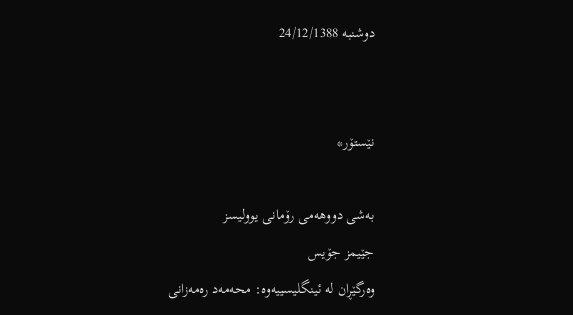دوشنبه 24/12/1388


نێستۆر*

به‌شی دووهه‌می رۆمانی یوولیسز
جێیمز جۆیس
وه‌رگێڕان له‌ ئینگلیسییه‌وه‌: محه‌مه‌د ره‌مه‌زانی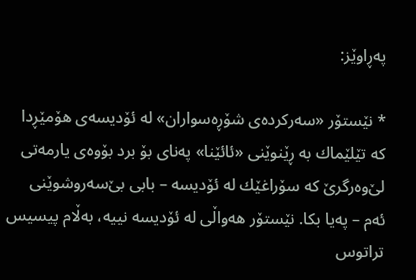په‌ڕاوێز:

* نێستۆر «سه‌ركرده‌ی شۆڕه‌سواران» له ئۆدیسه‌ی هۆمێڕدا كه تێلێماك به ڕێنوێنی «ئائێنا» په‌نای بۆ برد بۆوه‌ی یارمه‌تی لێ‌وه‌رگرێ كه سۆراغێك له ئۆدیسه – بابی بێ‌سه‌روشوێنی ئه‌م – په‌یا بكا. نێستۆر هه‌واڵی له ئۆدیسه نییه، به‌ڵام پیسیس تراتوس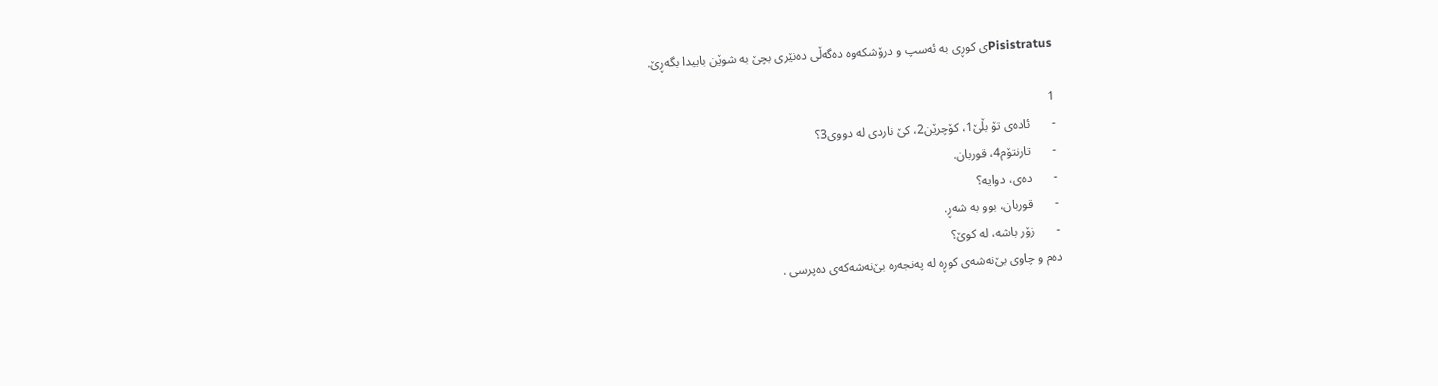Pisistratusی كوڕی به ئه‌سپ و درۆشكه‌وه ده‌گه‌ڵی ده‌نێری بچێ به شوێن بابیدا بگه‌ڕێ.

1
-       ئاده‌ی تۆ بڵێ1، كۆچرێن2، كێ ناردی له دووی3؟
-       تارنتۆم4، قوربان.
-       ده‌ی، دوایه؟
-       قوربان، بوو به شه‌ڕ.
-       زۆر باشه، له كوێ؟
ده‌م و چاوی بێ‌نه‌شه‌ی كوڕه له په‌نجه‌ره بێ‌نه‌شه‌كه‌ی ده‌پرسی .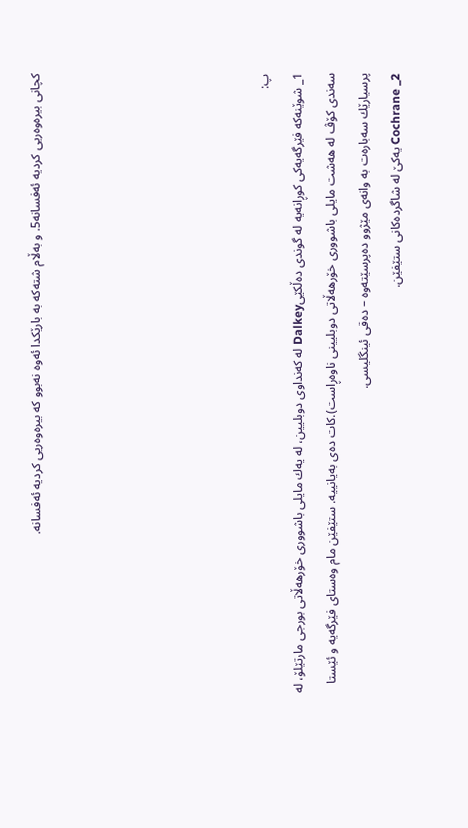كچانی بیره‌وه‌ریی كردیه ئه‌فسانه5. و به‌ڵام شته‌كه به بارێكدا ئه‌وه نه‌بوو كه بیره‌وه‌ریی كردیه ئه‌فسانه.






پ:
1_ شوێنه‌كه فێرگه‌یه‌كی كوڕانه‌یه له گوندی ده‌ڵكێیDalkey له كه‌‌نداوی دوبلیین، له یه‌ك مایلی باشووری خۆرهه‌ڵاتی بورجی مارتێلۆ، له سه‌ندی كۆڤ له هه‌شت مایلی باشووری خۆرهه‌ڵاتی دوبلیینی ناوه‌ڕاست).كات ده‌ی به‌یانییه. ستێفێن مام وه‌‌ستای فێرگه‌یه و ئێستا پرسیارێك سه‌باره‌ت به ‌وانه‌ی مێژوو ده‌پرسێته‌وه – ده‌قی ئینگلیسی.
2_ Cochrane یه‌كێ له شاگرده‌كانی ستێفێن.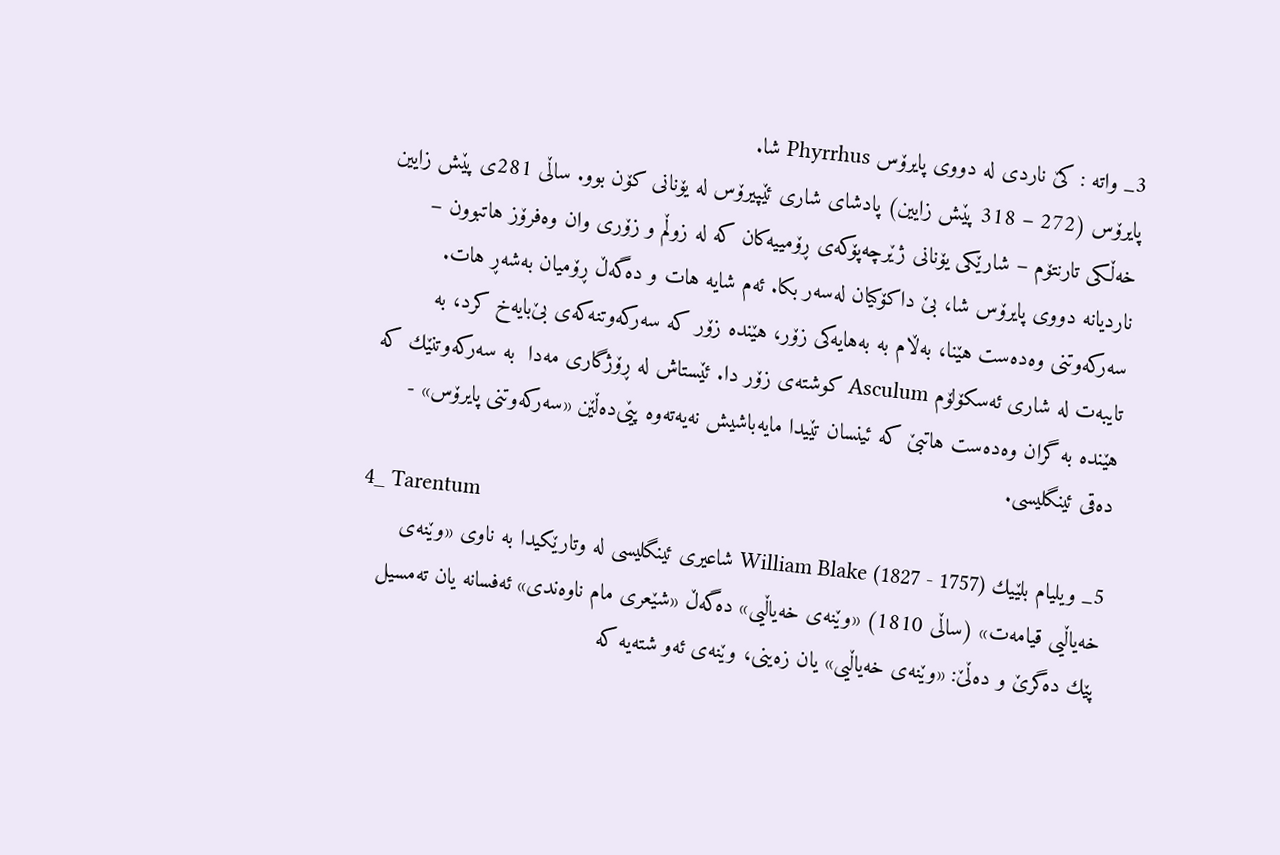3_ واته : كێ ناردی له دووی پایرۆس Phyrrhus شا.
پایرۆس (272 – 318 پێش زایین) پادشای شاری ئێپیرۆس له یۆنانی كۆن بوو. ساڵی 281ی پێش زایین خه‌ڵكی تارنتۆم – شارێكی یۆنانی ژێرچه‌پۆكه‌ی ڕۆمییه‌كان كه له زوڵم و زۆری وان وه‌فرۆز هاتبوون – ناردیانه دووی پایرۆس شا، بێ داكۆكیان له‌سه‌ر بكا. ئه‌م شایه هات و ده‌گه‌ڵ ڕۆمیان به‌شه‌ڕ هات. سه‌ركه‌وتنی وه‌ده‌ست هێنا، به‌ڵام به به‌هایه‌كی زۆر، هێنده زۆر كه سه‌ركه‌وتنه‌كه‌ی بێ‌بایه‌خ كرد، به تایبه‌ت له شاری ئه‌سكۆلۆم Asculum كوشته‌ی زۆر دا. ئێستاش له ڕۆژگاری مه‌دا  به سه‌ركه‌وتنێك كه هێنده به گران وه‌ده‌ست هاتبێ كه ئینسان تێیدا مایه‌باشیش نه‌یه‌ته‌وه پێی‌ده‌ڵێن «سه‌ركه‌وتنی پایرۆس» - ده‌قی ئینگلیسی.
4_ Tarentum
5_ ویلیام بلێیك William Blake (1827 - 1757) شاعیری ئینگلیسی له وتارێکیدا به ناوی «وێنه‌ی خه‌یاڵیی قیامه‌ت» (ساڵی 1810) «وێنه‌ی خه‌یاڵیی» ده‌گه‌ڵ «شێعری مام ناوه‌ندی» ئه‌فسانه‌ یان ته‌مسیل پێك ده‌گرێ و ده‌ڵێ: «وێنه‌ی خه‌یاڵیی» یان ز‌ه‌ینی، وێنه‌ی ئه‌و شته‌یه كه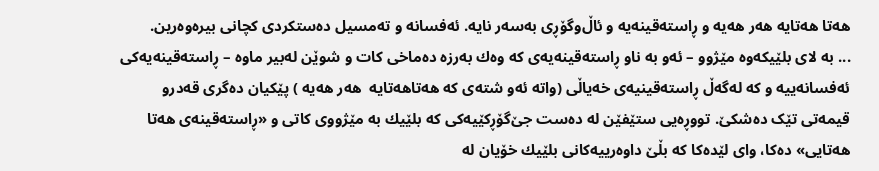هه‌تا هه‌تایه هه‌ر هه‌یه و ڕاسته‌قینه‌یه و ئاڵ‌و‌گۆڕی به‌سه‌ر نایه. ئه‌فسانه و ته‌مسیل ده‌ستكردی كچانی بیره‌وه‌رین.
... به لای بلێیكه‌وه مێژوو – ئه‌و به ناو ڕاسته‌قینه‌یه‌‌ی كه وه‌ك به‌رزه ده‌ماخی كات و شوێن له‌بیر ماوه – ڕاسته‌قینه‌‌یه‌كی ئه‌فسانه‌ییه و كه له‌گه‌ڵ ڕاسته‌قینیه‌‌ی خه‌یاڵی (واته ئه‌و شته‌ی که‌ هه‌تاهه‌تایه‌  هه‌ر هه‌یه‌ ) پێکیان ده‌گری قه‌درو قیمه‌تی تێک ‌ده‌شكێ. تووڕه‌یی ستێفێن له ده‌ست جێ‌گۆڕكێیه‌کی كه بلێیك به مێژووی كاتی و «ڕاسته‌قینه‌ی هه‌تا هه‌تایی» ده‌كا، وای لێده‌كا كه بڵێ داوه‌رییه‌كانی بلێیك خۆیان له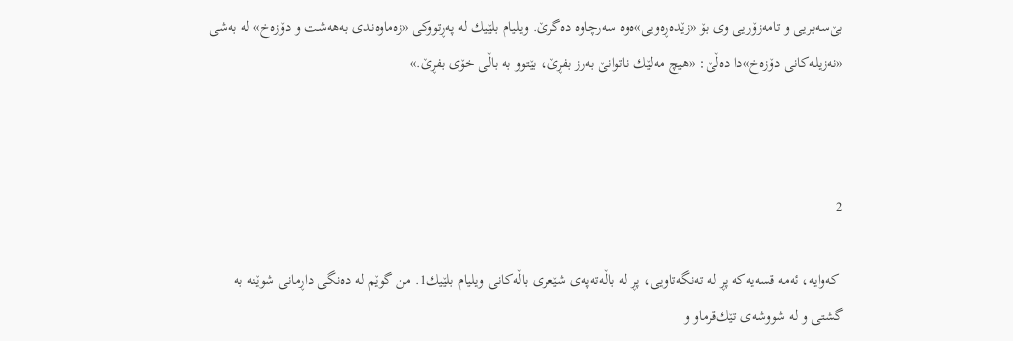بێ‌سه‌بریی و تامه‌زۆریی وی بۆ «زێده‌ڕه‌ویی»ه‌وه‌ سه‌رچاوه ده‌گرێ. ویلیام بلێیك له په‌ڕتووكی «زه‌ماوه‌ندی به‌هه‌شت و دۆزه‌خ» له به‌شی «نه‌زیله‌كانی دۆزه‌خ»دا ده‌ڵێ: «هیچ مه‌لێك ناتوانێ به‌رز بفڕێ، بێتوو به باڵی خۆی بفڕێ.»



2

 كه‌وایه، ئه‌مه قسه‌یه‌كه پڕ له ته‌نگه‌تاویی، پڕ له باڵه‌ته‌په‌ی شێعری باڵه‌كانی ویلیام بلێیك1. من گوێم له ده‌نگی داڕمانی شوێنه به گشتی و له شووشه‌ی تێك‌قرماو و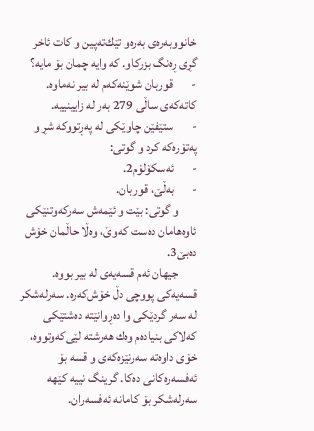خانووبه‌ره‌ی به‌ره‌و تێك‌ته‌پین و كات ئاخر گڕی ڕه‌نگ بزركاو. كه وایه چمان بۆ مایه؟
-       قوربان شوێنه‌كه‌م له بیر نه‌ماوه. كاته‌كه‌ی ساڵی 279 به‌ر له زایینییه.
-       ستێفێن چاوێكی له په‌ڕتووكه شڕ و په‌تۆره‌كه كرد و گوتی:
-       ئه‌سكۆلۆم2.
-       به‌ڵێ، قوربان.
       و گوتی: بێت و ئێمه‌ش سه‌ركه‌وتنێكی ئاوه‌هامان ده‌ست كه‌وێ، وه‌ڵا حاڵمان خۆش ده‌بێ3.
       جیهان ئه‌م قسه‌یه‌ی له بیر بووه. قسه‌یه‌كی پووچی دڵ خۆش‌كه‌ره. سه‌رله‌شكر له سه‌ر گردێكی وا ده‌ڕوانێته ده‌شتێكی كه‌لاكی بنیاده‌م وه‌ك هه‌رشته لێی‌كه‌وتووه، خۆی داوه‌ته سه‌رنێزه‌كه‌ی و قسه بۆ ئه‌فسه‌ره‌كانی ده‌كا. گرینگ نییه كێهه سه‌رله‌شكر بۆ كامانه ئه‌فسه‌ران.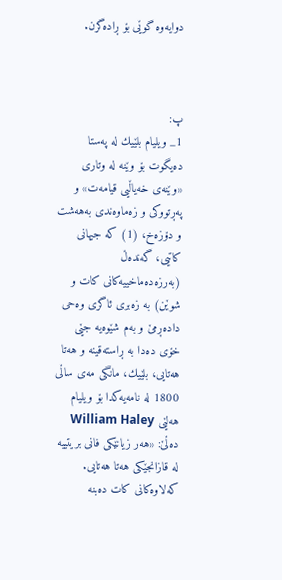دوایه‌وه گوێی بۆ ڕاده‌گرن.



پ:
1_ ویلیام بلێیك له په‌ستا ده‌یگوت بۆ وێنه له وتاری «وێنه‌ی خه‌یاڵیی قیامه‌ت» و په‌ڕتووكی و زه‌ماوه‌ندی به‌هه‌شت و دۆزه‌خ، (1) كه جیهانی كاتیی، گه‌نده‌ڵ (به‌رزه‌ده‌ماخییه‌كانی كات و شوێن) به زه‌بری ئاگری وه‌حی داده‌ڕمێ و به‌م شێوه‌یه جێی خۆی ده‌دا به‌ ڕاسته‌قینه و هه‌تا هه‌تایی، بلێیك، مانگی مه‌ی ساڵی 1800 له نامه‌یه‌كدا بۆ ویلیام هه‌لێی William Haley ده‌ڵێ: «هه‌ر زیانێكی فانی بریتییه له قازانجێكی هه‌تا هه‌تایی. كه‌لاوه‌كانی كات ده‌بنه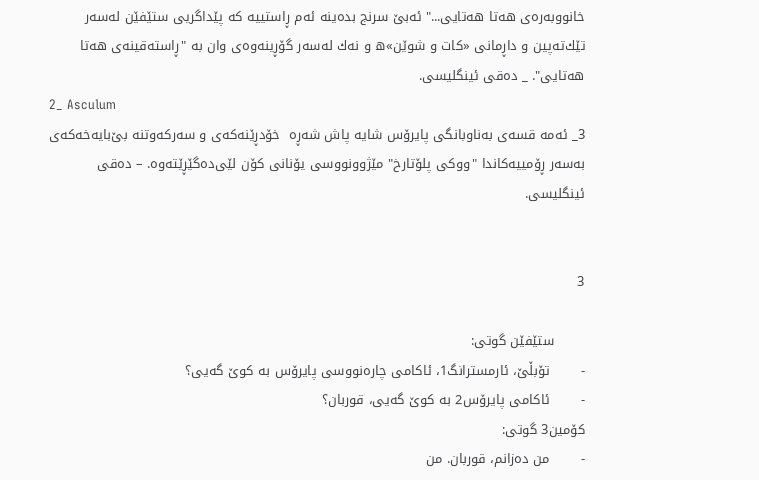خانووبه‌ره‌ی هه‌تا هه‌تایی..." ئه‌بێ سرنج بده‌ینه ئه‌م ڕاستییه كه پێداگریی ستێفێن له‌سه‌ر تێك‌ته‌پین و داڕمانی «كات و شوێن»ه و نه‌ك له‌سه‌ر گۆڕینه‌وه‌ی وان به‌ "ڕاسته‌قینه‌ی هه‌تا هه‌تایی". _ ده‌قی ئینگلیسی.
2_ Asculum
3_ ئه‌مه قسه‌ی به‌ناوبانگی پایرۆس شایه پاش شه‌ڕه  خۆدڕێنه‌كه‌ی و سه‌ركه‌وتنه بێ‌بایه‌خه‌كه‌ی به‌سه‌ر ڕۆمییه‌كاندا "ووكی پلۆتارخ" مێژوونووسی یۆنانی كۆن لێی‌ده‌گێڕێته‌وه. – ده‌قی ئینگلیسی.


3

       ستێفێن گوتی:
-       تۆبڵێ، ئارمسترانگ1، ئاكامی چاره‌نووسی پایرۆس به كوێ گه‌یی؟
-       ئاكامی پایرۆس2 به كوێ گه‌یی، قوربان؟
كۆمین3 گوتی:
-       من ده‌زانم، قوربان. من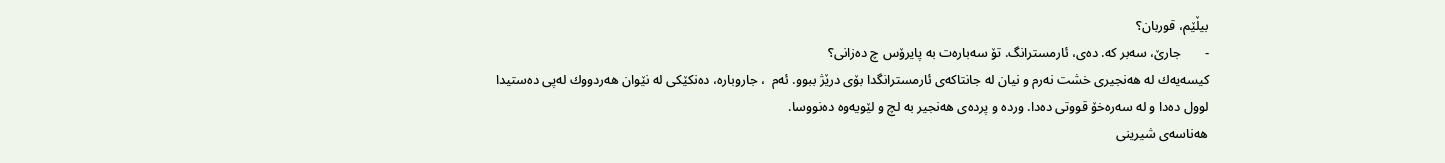بیڵێم، قوربان؟
-       جارێ، سه‌بر كه. ده‌ی، ئارمسترانگ. تۆ سه‌باره‌ت به پایرۆس چ ده‌زانی؟
كیسه‌یه‌ك له هه‌نجیری خشت نه‌رم و نیان له جانتاكه‌ی ئارمسترانگدا بۆی درێژ ببوو. ئه‌م  ، جاروباره، ده‌نكێكی له نێوان هه‌ردووك له‌پی ده‌ستیدا لوول ده‌دا و له‌ سه‌ره‌خۆ قووتی ده‌دا. ورده و پرده‌ی هه‌نجیر به لچ و لێویه‌وه ده‌نووسا.
هه‌ناسه‌ی شیرینی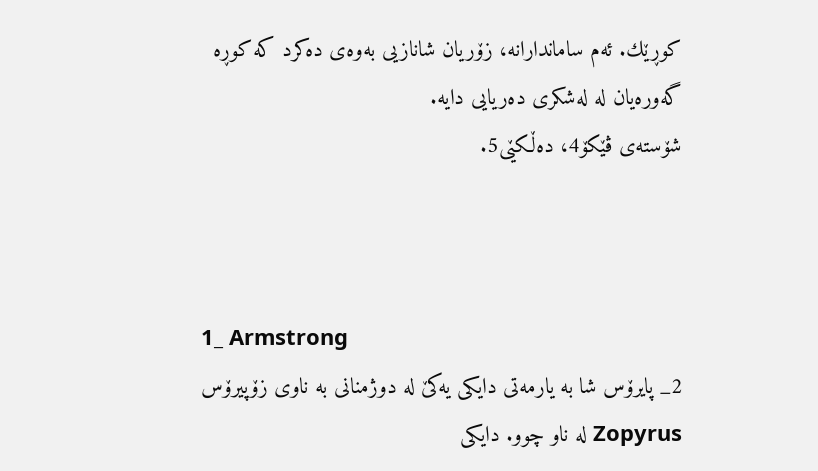كوڕێك. ئه‌م ساماندارانه، زۆریان شانازیی به‌وه‌ی ده‌كرد كه كوڕه گه‌وره‌یان له له‌شكری ده‌ریایی دایه.
شۆسته‌ی ڤێكۆ4، ده‌ڵكێی5.



1_ Armstrong
2_ پایرۆس شا به یارمه‌تی دایكی یه‌كێ له دوژمنانی به ناوی زۆپیرۆس Zopyrus له ناو چوو. دایكی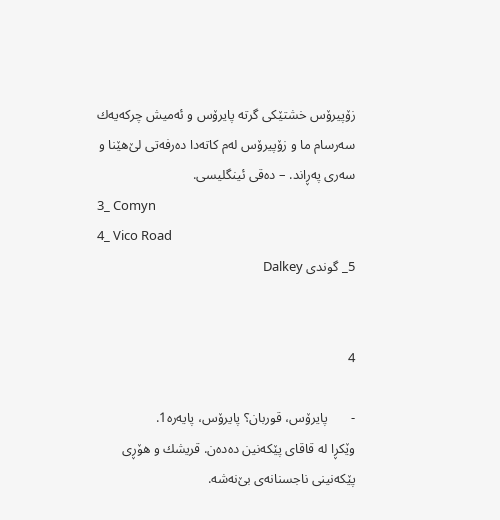زۆپیرۆس خشتێكی گرته پایرۆس و ئه‌میش چركه‌یه‌ك سه‌رسام ما و زۆپیرۆس له‌م كاته‌دا ده‌رفه‌تی لێ‌هێنا و سه‌ری په‌ڕاند. – ده‌قی ئینگلیسی.
3_ Comyn
4_ Vico Road
5_ گوندی Dalkey


4

-       پایرۆس، قوربان؟ پایرۆس، پایه‌ره1.
وێكڕا له قاقای پێكه‌نین ده‌ده‌ن. قریشك و هۆڕی پێكه‌نینی ناجسنانه‌ی بێ‌نه‌شه.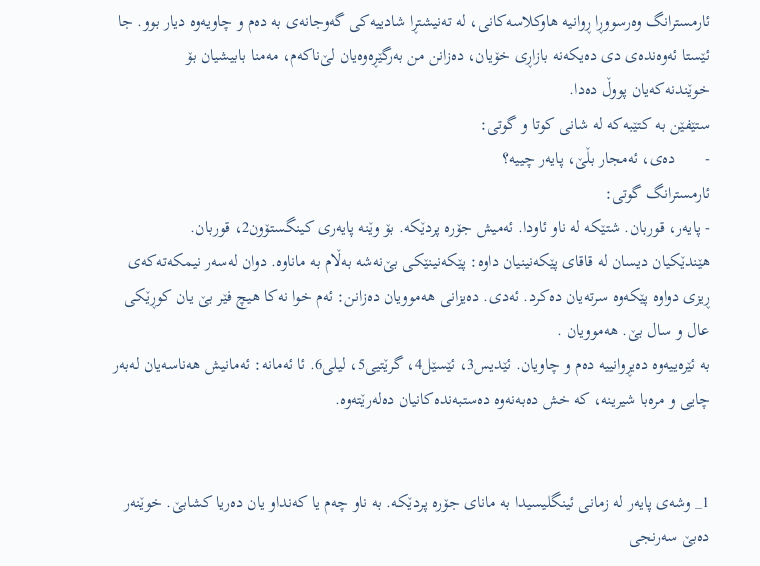ئارمسترانگ وه‌رسووڕا ڕوانیه هاوكلاسه‌كانی، له ته‌نیشتڕا شادییه‌كی گه‌وجانه‌ی به ده‌م و چاویه‌وه دیار بوو. جا ئێستا ئه‌وه‌نده‌ی دی ده‌یكه‌نه بازاڕی خۆیان، ده‌زانن من به‌رگێڕه‌وه‌یان لێ‌ناكه‌م، مه‌منا بابیشیان بۆ خوێندنه‌كه‌یان پووڵ ده‌دا.
ستێفێن به كتێبه‌كه له شانی كوتا و گوتی:
-       ده‌ی، ئه‌مجار بڵێ، پایه‌ر چییه؟
ئارمسترانگ گوتی:
- پایه‌ر، قوربان. شتێكه له ناو ئاودا. ئه‌میش جۆره پردێكه. بۆ وێنه پایه‌ری كینگستۆون2، قوربان.
هێندێكیان دیسان له قاقای پێكه‌نینیان داوه: پێكه‌نینێكی بێ‌نه‌شه به‌ڵام به ماناوه. دوان له‌سه‌ر نیمكه‌ته‌كه‌ی ڕیزی دواوه پێكه‌وه سرته‌یان ده‌كرد. ئه‌دی. ده‌یزانی هه‌موویان ده‌زانن: ئه‌م خوا نه‌كا هیچ فێر بێ یان كوڕێكی عال و سال بێ. هه‌موویان .
به ئێره‌ییه‌وه ده‌یڕوانییه ده‌م و چاویان. ئێدیس3، ئێسێل4، گرێتیی5، لیلی6. ئا ئه‌مانه: ئه‌مانیش هه‌ناسه‌یان له‌به‌ر چایی و مره‌با شیرینه، كه خش ده‌به‌نه‌وه ده‌ستبه‌نده‌كانیان ده‌له‌رێته‌وه.


1_ وشه‌ی پایه‌ر له زمانی ئینگلیسیدا به مانای جۆره پردێكه. به ناو چه‌م یا كه‌نداو یان ده‌ریا كشابێ. خوێنه‌ر ده‌بێ سه‌رنجی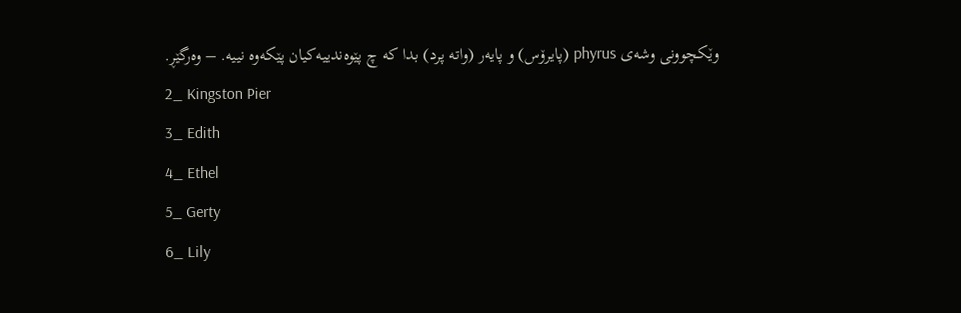وێكچوونی وشه‌ی phyrus (پایرۆس) و پایه‌ر (واته پرد) بدا كه چ پێوه‌ندییه‌كیان پێكه‌وه نییه. – وه‌رگێڕ.
2_ Kingston Pier
3_ Edith
4_ Ethel
5_ Gerty
6_ Lily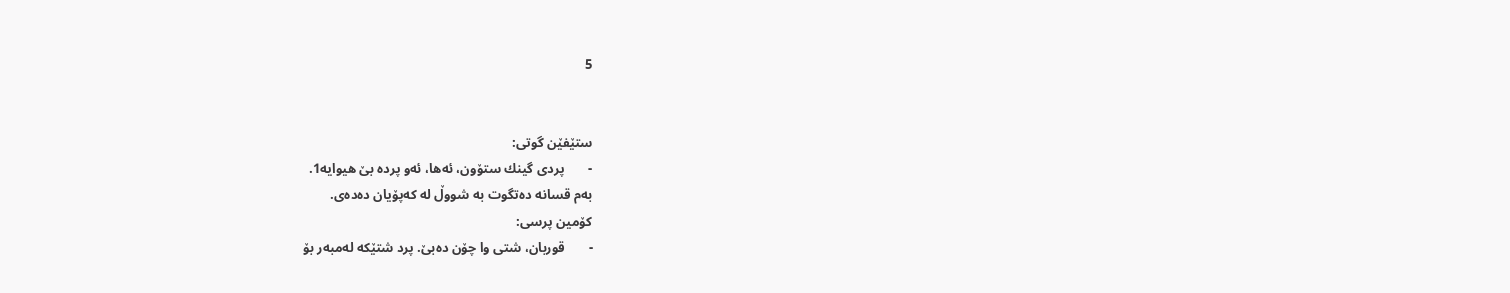5


ستێفێن گوتی:
-       پردی گینك ستۆون، ئه‌ها، ئه‌و پرده بێ هیوایه1.
به‌م قسانه ده‌تگوت به شووڵ له كه‌پۆیان ده‌ده‌ی.
كۆمین پرسی:
-       قوربان، شتی وا چۆن ده‌بێ. پرد شتێكه له‌مبه‌ر بۆ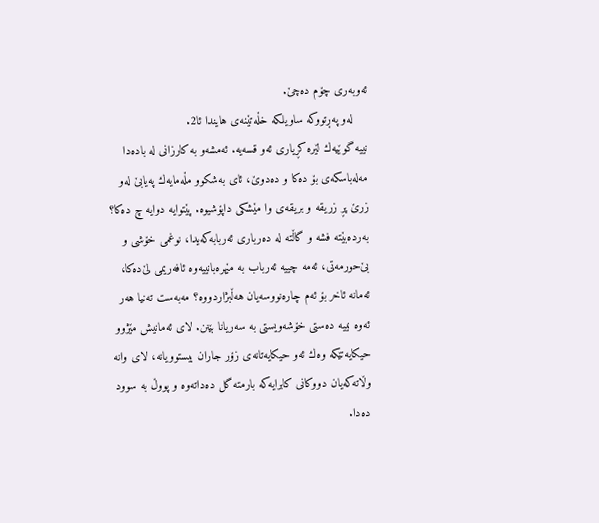ئه‌وبه‌ری چۆم ده‌چێ.
    له‌و په‌ڕتووكه ساویلكه خڵه‌تێنه‌ی هایندا ئا2.
نییه گوێیه‌ك لێره كڕیاری ئه‌و قسه‌یه. ئه‌مشه‌و به كارزانی له باده‌دا مه‌له‌باسكه‌ی بۆ ده‌كا و ده‌دوێ، ئای به‌شكوو مڵه‌مایه‌ك په‌یابێ له‌و زرێ پڕ زریقه و بریقه‌ی وا مێشكی داپۆشیوه. پێتوایه دوایه چ ده‌كا؟ به‌رده‌بێته‌ فشه‌ و گاڵته له ده‌رباری ئه‌ربابه‌كه‌یدا، نوغمی خۆشی و بێ‌حورمه‌تی، ئه‌مه چییه ئه‌رباب به مێهره‌بانییه‌وه ئافه‌ریمی لێ‌ده‌كا، ئه‌مانه ئاخر بۆ ئه‌م چاره‌نووسه‌یان هه‌ڵبژاردووه؟ مه‌به‌ست ته‌نیا هه‌ر ئه‌وه نییه ده‌ستی خۆشه‌ویستی به سه‌ریانا بێنن. لای ئه‌مانیش مێژوو حیكایه‌تێكه وه‌ك ئه‌و حیكایه‌تانه‌ی زۆر جاران بیستوویانه، لای وانه وڵاته‌كه‌یان دووكانی كابرایه‌كه‌ بارمته گل ده‌داته‌وه و پووڵ به سوود ده‌دا.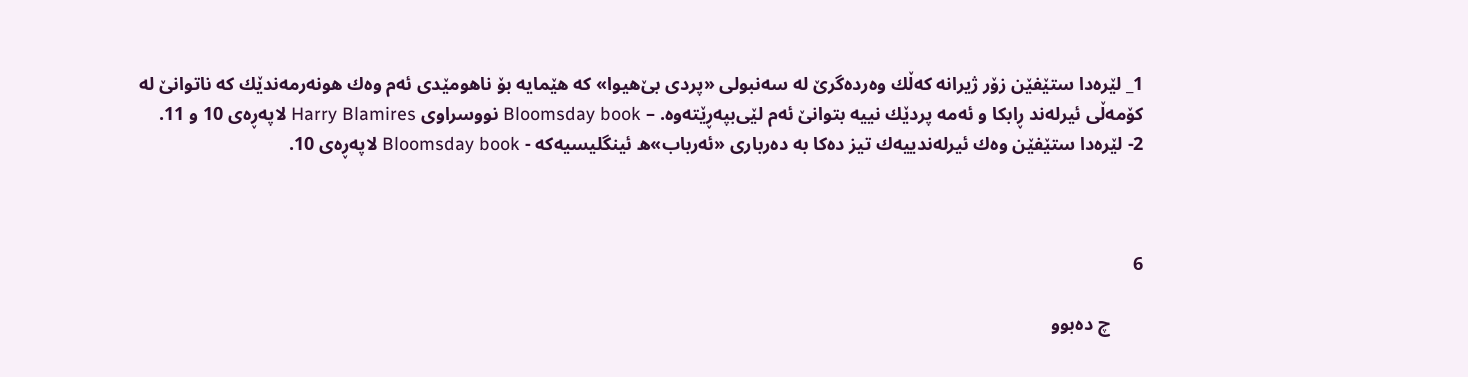1_ لێره‌دا ستێفێن زۆر ژیرانه كه‌ڵك وه‌رده‌گرێ له سه‌نبولی «پردی بێ‌هیوا» كه هێمایه بۆ ناهومێدی ئه‌م وه‌ك هونه‌رمه‌ندێك كه ناتوانێ له كۆمه‌ڵی ئیرله‌ند ڕابكا و ئه‌مه پردێك نییه بتوانێ ئه‌م لێی‌بپه‌ڕێته‌وه. – Bloomsday book نووسراوی Harry Blamires لاپه‌ڕه‌ی 10 و 11.
2- لێره‌دا ستێفێن وه‌ك ئیرله‌ندییه‌ك تیز ده‌كا به ده‌رباری «ئه‌رباب»ه ئینگلیسیه‌كه - Bloomsday book لاپه‌ڕه‌ی 10.



6

       چ ده‌بوو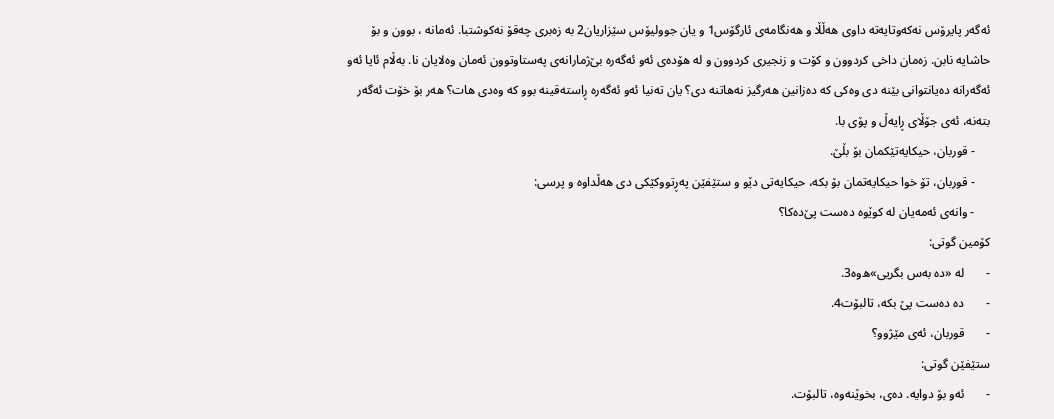ئه‌گه‌ر پایرۆس نه‌كه‌وتایه‌ته داوی هه‌ڵڵا و هه‌نگامه‌ی ئارگۆس1 و یان جوولیۆس سێزاریان2 به زه‌بری چه‌قۆ نه‌كوشتبا. ئه‌مانه ، بوون و بۆ حاشایه نابن. زه‌مان داخی كردوون و كۆت و زنجیری كردوون و له هۆده‌ی ئه‌و ئه‌گه‌ره بێ‌ژمارانه‌ی په‌ستاوتوون ئه‌مان وه‌لایان نا. به‌ڵام ئایا ئه‌و ئه‌گه‌رانه ده‌یانتوانی بێنه دی وه‌كی كه ده‌زانین هه‌رگیز نه‌هاتنه دی؟ یان ته‌نیا ئه‌و ئه‌گه‌ره ڕاسته‌قینه بوو كه وه‌دی هات؟ هه‌ر بۆ خۆت ئه‌گه‌ر بته‌نه، ئه‌ی جۆڵای ڕایه‌ڵ و پۆی با.
     - قوربان، حیكایه‌تێكمان بۆ بڵێ.
     - قوربان، تۆ خوا حیكایه‌تمان بۆ بكه، حیكایه‌تی دێو و ستێفێن په‌ڕتووكێكی دی هه‌ڵداوه و پرسی:
     - وانه‌ی ئه‌مه‌یان له كوێوه ده‌ست پێ‌ده‌كا؟
كۆمین گوتی:
-       له «ده به‌س بگریی»ه‌وه3.
-       ده ده‌ست پێ بكه، تالبۆت4.
-       قوربان، ئه‌ی مێژوو؟
ستێفێن گوتی:
-       ئه‌و بۆ دوایه. ده‌ی، بخوێنه‌وه، تالبۆت.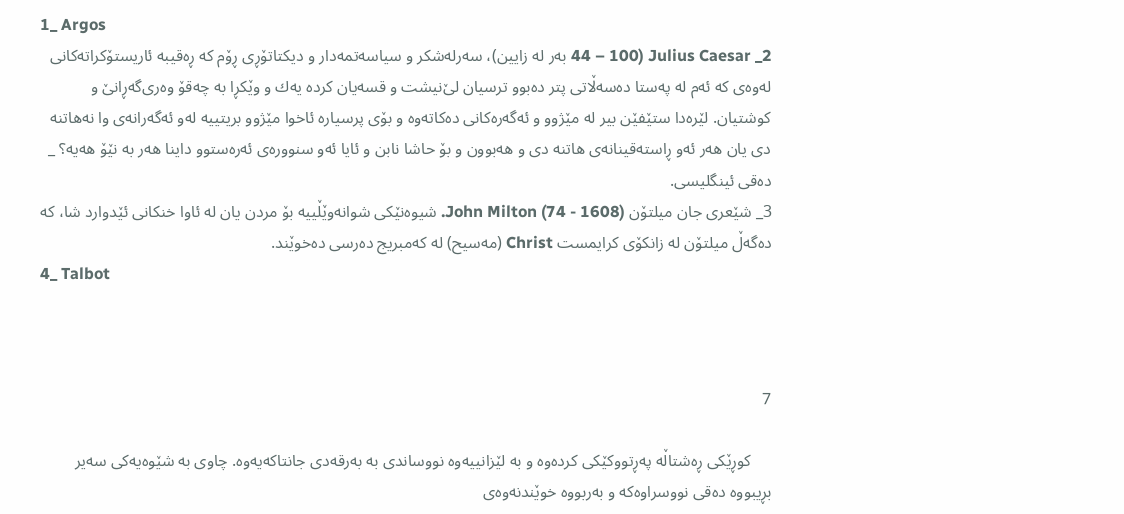1_ Argos
2_ Julius Caesar (44 – 100 به‌ر له زایین)، سه‌رله‌شكر و سیاسه‌تمه‌دار و دیكتاتۆڕی ڕۆم كه ڕه‌قیبه ئاریستۆكراته‌كانی له‌وه‌ی كه ئه‌م له په‌ستا ده‌سه‌ڵاتی پتر ده‌بوو ترسیان لێ‌نیشت و قسه‌یان كرده یه‌ك و وێكڕا به چه‌قۆ وه‌ری‌گه‌ڕانێ و كوشتیان. لێره‌دا ستێفێن بیر له مێژوو و ئه‌گه‌ره‌كانی ده‌كاته‌وه و بۆی پرسیاره ئاخوا مێژوو بریتییه له‌و ئه‌گه‌رانه‌ی وا نه‌هاتنه دی یان هه‌ر ئه‌و ڕاسته‌قینانه‌ی هاتنه دی و هه‌بوون و بۆ حاشا نابن و ئایا ئه‌و سنووره‌ی ئه‌ره‌ستوو داینا هه‌ر به‌ نێۆ هه‌یه؟ _ ده‌قی ئینگلیسی.
3_ شێعری جان میلتۆن John Milton (74 - 1608). شیوه‌نێكی شوانه‌وێڵییه بۆ مردن یان له ئاوا خنكانی ئێدوارد شا، كه ده‌گه‌ڵ میلتۆن له زانكۆی كرایمست Christ (مه‌سیح) له كه‌مبریج ده‌رسی ده‌خوێند.
4_ Talbot



7

     كوڕێكی ڕه‌شتاڵه په‌ڕتووكێكی كرده‌وه و به لێزانییه‌وه نووساندی به به‌رقه‌دی جانتاكه‌یه‌وه. چاوی به شێوه‌یه‌كی سه‌یر بڕیبووه ده‌قی نووسراوه‌كه و به‌ربووه خوێندنه‌وه‌ی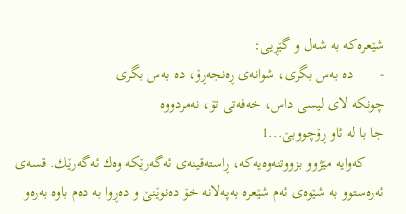شێعره‌كه به شه‌ل و گێڕیی:
-       ده به‌س بگری، شوانه‌ی ڕه‌نجه‌ڕۆ، ده به‌س بگری
چونكه لای لیسی داس، خه‌فه‌تی تۆ، نه‌مردووه
جا با له ئاو ڕۆچووبێ...1
     كه‌وایه مێژوو بزووتنه‌وه‌یه‌كه، ڕاسته‌قینه‌ی ئه‌گه‌رێكه وه‌ك ئه‌گه‌رێك. قسه‌ی ئه‌ره‌ستوو به شێوه‌ی ئه‌م شێعره به‌په‌لانه خۆ ده‌نوێنێ و ده‌ڕوا به ده‌م باوه به‌ره‌و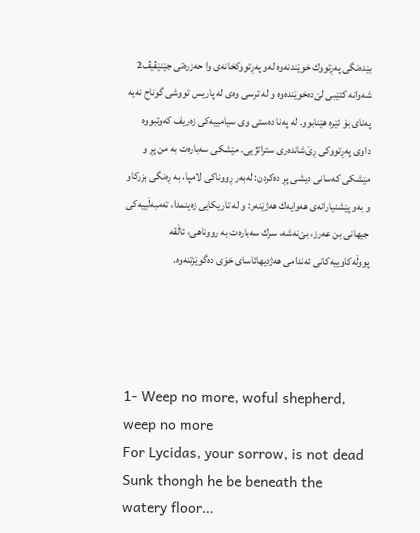بێده‌نگی په‌ڕتووك خوێندنه‌وه له‌و په‌ڕتووكخانه‌ی وا حه‌زره‌تی جێنێڤیڤ2 شه‌وانه كتێبی لێ‌ده‌خوێنده‌وه و له ترسی وه‌ی له پاریس تووشی گوناح نه‌یه په‌نای بۆ ئێره هێنابوو. له په‌نا ده‌ستی وی سیامییه‌كی زه‌‌ریف كه‌وتبووه داوی په‌ڕتووكی ڕێ‌شانده‌ری ستراتژیی. مێشكی سه‌باره‌ت به من پڕ و مێشكی كه‌سانی دیشی پڕ ده‌كردن: له‌به‌ر ڕووناكی لامپا، به‌ ڕه‌نگی بزركاو و به‌و پێشنیارانه‌ی هه‌وایه‌ك هه‌ژێنه‌ر: و له تاریكایی زه‌ینمدا، ته‌مبه‌ڵییه‌كی جیهانی بن عه‌رز، بێ‌نه‌شه، سرك سه‌باره‌ت به رووناهی، ئاڵقه پووڵه‌كاوییه‌كانی ئه‌ندامی هه‌ژدیهائاسای خۆی ده‌گوێزتنه‌وه.




1- Weep no more, woful shepherd, weep no more
For Lycidas, your sorrow, is not dead
Sunk thongh he be beneath the watery floor…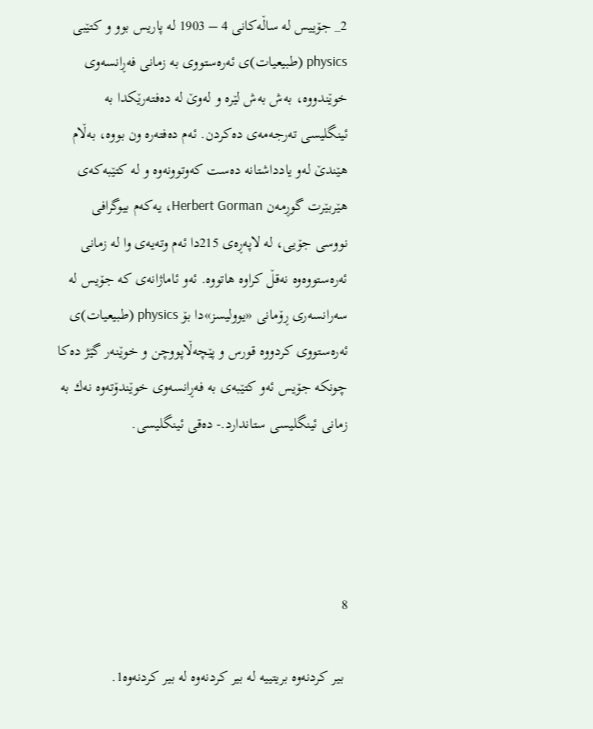2_ جۆییس له ساڵه‌كانی 4 – 1903 له پاریس بوو و كتێبی physics (طبیعیات)ی ئه‌ره‌ستووی به زمانی فه‌ڕانسه‌وی خوێندووه، به‌ش به‌ش لێره و له‌وێ له ده‌فته‌رێكدا به ئینگلیسی ته‌رجه‌مه‌ی ده‌كردن. ئه‌م ده‌فته‌ره ون بووه، به‌ڵام هێندێ له‌و یادداشتانه ده‌ست كه‌وتوونه‌وه و له كتێبه‌كه‌ی هێربێرت گوڕمه‌ن Herbert Gorman، یه‌كه‌م بیوگرافی نووسی جۆیی، له لاپه‌ڕه‌ی 215دا ئه‌م وته‌یه‌ی وا له زمانی ئه‌ره‌ستووه‌وه نه‌قڵ كراوه هاتووه. ئه‌و ئاماژانه‌ی كه جۆیس له سه‌رانسه‌ری ڕۆمانی «یوولیسز»دا بۆ physics (طبیعیات)ی ئه‌ره‌ستووی كردووه قورس و پێچه‌ڵاپووچن و خوێنه‌ر گێژ ده‌كا چونكه جۆیس ئه‌و كتێبه‌ی به فه‌ڕانسه‌وی خوێندۆته‌وه نه‌ك به زمانی ئینگلیسی ستاندارد.- ده‌قی ئینگلیسی.




8

 بیر كردنه‌وه بریتییه له بیر كردنه‌وه له بیر كردنه‌وه1.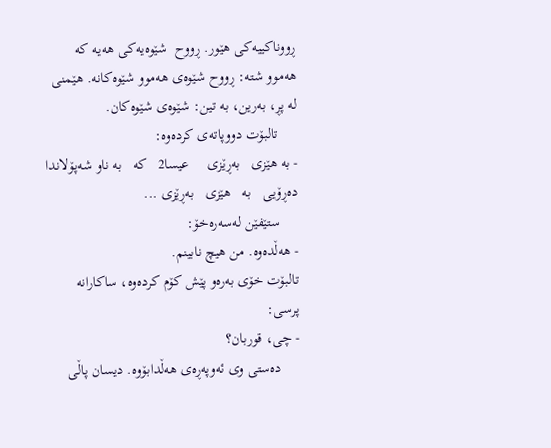ڕووناكییه‌كی هێور. ڕووح  شێوه‌یه‌كی هه‌یه كه هه‌موو شته: ڕووح شێوه‌ی هه‌موو شێوه‌كانه. هێمنی له پڕ، به‌رین، به تین: شێوه‌ی شێوه‌كان.
     تالبۆت دووپاته‌ی كرده‌وه:
- به هێزی   به‌ڕێزی     عیسا2   كه   به ناو شه‌پۆلاندا    ده‌ڕۆیی   به   هێزی   به‌ڕێزی ...
     ستێفێن له‌سه‌ره‌خۆ:
- هه‌ڵده‌وه. من هیچ نابینم.
تالبۆت خۆی به‌ره‌و پێش كۆم كرده‌وه، ساكارانه پرسی:
- چی، قوربان؟
     ده‌ستی وی ئه‌وپه‌ڕه‌ی هه‌ڵدابۆوه. دیسان پاڵی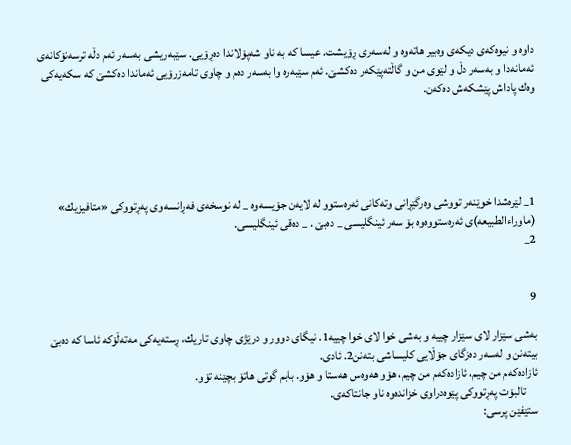داوه و نیوه‌كه‌ی دیكه‌ی وه‌بیر هاته‌وه و له‌سه‌ری ڕۆیشت. عیسا كه به ناو شه‌پۆلاندا ده‌ڕۆیی. سێبه‌ریشی به‌سه‌ر ئه‌م دڵه ترسه‌نۆكانه‌ی ئه‌مانه‌دا و به‌سه‌ر دڵ و لێوی من و گاڵته‌پێكه‌ر ده‌كشێ. ئه‌م سێبه‌ره وا به‌سه‌ر ده‌م و چاوی تامه‌زرۆیی ئه‌ماندا ده‌كشێ كه سكه‌یه‌كی وه‌ك پاداش پێشكه‌ش ده‌كه‌ن.





1_ لێره‌شدا خوێنه‌ر تووشی وه‌رگێڕانی وته‌كانی ئه‌ره‌ستوو له لایه‌ن جۆیسه‌وه _ له نوسخه‌ی فه‌ڕانسه‌وی په‌ڕتووكی «متافیزیك» (ماوراءالطبیعه)ی ئه‌ره‌ستووه‌وه بۆ سه‌ر ئینگلیسی _ ده‌بێ . _ ده‌قی ئینگلیسی.
2_


9

به‌شی سێزار لای سێزار چییه و به‌شی خوا لای خوا چییه‌1. نیگای دوور و درێژی چاوی تاریك، ڕسته‌یه‌كی مه‌ته‌ڵۆكه ئاسا كه ده‌بێ بیته‌نن و له‌سه‌ر ده‌زگای جۆڵایی كلیساشی بته‌نن2. ئادی.
ئازاده‌كه‌م من چیم، ئازاده‌كه‌م من چیم، هۆو هه‌وه‌س هه‌ستا و هۆو. بابم گوتی هاتۆ بچێنه تۆو.
     تالبۆت په‌ڕتووكی پێوه‌دراوی خزانده‌وه ناو جانتاكه‌ی.
ستێفێن پرسی: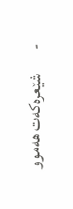-       شێعره‌كه‌ت هه‌موو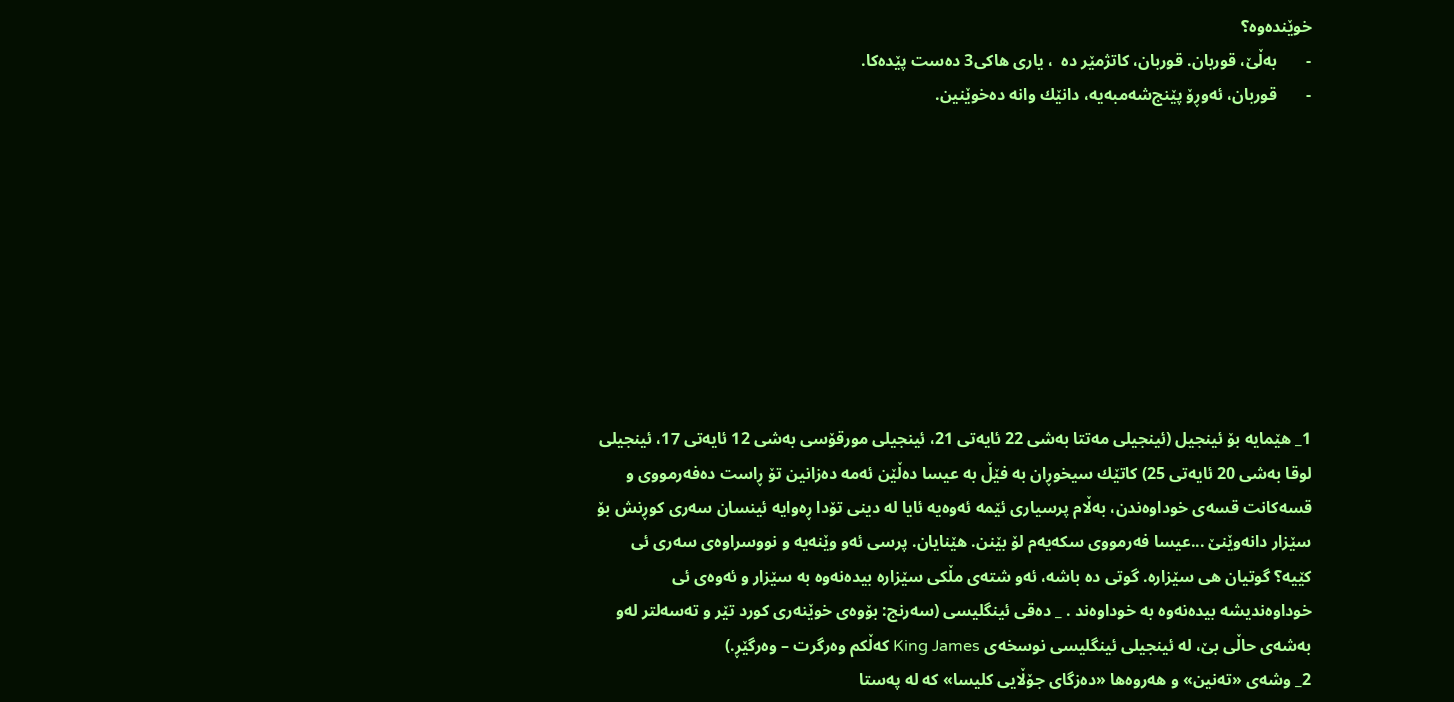خوێنده‌وه؟
-       به‌ڵێ، قوربان. قوربان، كاتژمێر ده  ، یاری هاكی3 ده‌ست پێده‌كا.
-       قوربان، ئه‌وڕۆ پێنج‌شه‌مبه‌یه، دانێك وانه ده‌خوێنین.









1_ هێمایه بۆ ئینجیل (ئینجیلی مه‌تتا به‌شی 22 ئایه‌تی 21، ئینجیلی مورقۆسی به‌شی 12 ئایه‌تی 17، ئینجیلی لوقا به‌شی 20 ئایه‌تی 25) كاتێك سیخوڕان به ‌فێڵ به‌ عیسا ده‌ڵێن ئه‌مه ده‌زانین تۆ ڕاست ده‌فه‌رمووی و قسه‌كانت قسه‌ی خوداوه‌ندن، به‌ڵام پرسیاری ئێمه ئه‌وه‌یه ئایا له دینی تۆدا ڕه‌وایه ئینسان سه‌ری كوڕنش بۆ سێزار دانه‌وێنێ ...عیسا فه‌رمووی سكه‌یه‌م لۆ بێنن. هێنایان. پرسی ئه‌و وێنه‌یه و نووسراوه‌ی سه‌ری ئی كێیه؟ گوتیان هی سێزاره. گوتی ده‌ باشه، ئه‌و شته‌ی مڵكی سێزاره بیده‌نه‌وه به سێزار و ئه‌وه‌ی ئی خوداوه‌ندیشه بیده‌نه‌وه به خوداوه‌ند . _ ده‌قی ئینگلیسی (سه‌رنج: بۆوه‌ی خوێنه‌ری كورد تێر و ته‌سه‌لتر له‌و به‌شه‌ی حاڵی بێ، له ئینجیلی ئینگلیسی نوسخه‌ی King James كه‌ڵكم وه‌رگرت – وه‌رگێڕ.)
2_ وشه‌ی «ته‌نین» و هه‌روه‌ها «ده‌زگای جۆڵایی كلیسا» كه له په‌ستا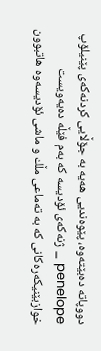دووپاته ده‌بێته‌وه، پێوه‌ندیی هه‌یه به جۆڵایی كردنه‌كه‌ی پێنیلۆپ penelope _ ژنه‌كه‌ی ئۆدیسه كه به‌م فێڵه ده‌یه‌ویست خوازبێنیكه‌ره‌كانی كه به ته‌ماعی مڵك و ماشی ئۆدیسه‌وه هاتبوون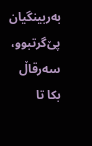به‌ربینگیان پێ‌گرتبوو، سه‌رقاڵ بكا تا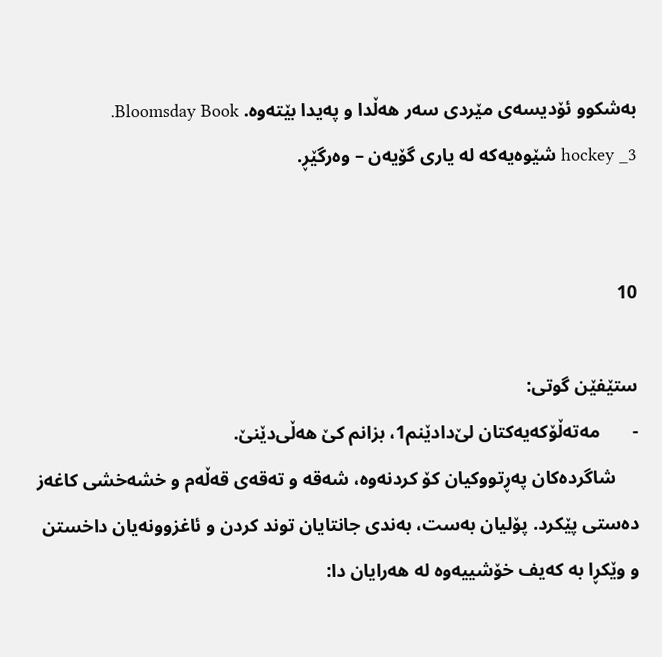به‌شكوو ئۆدیسه‌ی مێردی سه‌ر هه‌ڵدا و په‌یدا بێته‌وه. Bloomsday Book.
3_ hockey شێوه‌یه‌كه له یاری گۆیه‌ن – وه‌رگێڕ.


10

ستێفێن گوتی:
-       مه‌ته‌ڵۆكه‌یه‌كتان لێ‌دادێنم1، بزانم كێ هه‌ڵی‌دێنێ.
     شاگرده‌كان په‌ڕتووكیان كۆ كردنه‌وه، شه‌قه و ته‌قه‌ی قه‌ڵه‌م و خشه‌خشی كاغه‌ز ده‌ستی پێكرد. پۆلیان به‌ست، به‌ندی جانتایان توند كردن و ئاغزوونه‌یان داخستن و وێكڕا به كه‌یف خۆشییه‌وه له هه‌رایان دا: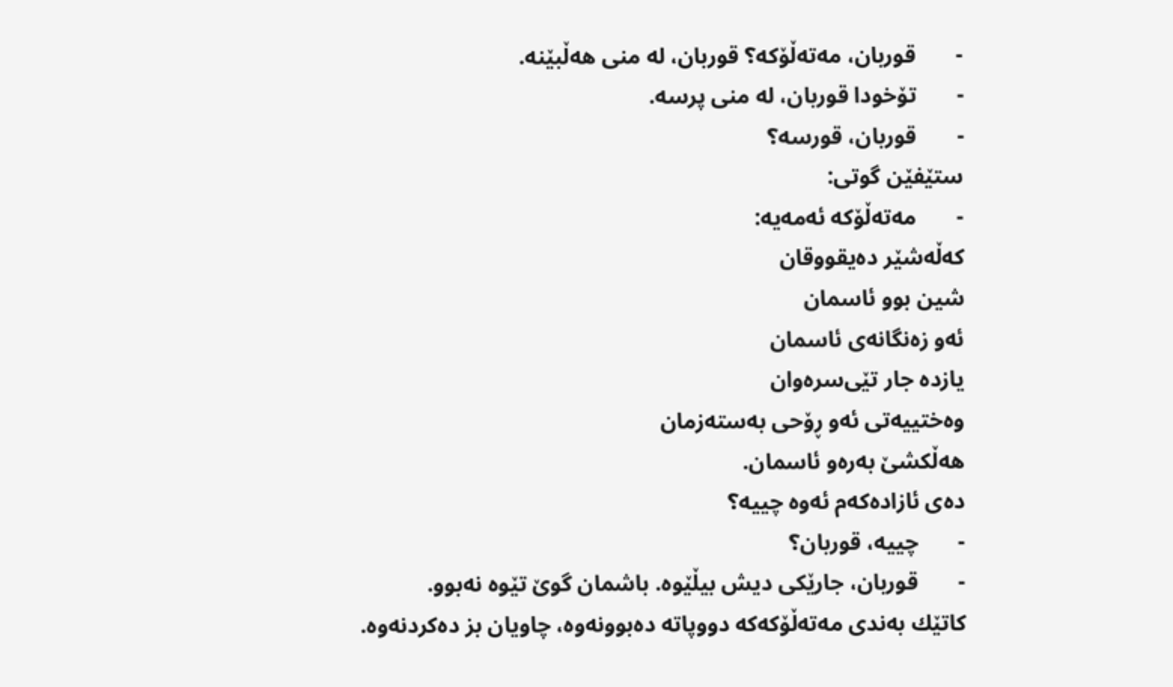-       قوربان، مه‌ته‌ڵۆكه؟ قوربان، له منی هه‌ڵبێنه.
-       تۆخودا قوربان، له منی پرسه.
-       قوربان، قورسه؟
ستێفێن گوتی:
-       مه‌ته‌ڵۆكه ئه‌مه‌یه:
كه‌ڵه‌شێر ده‌یقووقان
شین بوو ئاسمان
ئه‌و زه‌نگانه‌ی ئاسمان
یازده جار تێی‌سره‌وان
وه‌ختییه‌تی ئه‌و ڕۆحی به‌سته‌زمان
هه‌ڵكشێ به‌ره‌و ئاسمان.
ده‌ی ئازاده‌كه‌م ئه‌وه چییه؟
-       چییه، قوربان؟
-       قوربان، جارێكی دیش بیڵێوه. باشمان گوێ تێوه نه‌بوو.
كاتێك به‌ندی مه‌ته‌ڵۆكه‌كه دووپاته ده‌بوونه‌وه، چاویان بز ده‌كردنه‌وه.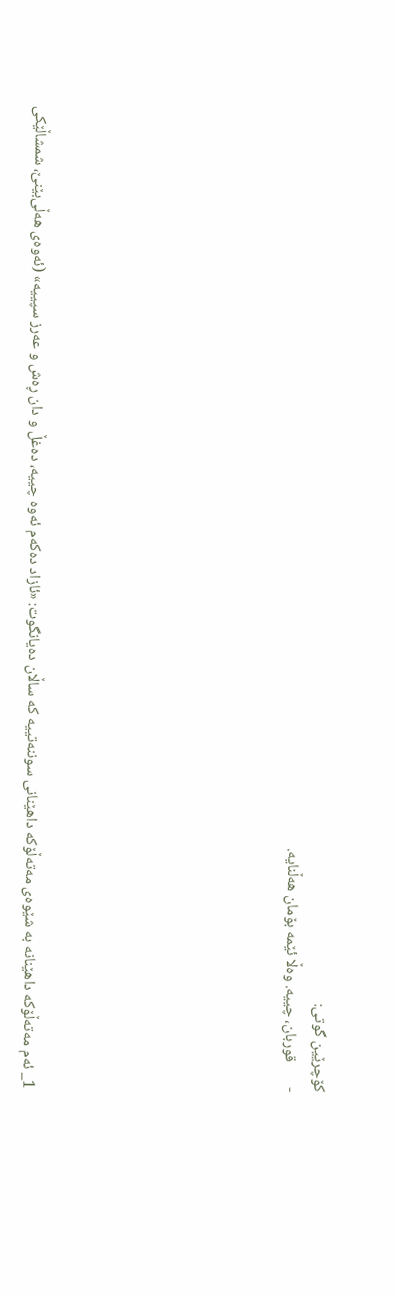كۆچرێین گوتی:
-       قوربان، چییه. وه‌ڵا ئێمه بۆمان هه‌ڵنایه.








1_ ئه‌م مه‌ته‌ڵۆكه داهێنانه به شێوه‌ی مه‌ته‌ڵۆكه داهێنانی سوننه‌تییه كه ساڵان ده‌یانگوت: «ئازاد ده‌كه‌م ئه‌وه چییه، ده‌غڵ و دان ڕه‌ش و عه‌رز سپییه» (ئه‌وه‌ی هه‌ڵی‌بێنێ، شمشاڵێكی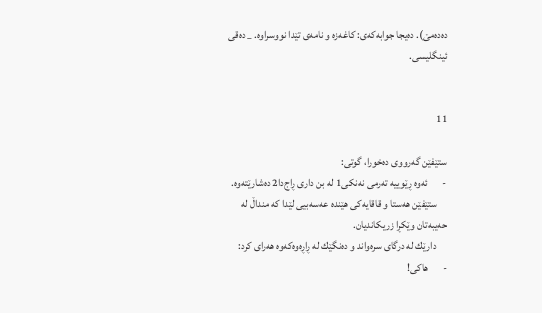ده‌ده‌مێ). ده‌یجا جوابه‌كه‌ی: كاغه‌زه و نامه‌ی تێدا نووسراوه. _ ده‌قی ئینگلیسی.


11

ستێفێن گه‌رووی ده‌خورا، گوتی:
-       ئه‌وه ڕێوییه ته‌رمی نه‌نكی1 له بن داری ڕاج‌دا2 ده‌شارێته‌وه.
     ستێفێن هه‌ستا و قاقایه‌كی هێنده عه‌سه‌بیی لێدا كه منداڵ له حه‌یبه‌تان وێكڕا زریكاندیان.
     دارێك له درگای سره‌واند و ده‌نگێك له ڕاڕه‌وه‌كه‌وه هه‌رای كرد:
-       هاكی!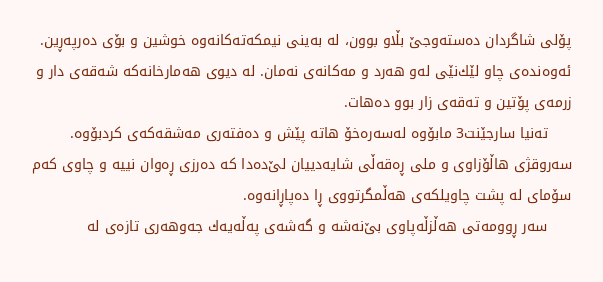پۆلی شاگردان ده‌سته‌وجێ بڵاو بوون، له به‌ینی نیمكه‌ته‌كانه‌وه خوشین و بۆی ده‌رپه‌ڕین. ئه‌وه‌نده‌ی چاو لێك‌نێی له‌و هه‌رد و مه‌كانه‌ی نه‌مان. له دیوی هه‌مارخانه‌كه شه‌قه‌ی دار و زرمه‌ی پۆتین و ته‌قه‌ی زار بوو ده‌هات.
     ته‌نیا سارجێنت3 مابۆوه له‌سه‌ره‌خۆ هاته پێش و ده‌فته‌ری مه‌شقه‌كه‌ی كردبۆوه. سه‌روقژی هاڵۆزاوی و ملی ڕه‌قه‌ڵی شایه‌دییان لێ‌ده‌دا كه ده‌رزی ڕه‌وان نییه و چاوی كه‌م سۆمای له پشت چاویلكه‌ی هه‌ڵمگرتووی ڕا ده‌پاڕانه‌وه.
     سه‌ر ڕوومه‌تی هه‌ڵزڵه‌پاوی بێ‌نه‌شه و گه‌شه‌ی په‌ڵه‌یه‌ك جه‌وهه‌ری تازه‌ی له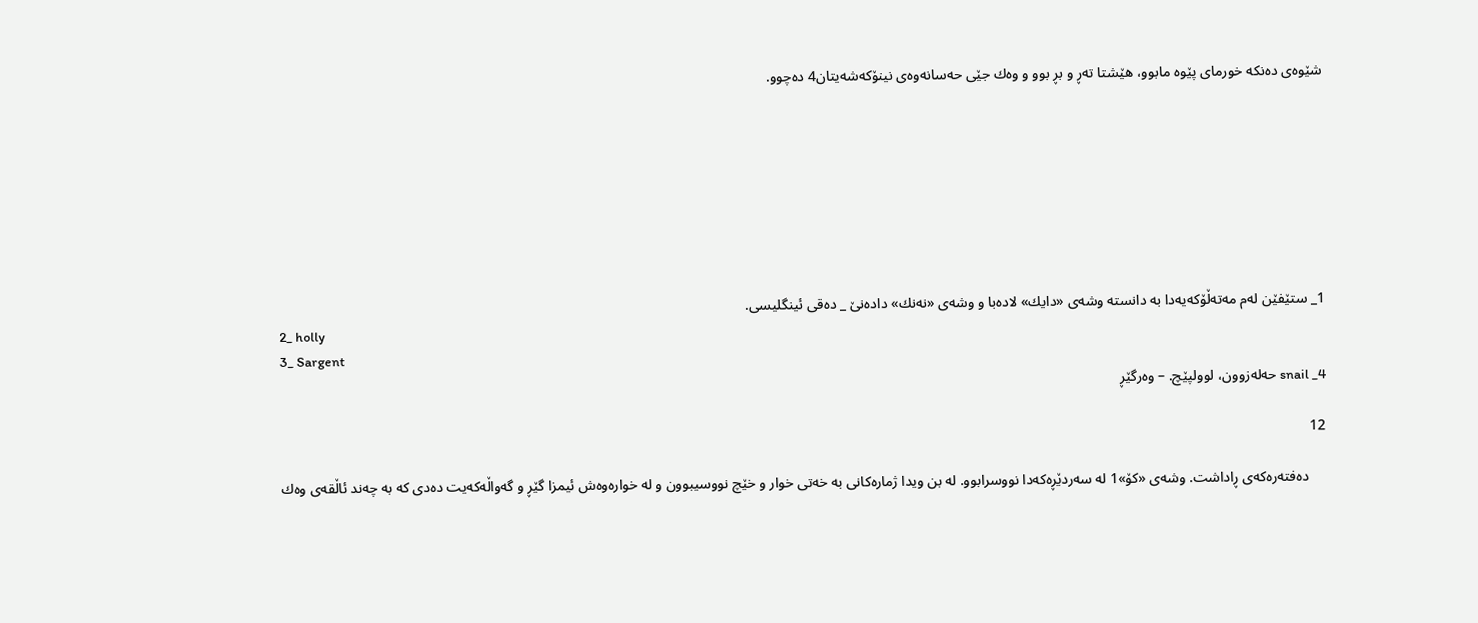شێوه‌ی ده‌نكه خورمای پێوه‌ مابوو، هێشتا ته‌ڕ و بڕ بوو و وه‌ك جێی حه‌سانه‌وه‌ی نینۆكه‌شه‌یتان4 ده‌چوو.








1_ ستێفێن له‌م مه‌ته‌ڵۆكه‌یه‌دا به دانسته وشه‌ی «دایك» لاده‌با و وشه‌ی «نه‌نك» داده‌نێ _ ده‌قی ئینگلیسی.
2_ holly
3_ Sargent
4_ snail حه‌له‌زوون، لوولپێچ. – وه‌رگێڕ

12

     ده‌فته‌ره‌كه‌ی ڕاداشت. وشه‌ی «كۆ»1 له سه‌ردێڕه‌كه‌دا نووسرابوو. له بن ویدا ژماره‌كانی به‌ خه‌تی خوار و خێچ نووسیبوون و له خواره‌وه‌ش ئیمزا گێڕ و گه‌واڵه‌كه‌یت ده‌دی كه به چه‌ند ئاڵقه‌ی وه‌ك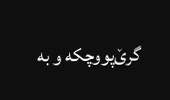گرێ‌پووچكه و به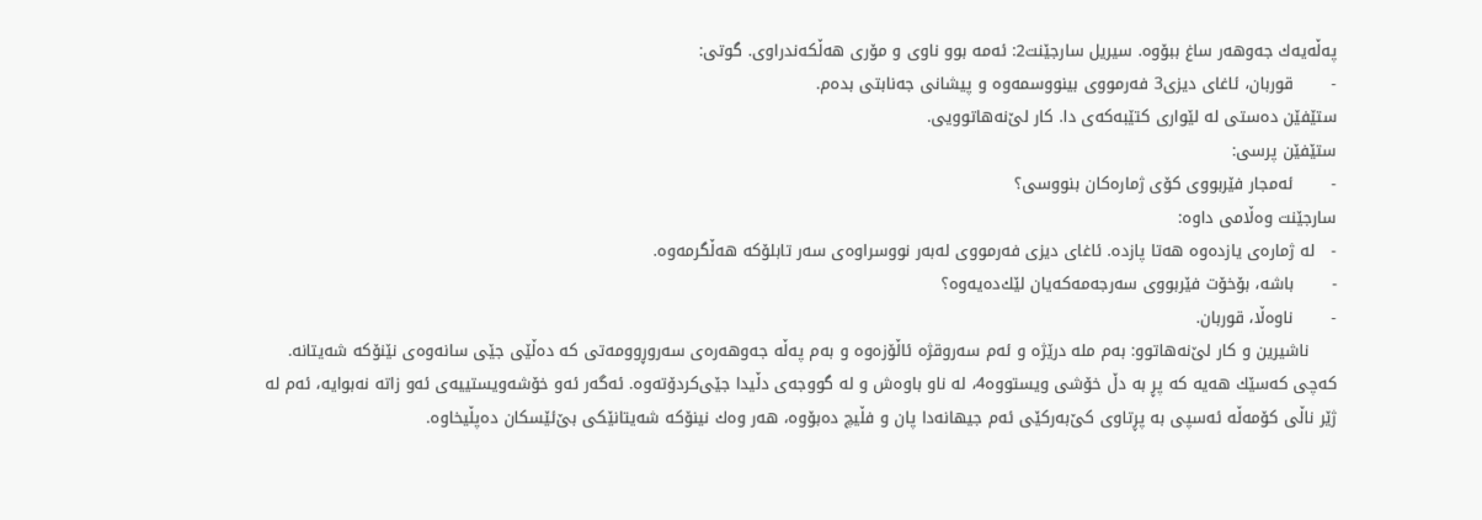په‌ڵه‌یه‌ك جه‌وهه‌ر ساغ ببۆوه. سیریل سارجێنت2: ئه‌مه بوو ناوی و مۆری هه‌ڵكه‌ندراوی. گوتی:
-       قوربان، ئاغای دیزی3 فه‌رمووی بینووسمه‌وه و پیشانی جه‌نابتی بده‌م.
ستێفێن ده‌ستی له لێواری كتێبه‌كه‌ی دا. كار لێ‌نه‌هاتوویی.
ستێفێن پرسی:
-       ئه‌مجار فێربووی كۆی ژماره‌كان بنووسی؟
سارجێنت وه‌ڵامی داوه:
-   له ژماره‌ی یازده‌وه هه‌تا پازده. ئاغای دیزی فه‌رمووی له‌به‌ر نووسراوه‌ی سه‌ر تابلۆكه هه‌ڵگرمه‌وه.
-       باشه، بۆخۆت فێربووی سه‌رجه‌مه‌كه‌یان لێك‌ده‌یه‌وه؟
-       ناوه‌ڵا، قوربان.
     ناشیرین و كار لێ‌نه‌هاتوو: به‌م مله درێژه‌ و ئه‌م سه‌روقژه ئاڵۆزه‌وه و به‌م په‌ڵه جه‌وهه‌ره‌ی سه‌روڕوومه‌تی كه ده‌ڵێی جێی سانه‌وه‌ی نێنۆكه شه‌یتانه. كه‌چی كه‌سێك هه‌یه كه پڕ به دڵ خۆشی ویستووه4، له ناو باوه‌ش و له گووجه‌ی دڵیدا جێی‌كردۆته‌وه. ئه‌گه‌ر ئه‌و خۆشه‌ویستییه‌ی ئه‌و زاته نه‌بوایه، ئه‌م له ژێر ناڵی كۆمه‌ڵه ئه‌سپی به پڕتاوی كێ‌به‌ركێی ئه‌م جیهانه‌دا پان و فڵیچ ده‌بۆوه، هه‌ر وه‌ك نینۆكه شه‌یتانێكی بێ‌ئێسكان ده‌پڵیخاوه.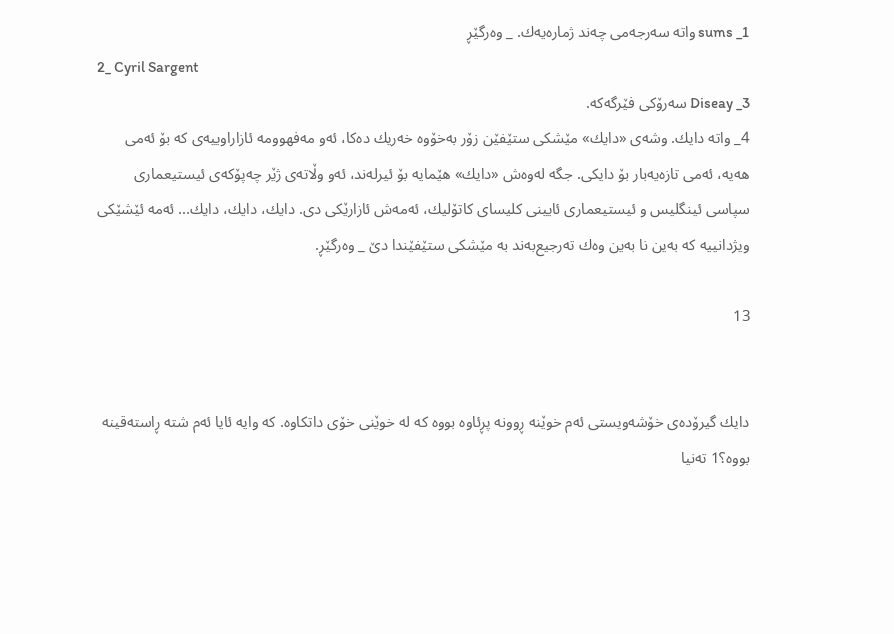1_ sums واته سه‌رجه‌می چه‌ند ژماره‌یه‌ك. _ وه‌رگێڕ
2_ Cyril Sargent
3_ Diseay سه‌رۆكی فێرگه‌كه.
4_ واته دایك. وشه‌ی «دایك» مێشكی ستێفێن زۆر به‌خۆوه خه‌ریك ده‌كا، ئه‌و مه‌فهوومه ئازاراوییه‌ی كه بۆ ئه‌می هه‌یه، ئه‌می تازه‌یه‌بار بۆ دایكی. جگه له‌وه‌ش «دایك» هێمایه بۆ ئیرله‌ند، ئه‌و وڵاته‌ی ژێر چه‌پۆكه‌ی ئیستیعماری سپاسی ئینگلیس و ئیستیعماری ئایینی كلیسای كاتۆلیك، ئه‌مه‌ش ئازارێكی دی. دایك، دایك، دایك... ئه‌مه ئێشێكی ویژدانییه كه به‌ین نا به‌ین وه‌ك ته‌رجیع‌به‌ند به مێشكی ستێفێندا دێ _ وه‌رگێڕ.

13


دایك گیرۆده‌ی خۆشه‌ویستی ئه‌م خوێنه ڕوونه پڕئاوه بووه كه له خوێنی خۆی داتكاوه. كه وایه ئایا ئه‌م شته ڕاسته‌قینه بووه؟1 ته‌نیا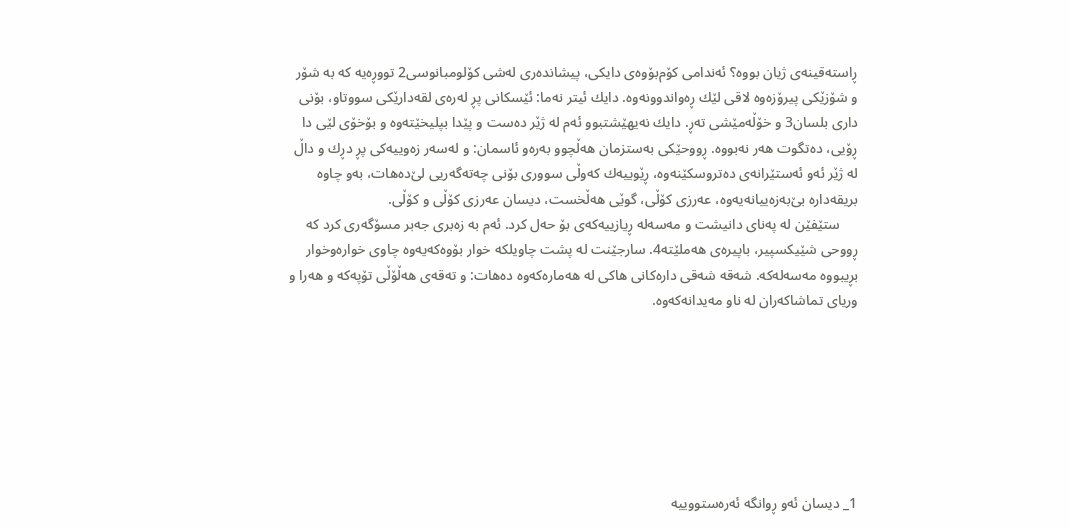ڕاسته‌قینه‌ی ژیان بووه؟ ئه‌ندامی كۆم‌بۆوه‌ی دایكی، پیشانده‌ری له‌شی كۆلومبانوسی2 تووڕه‌یه كه به شۆر و شۆزێكی پیرۆزه‌وه لاقی لێك ڕه‌واندوونه‌وه. دایك ئیتر نه‌ما: ئێسكانی پڕ له‌ره‌ی لقه‌دارێكی سووتاو، بۆنی داری بلسان3 و خۆڵه‌مێشی ته‌ڕ. دایك نه‌یهێشتبوو ئه‌م له ژێر ده‌ست و پێدا بپلیخێته‌وه و بۆخۆی لێی دا ڕۆیی، ده‌تگوت هه‌ر نه‌بووه. ڕووحێكی به‌ستزمان هه‌ڵچوو به‌ره‌و ئاسمان: و له‌سه‌ر زه‌وییه‌كی پڕ دڕك و داڵ له ژێر ئه‌و ئه‌ستێرانه‌ی ده‌تروسكێنه‌وه، ڕێوییه‌ك كه‌وڵی سووری بۆنی چه‌ته‌گه‌ریی لێ‌ده‌هات، به‌و چاوه بریقه‌داره بێ‌به‌زه‌ییانه‌یه‌وه، عه‌رزی كۆڵی، گوێی هه‌ڵخست، دیسان عه‌رزی كۆڵی و كۆڵی.
     ستێفێن له په‌نای دانیشت و مه‌سه‌له ڕیازییه‌كه‌ی بۆ حه‌ل كرد. ئه‌م به زه‌بری جه‌بر مسۆگه‌ری كرد كه ڕووحی شێیكسپیر، باپیره‌ی هه‌ملێته4. سارجێنت له پشت چاویلكه خوار بۆوه‌كه‌یه‌وه چاوی خواره‌وخوار بڕیبووه مه‌سه‌له‌كه. شه‌قه شه‌قی داره‌كانی هاكی له هه‌ماره‌كه‌وه ده‌هات: و ته‌قه‌ی هه‌ڵۆڵی تۆپه‌كه و هه‌را و وریای تماشاكه‌ران له ناو مه‌یدانه‌كه‌وه.







1_ دیسان ئه‌و ڕوانگه ئه‌ره‌ستووییه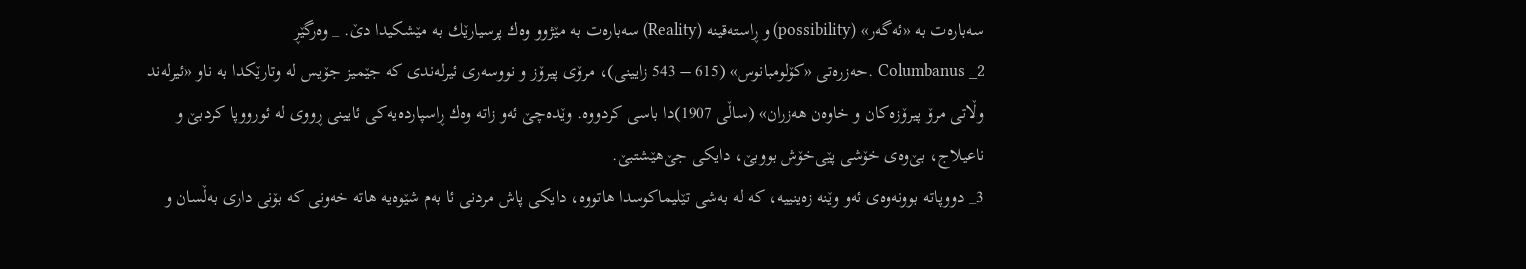سه‌باره‌ت به «ئه‌گه‌ر» (possibility) و ڕاسته‌قینه (Reality) سه‌باره‌ت به مێژوو وه‌ك پرسیارێك به مێشكیدا دێ. _ وه‌رگێڕ
2_ Columbanus .حه‌زره‌تی «كۆلومبانوس» (615 – 543 زایینی)، مرۆی پیرۆز و نووسه‌ری ئیرله‌ندی كه جێمیز جۆیس له وتارێکدا به ناو «ئیرله‌ند وڵاتی مرۆ پیرۆزه‌كان و خاوه‌ن هه‌زران» (ساڵی 1907)دا باسی كردووه. وێده‌چێ ئه‌و زاته وه‌ك ڕاسپارده‌یه‌كی ئایینی ڕووی له ئورووپا كردبێ و ناعیلاج، بێ‌وه‌ی خۆشی پێی‌خۆش بووبێ، دایكی جێ‌هێشتبێ.
3_ دووپاته بوونه‌وه‌ی ئه‌و وێنه زه‌ینییه، كه له به‌شی تێلیماكوسدا هاتووه، دایكی پاش مردنی ئا به‌م شێوه‌یه هاته خه‌ونی كه بۆنی داری به‌ڵسان و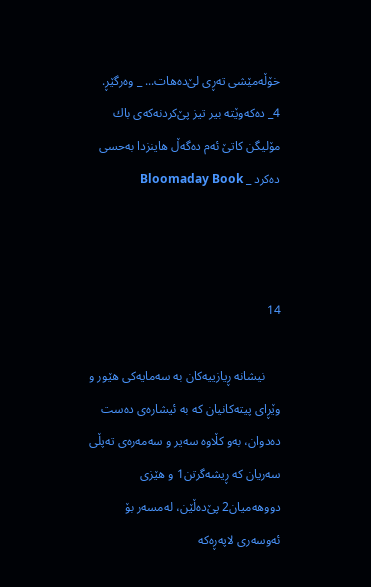خۆڵه‌مێشی ته‌ڕی لێ‌ده‌هات... _ وه‌رگێڕ.
4_ ده‌كه‌وێته بیر تیز پێ‌كردنه‌كه‌ی باك مۆلیگن كاتێ ئه‌م ده‌گه‌ڵ هاینزدا به‌حسی ده‌كرد _ Bloomaday Book



14

     نیشانه ڕیازییه‌كان به سه‌مایه‌کی هێور و وێڕای پیته‌كانیان كه به ئیشاره‌ی ده‌ست ده‌دوان، به‌و كڵاوه سه‌یر و سه‌مه‌ره‌ی ته‌پڵی سه‌ریان كه ڕیشه‌گرتن1 و هێزی دووهه‌میان2 پێ‌ده‌ڵێن، له‌مسه‌ر بۆ ئه‌وسه‌ری لاپه‌ڕه‌كه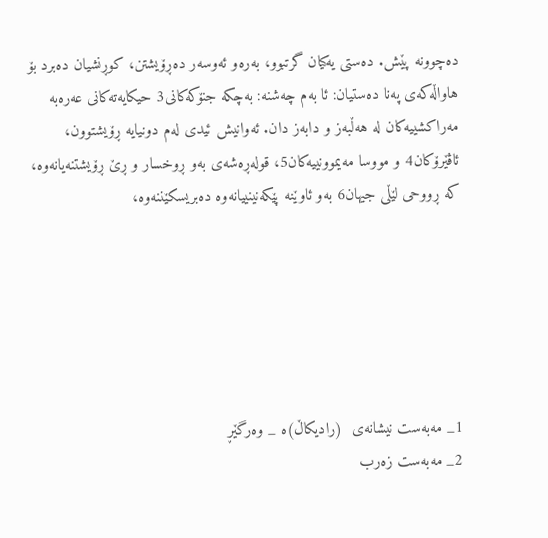ده‌چوونه پێش. ده‌ستی یه‌كیان گرتبوو، به‌ره‌و ئه‌وسه‌ر ده‌ڕۆیشتن، كوڕنشیان ده‌برد بۆ هاواڵه‌كه‌ی په‌نا ده‌ستیان: ئا به‌م چه‌شنه: به‌چكه جنۆكه‌كانی3 حیكایه‌ته‌كانی عه‌ره‌به مه‌راكشییه‌كان له هه‌ڵبه‌ز و دابه‌ز دان. ئه‌وانیش ئیدی له‌م دونیایه ڕۆیشتوون، ئاڤێرۆكان4 و مووسا مه‌یموونییه‌كان5، قوله‌ڕه‌شه‌ی به‌و ڕوخسار و ڕێ ‌ڕۆیشتنه‌یانه‌وه، كه ڕووحی لێڵی جیهان6 به‌و ئاوێنه پێكه‌نینییانه‌وه ده‌بریسكێننه‌وه،






1_ مه‌به‌ست نیشانه‌ی  (رادیكاڵ)ه _ وه‌رگێڕ
2_ مه‌به‌ست زه‌رب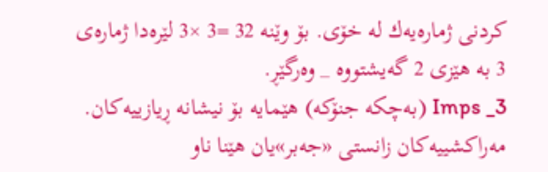كردنی ژماره‌یه‌ك له خۆی. بۆ وێنه 32 =3 ×3 لێره‌دا ژماره‌ی 3 به هێزی 2 گه‌یشتووه _ وه‌رگێڕ.
3_ Imps (به‌چكه جنۆكه) هێمایه بۆ نیشانه ڕیازییه‌كان. مه‌‌راكشییه‌كان زانستی «جه‌بر»یان هێنا ناو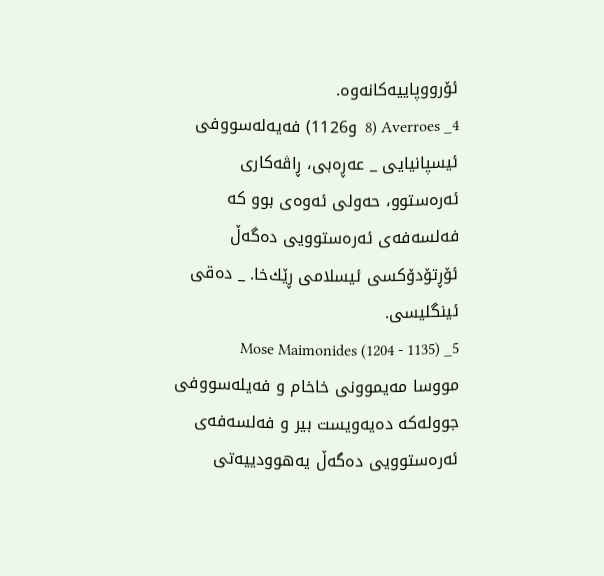ئۆرووپاییه‌كانه‌وه.
4_ Averroes (8  و1126) فه‌یه‌له‌سووفی ئیسپانیایی _ عه‌ڕه‌بی، ڕاڤه‌كاری ئه‌ره‌ستوو، حه‌ولی ئه‌وه‌ی بوو كه فه‌لسه‌فه‌ی ئه‌ره‌ستوویی ده‌گه‌ڵ ئۆڕتۆدۆكسی ئیسلامی ڕێك‌خا. _ ده‌قی ئینگلیسی.
5_ Mose Maimonides (1204 - 1135) مووسا مه‌یموونی خاخام و فه‌یله‌سووفی جووله‌‌كه ده‌یه‌ویست بیر و فه‌لسه‌فه‌ی ئه‌ره‌ستوویی ده‌گه‌ڵ یه‌هوودییه‌تی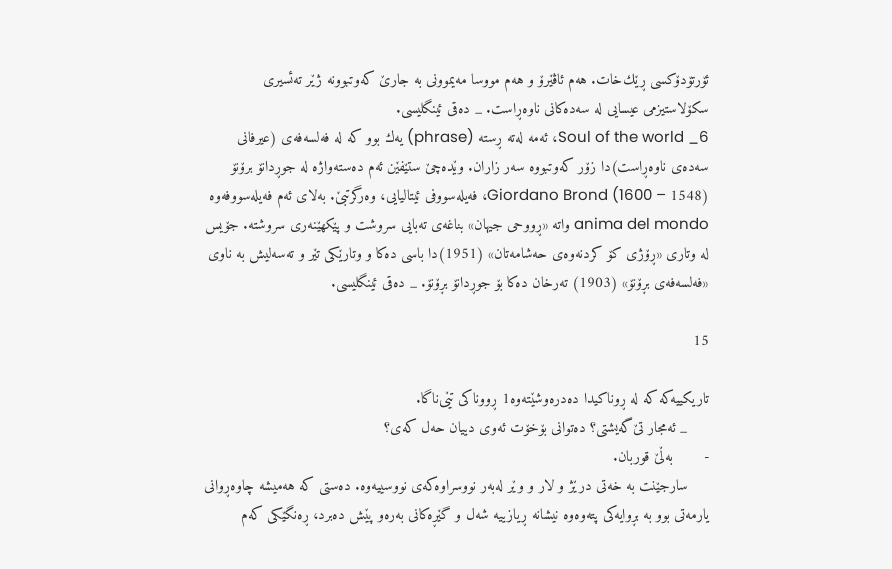ئۆرتۆدۆكسی ڕێك‌خات. هه‌م ئاڤێرۆ و هه‌م مووسا مه‌یموونی به جارێ كه‌وتبوونه ژێر ته‌ئسیری سكۆلاستیزمی عیسایی له سه‌ده‌كانی ناوه‌ڕاست. _ ده‌قی ئینگلیسی.
6_ Soul of the world، ئه‌مه له‌ته ڕسته (phrase) یه‌ك بوو كه له فه‌لسه‌‌فه‌ی (عیرفانی سه‌ده‌ی ناوه‌ڕاست)دا زۆر كه‌وتبووه سه‌ر زاران. وێده‌چێ ستێفێن ئه‌م ده‌سته‌واژه‌ له جوڕدانۆ برۆنۆ Giordano Brond (1600 – 1548)، فه‌یله‌سووفی ئیتالیایی، وه‌رگرتبێ. به‌لای ئه‌م فه‌یله‌سووفه‌وه anima del mondo واته «ڕووحی جیهان» بناغه‌ی ته‌بایی سروشت و پێكهێنه‌ری سروشته. جۆیس له وتاری «ڕۆژی كۆ كردنه‌وه‌ی حه‌شامه‌تان» (1951)دا باسی ده‌كا و وتارێکی تێر و ته‌سه‌لیش به ناوی «فه‌لسه‌فه‌ی بڕۆنۆ» (1903) ته‌رخان ده‌كا بۆ جوڕدانۆ بڕۆنۆ. _ ده‌قی ئینگلیسی.

15

تاریكییه‌كه كه له ڕوناكیدا ده‌دره‌وشێته‌وه1 ڕووناكی تێی‌ناگا.
     _ ئه‌مجار تێ‌گه‌یشتی؟ ده‌توانی بۆخۆت ئه‌وی دییان حه‌ل كه‌ی؟
-       به‌ڵێ قوربان.
     سارجێنت به خه‌تی درێژ و لار و وێر له‌به‌ر نووسراوه‌كه‌ی نووسییه‌وه. ده‌ستی كه هه‌میشه چاوه‌ڕوانی یارمه‌تی بوو به بڕوایه‌كی پته‌وه‌وه نیشانه ڕیازییه شه‌ل و گێڕه‌كانی به‌ره‌و پێش ده‌برد، ڕه‌نگێكی كه‌م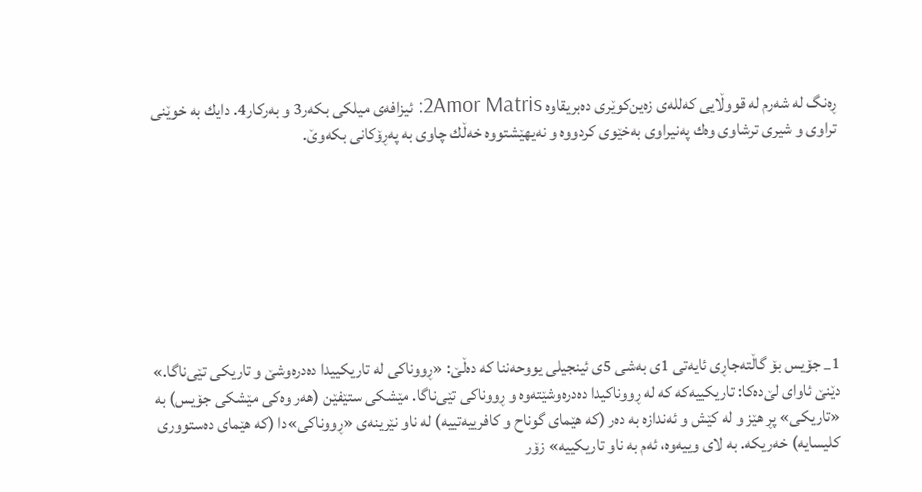ڕه‌نگ له شه‌رم له قووڵایی كه‌لله‌ی زه‌ین‌كوێری ده‌بریقاوه 2Amor Matris: ئیزافه‌ی میلكی بكه‌ر3 و به‌ركار4. دایك به خوێنی تراوی و شیری ترشاوی وه‌ك په‌نیراوی به‌خێوی كردووه و نه‌یهێشتووه خه‌ڵك چاوی به په‌ڕۆكانی بكه‌وێ.








1_ جۆیس بۆ گاڵته‌‌جاڕی ئایه‌تی 1ی به‌شی 5ی ئینجیلی یووحه‌ننا كه ده‌ڵێ: «ڕووناكی له تاریكییدا ده‌‌دره‌وشێ و تاریكی تێی‌ناگا.» دێنێ ئاوای لێ‌ده‌كا: تاریكییه‌كه كه له ڕووناكیدا ده‌دره‌وشێته‌وه و ڕووناكی تێی‌ناگا. مێشكی ستێفێن (هه‌ر وه‌كی مێشكی جۆیس) به «تاریكی» پڕ هێز و له كێش و ئه‌ندازه به ده‌ر (كه هێمای گوناح و كافرییه‌تییه) له ناو نێرینه‌ی «ڕووناكی»دا (كه هێمای ده‌ستووری كلیسایه) خه‌ریكه. به لای وییه‌وه، ئه‌م به ناو تاریكییه» زۆر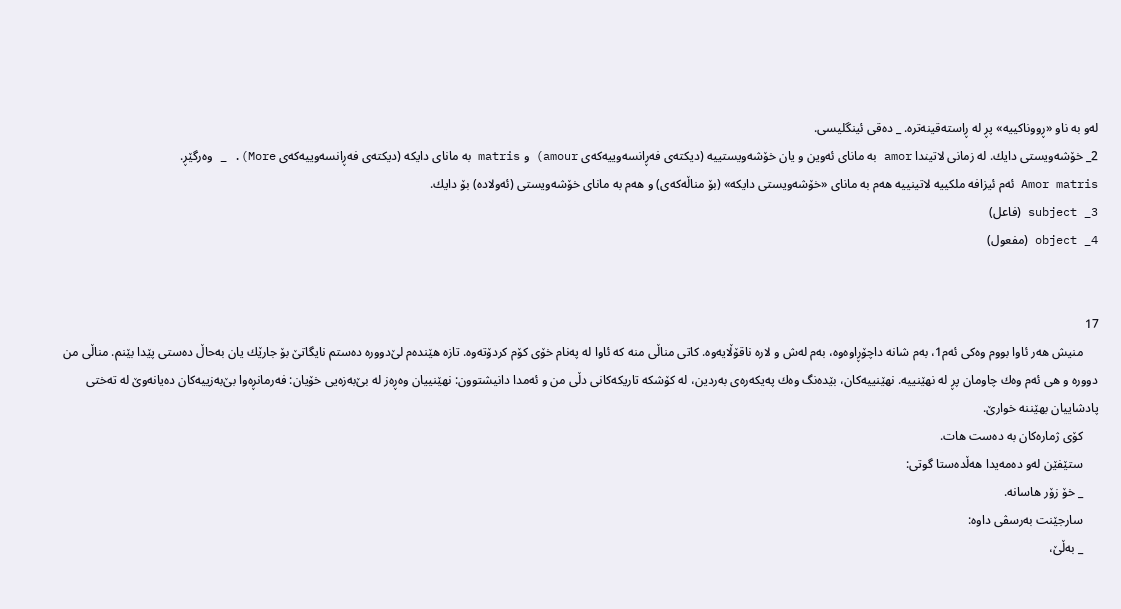له‌و به ناو «ڕووناكییه» پڕ له ڕاسته‌قینه‌تره. _ ده‌قی ئینگلیسی.
2_ خۆشه‌ویستی دایك. له زمانی لاتیندا amor به مانای ئه‌وین و یان خۆشه‌ویستییه (دیكته‌ی فه‌ڕانسه‌وییه‌كه‌ی amour) و matris به مانای دایكه (دیكته‌ی فه‌ڕانسه‌وییه‌كه‌ی More). _ وه‌رگێڕ.
Amor matris ئه‌م ئیزافه ملكییه لاتینییه هه‌م به مانای «خۆشه‌ویستی دایكه» (بۆ مناڵه‌كه‌ی) و هه‌م به مانای خۆشه‌ویستی (ئه‌ولاده) بۆ دایك.
3_ subject (فاعل)
4_ object (مفعول)


17
     منیش هه‌ر ئاوا بووم وه‌كی ئه‌م1، به‌م شانه داچۆڕاوه‌وه، به‌م له‌ش و لاره ناقۆڵایه‌وه. كاتی مناڵی منه كه ئاوا له په‌نام خۆی كۆم كردۆته‌وه. تازه هێنده‌م لێ‌دووره ده‌ستم نایگاتێ بۆ جارێك یان به‌حاڵ ده‌ستی پێدا بێنم. مناڵی من دووره و هی ئه‌م وه‌ك چاومان پڕ له نهێنییه. نهێنییه‌كان، بێده‌نگ وه‌ك په‌یكه‌ره‌ی به‌ردین، له كۆشكه تاریكه‌كانی دڵی من و ئه‌مدا دانیشتوون: نهێنییان وه‌ڕه‌ز له بێ‌به‌زه‌یی خۆیان: فه‌رمانڕه‌وا بێ‌به‌زییه‌كان ده‌یانه‌وێ له ته‌ختی پادشاییان بهێننه خوارێ.
     كۆی ژماره‌كان به ده‌ست هات.
     ستێفێن له‌و ده‌مه‌یدا هه‌ڵده‌ستا گوتی:
     _ خۆ زۆر هاسانه.
     سارجێنت به‌رسڤی داوه:
     _ به‌ڵێ،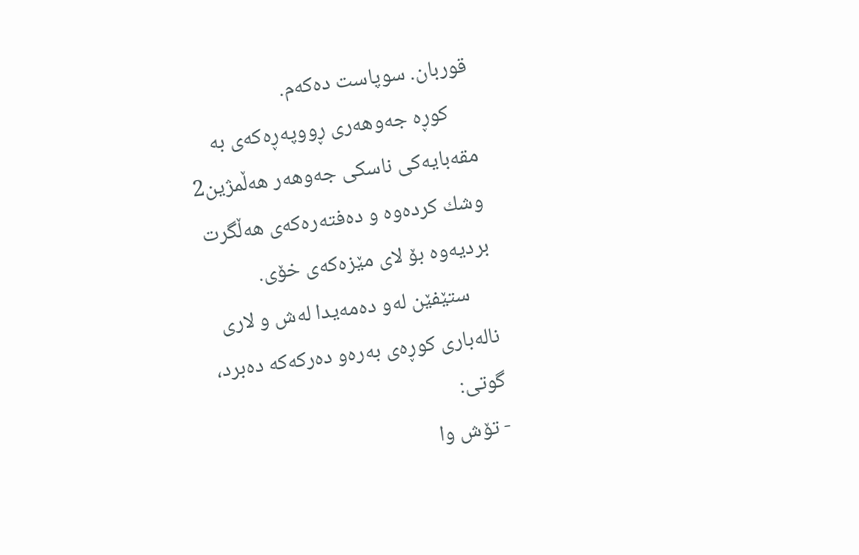قوربان. سوپاست ده‌كه‌‌م.
     كوڕه جه‌وهه‌ری ڕووپه‌ڕه‌كه‌ی به مقه‌بایه‌كی ناسكی جه‌وهه‌ر هه‌ڵمژین2 وشك كرده‌وه و ده‌فته‌ره‌كه‌ی هه‌ڵگرت بردیه‌وه بۆ لای مێزه‌كه‌ی خۆی.
     ستێفێن له‌و ده‌مه‌یدا له‌ش و لاری ناله‌باری كوڕه‌ی به‌ره‌و ده‌ركه‌كه ده‌برد، گوتی:
- تۆش وا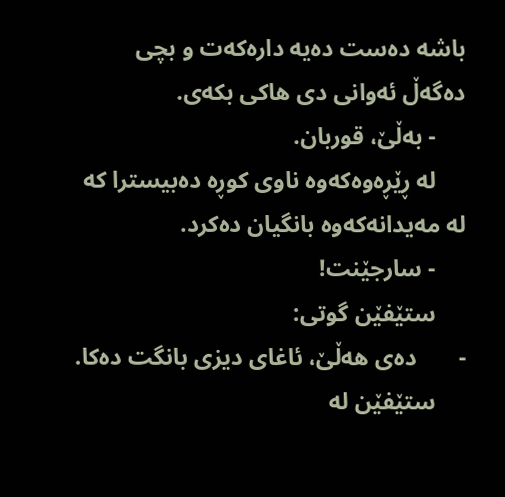باشه ده‌ست ده‌یه داره‌كه‌ت و بچی ده‌گه‌ڵ ئه‌وانی دی هاكی بكه‌ی.
     - به‌ڵێ، قوربان.
     له ڕێڕه‌وه‌كه‌وه ناوی كوڕه ده‌بیسترا كه له مه‌یدانه‌كه‌وه بانگیان ده‌كرد.
     - سارجێنت!
     ستێفێن گوتی:
-       ده‌ی هه‌ڵێ، ئاغای دیزی بانگت ده‌كا.
     ستێفێن له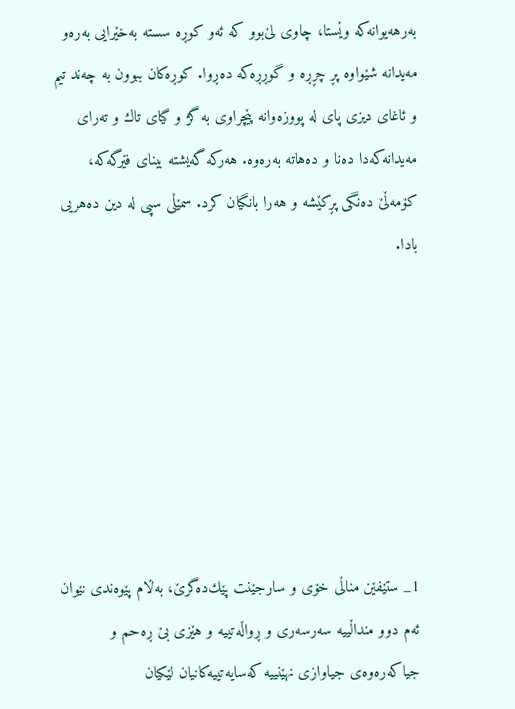به‌رهه‌یوانه‌كه وێستا، چاوی لێ‌بوو كه ئه‌و كوڕه سسته به‌خێرایی به‌ره‌و مه‌یدانه شێواوه پڕ چڕڕه و گوڕڕه‌كه ده‌ڕوا. كوڕه‌كان ببوون به چه‌ند تیم و ئاغای دیزی پای له پووزه‌وانه پێچراوی به گژ و گیای تاك و ته‌رای مه‌یدانه‌كه‌دا ده‌نا و ده‌هاته به‌ره‌وه. هه‌ركه گه‌یشته بینای فێرگه‌كه، كۆمه‌ڵێ ده‌نگی پڕكێشه و هه‌را بانگیان كرد. سمێڵی سپی له دین ده‌هریی بادا.







1_ ستێفێن مناڵی خۆی و سارجێنت پێك‌ده‌گرێ، به‌ڵام پێوه‌ندی نێوان ئه‌م دوو منداڵییه سه‌رسه‌ری و ڕواڵه‌تییه و هێزی بێ ڕه‌حم و جیاكه‌ره‌وه‌ی جیاوازی نهێنییه كه‌سایه‌تییه‌كانیان لێكیان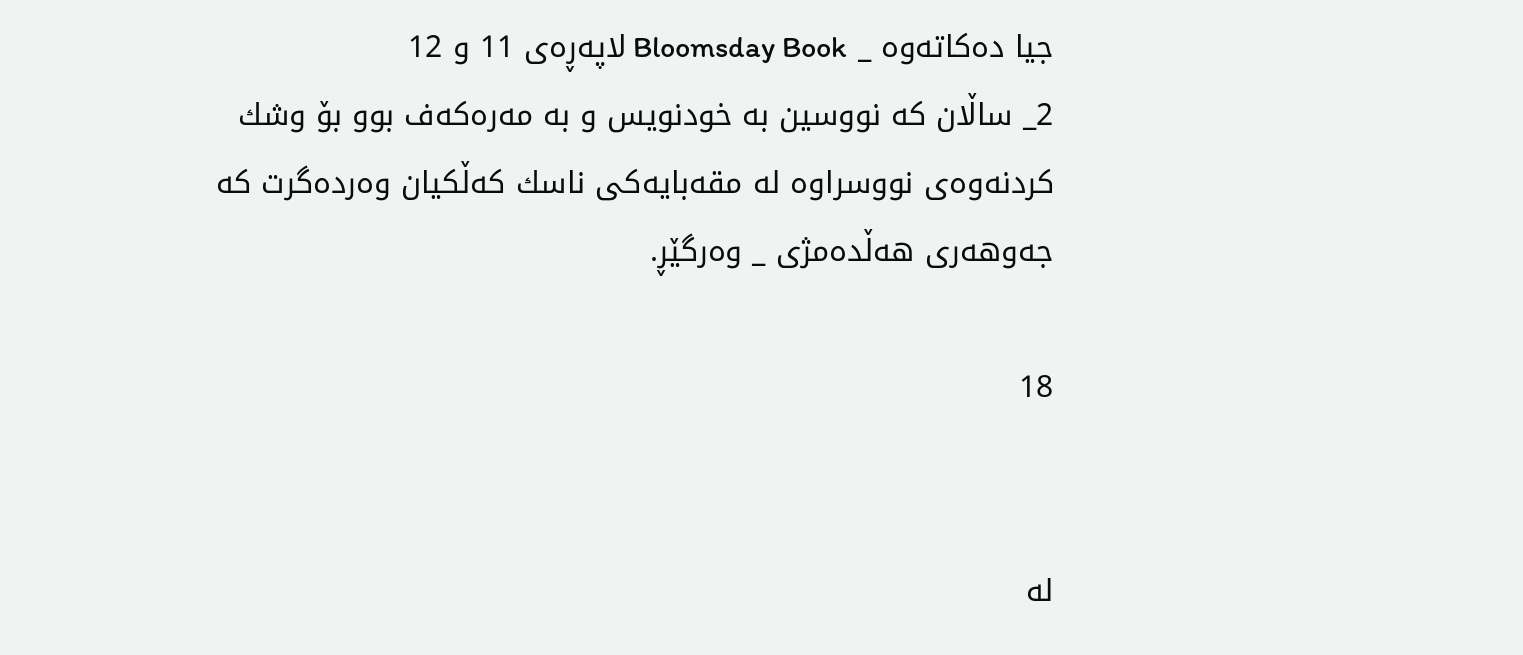جیا ده‌كاته‌وه _ Bloomsday Book لاپه‌ڕه‌ی 11 و 12
2_ ساڵان كه نووسین به خودنویس و به مه‌ره‌كه‌ف بوو بۆ وشك كردنه‌وه‌ی نووسراوه له مقه‌بایه‌كی ناسك كه‌ڵكیان وه‌رده‌گرت كه جه‌وهه‌ری هه‌ڵده‌مژی _ وه‌رگێڕ.

18


له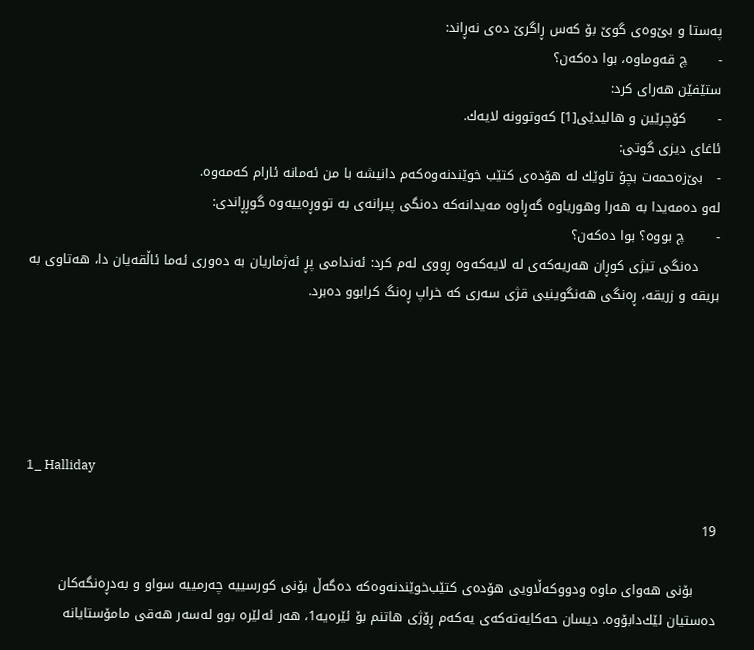په‌ستا و بێ‌وه‌ی گوێ بۆ كه‌س ڕاگرێ ده‌ی نه‌ڕاند:
-       چ قه‌وماوه، بوا ده‌كه‌ن؟
ستێفێن هه‌رای كرد:
-       كۆچرێین و هالیدێی[1] كه‌وتوونه لایه‌ك.
ئاغای دیزی گوتی:
-   بێ‌زه‌حمه‌ت بچۆ تاوێك له هۆده‌ی كتێب خوێندنه‌وه‌كه‌م دانیشه با من ئه‌مانه ئارام كه‌مه‌وه.
له‌و ده‌مه‌یدا به هه‌را وهوریاوه گه‌ڕاوه مه‌یدانه‌كه ده‌نگی پیرانه‌ی به تووڕه‌ییه‌وه گوڕڕاندی:
-       چ بووه؟ بوا ده‌كه‌ن؟
     ده‌نگی تیژی كوڕان هه‌ریه‌كه‌ی له لایه‌كه‌وه ڕووی له‌م كرد: ئه‌ندامی پڕ ئه‌ژماریان به ده‌وری ئه‌ما ئاڵقه‌یان دا، هه‌تاوی به بریقه و زریقه، ڕه‌نگی هه‌نگوینیی قژی سه‌ری كه خراپ ڕه‌نگ كرابوو ده‌برد.





1_ Halliday

19

     بۆنی هه‌وای ماوه ودووكه‌ڵاویی هۆده‌ی كتێب‌خوێندنه‌وه‌كه ده‌گه‌ڵ بۆنی كورسییه چه‌رمییه سواو و به‌دڕه‌نگه‌كان ده‌ستیان لێك‌دابۆوه. دیسان حه‌كایه‌ته‌كه‌ی یه‌كه‌م ڕۆژی هاتنم بۆ ئێره‌یه1، هه‌ر ئه‌لێره بوو له‌سه‌ر هه‌قی مامۆستایانه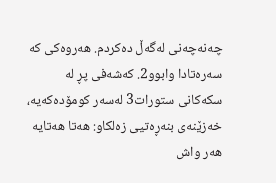چه‌نه‌چه‌نی له‌گه‌ڵ ده‌كردم. هه‌روه‌كی كه سه‌ره‌تادا وابوو2. كه‌شه‌فی پڕ له سكه‌كانی ستورات3 له‌سه‌ر كومۆده‌كه‌یه، خه‌زێنه‌ی بنه‌ڕه‌تیی زه‌لكاو: هه‌تا هه‌تایه هه‌ر واش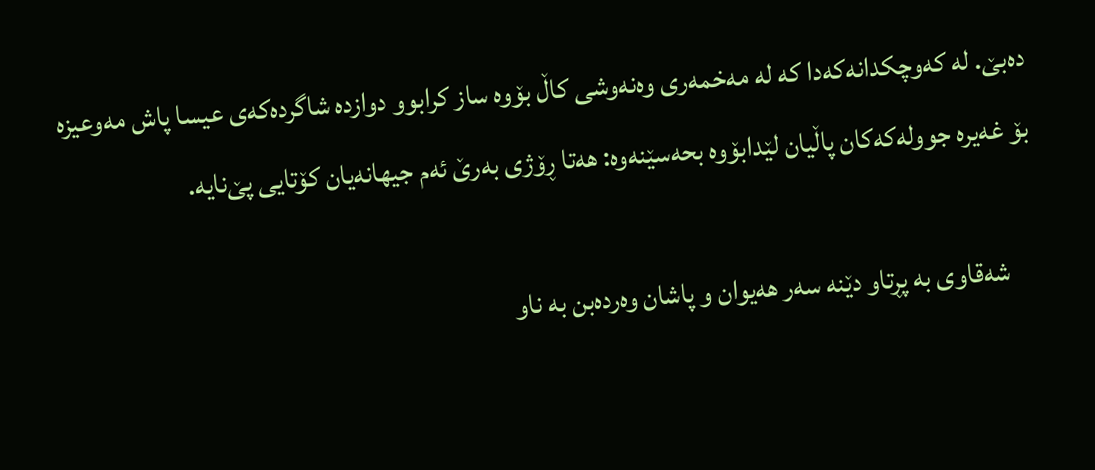ده‌بێ. له که‌وچکدانه‌که‌دا كه له مه‌خمه‌ری وه‌نه‌وشی كاڵ بۆوه ساز كرابوو دوازده شاگرده‌كه‌ی عیسا پاش مه‌وعیزه بۆ غه‌یره جووله‌كه‌كان پاڵیان لێدابۆوه بحه‌سێنه‌وه: هه‌تا ڕۆژی به‌رێ ئه‌م جیهانه‌یان كۆتایی پێ‌نایه.

     شه‌قاوی به پڕتاو دێنه سه‌ر هه‌یوان و پاشان وه‌رده‌بن به ناو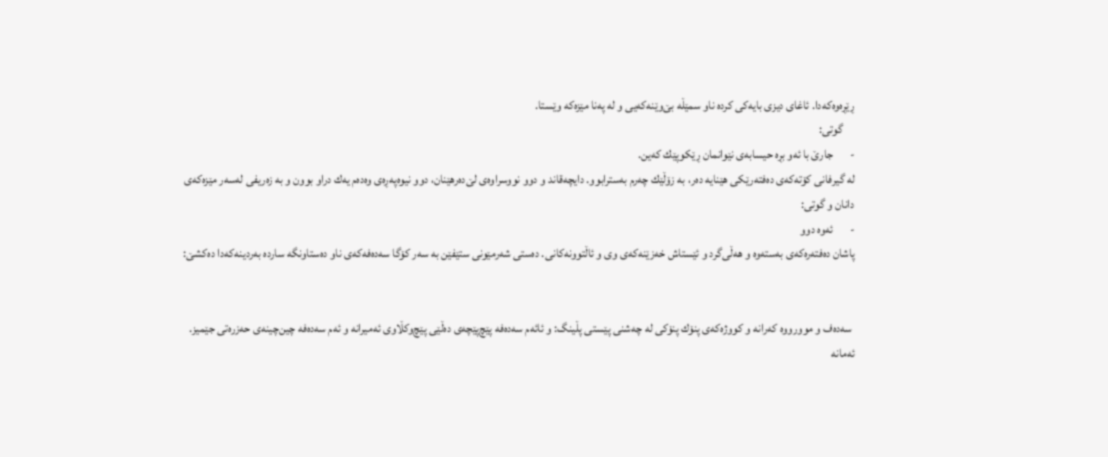ڕێڕه‌وه‌كه‌دا. ئاغای دیزی بایه‌كی كرده ناو سمێڵه بێ‌وێنه‌كه‌یی و له په‌نا مێزه‌كه وێستا.
     گوتی:
-       جارێ با ئه‌و بڕه حیسابه‌ی نێوانمان ڕێكوپێك كه‌ین.
له گیرفانی كۆته‌كه‌ی ده‌فته‌رێكی هێنایه ده‌ر، به زۆڵێك چه‌رم به‌سترابوو. دایچه‌قاند و دوو نووسراوه‌ی لێ‌ده‌رهێنان، دوو نیوه‌په‌ڕه‌ی وه‌ده‌م یه‌ك دراو بوون و به‌ زه‌ریفی له‌سه‌ر مێزه‌كه‌ی دانان و گوتی:
-       ئه‌وه دوو
پاشان ده‌فته‌ره‌كه‌ی به‌سته‌وه و هه‌ڵی‌گرد و ئێستاش خه‌زێنه‌كه‌ی وی و ئاڵتوونه‌كانی. ده‌ستی شه‌رمێونی ستێفێن به سه‌ر كۆگا سه‌ده‌فه‌كه‌ی ناو ده‌ستاونگه سارده به‌ردینه‌كه‌دا ده‌كشێ:


 سه‌ده‌ف و موورووه كه‌رانه و كووژه‌كه‌ی پنۆك پنۆكی له چه‌شنی پێستی پڵینگ: و ئائه‌م سه‌ده‌فه پێچ‌پێچه‌ی ده‌ڵێی پێچ‌و‌كڵاوی ئه‌میرانه و ئه‌م سه‌ده‌فه چین‌چینه‌ی حه‌زره‌تی جێمیز. ئه‌مانه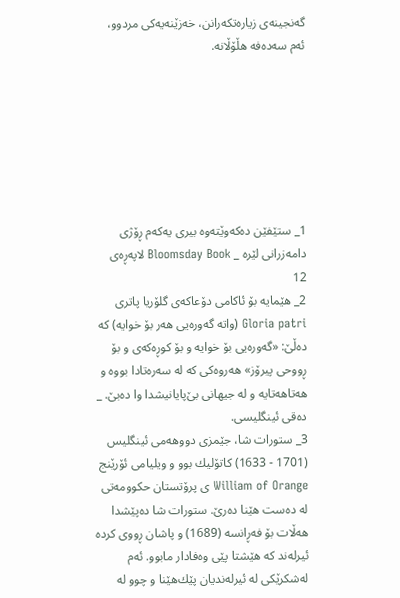گه‌نجینه‌ی زیاره‌تكه‌رانن، خه‌زێنه‌یه‌كی مردوو، ئه‌م سه‌ده‌فه هڵۆڵانه.







1_ ستێفێن ده‌كه‌وێته‌وه بیری یه‌كه‌م ڕۆژی دامه‌زرانی لێره _ Bloomsday Book لاپه‌ڕه‌ی 12
2_ هێمایه بۆ ئاكامی دۆعاكه‌ی گلۆریا پاتری Gloria patri (واته گه‌وره‌یی هه‌ر بۆ خوایه) كه ده‌ڵێ: «گه‌وره‌یی بۆ خوایه و بۆ كوڕه‌كه‌ی و بۆ ڕووحی پیرۆز» هه‌روه‌كی كه له سه‌ره‌تادا بووه و هه‌تاهه‌تایه و له جیهانی بێ‌پایانیشدا وا ده‌بێ. _ ده‌قی ئینگلیسی.
3_ ستورات شا، جێمزی دووهه‌می ئینگلیس (1701 - 1633) كاتۆلیك بوو و ویلیامی ئۆرێنج William of Orange ی پرۆتستان حكوومه‌تی له ده‌ست هێنا ده‌رێ. ستورات شا ده‌پێشدا هه‌ڵات بۆ فه‌ڕانسه (1689) و پاشان ڕووی كرده ئیرله‌ند كه هێشتا پێی وه‌فادار مابوو. ئه‌م له‌شكرێكی له ئیرله‌ندیان پێك‌هێنا و چوو له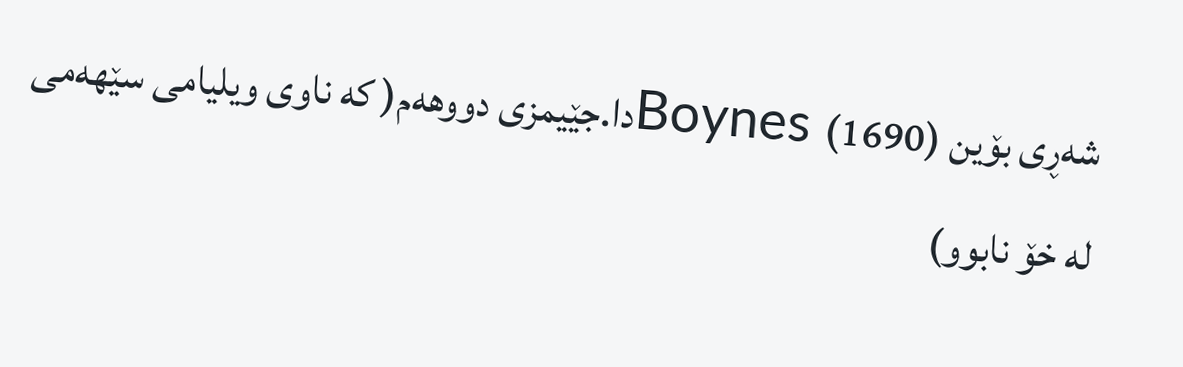شه‌ڕی بۆین Boynes (1690)دا.جێیمزی دووهه‌م( که‌ ناوی ویلیامی سێهه‌می له‌ خۆ نابوو)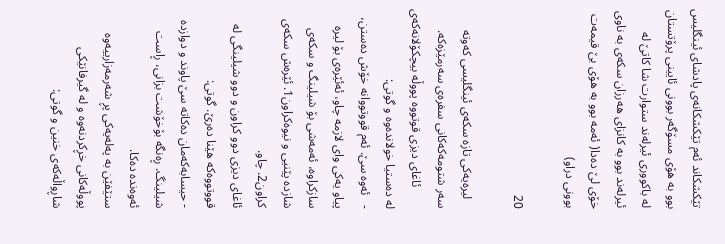تێکشکاند ئه‌م تێکشکانه‌ی پادشای ئینگلیس بوو به‌ هۆی مسۆگه‌ر بوونی ئایینی پرۆتستان له‌ باکووری ئیرله‌ند ستوارت شا کاتێ له‌ ئیرله‌ند بوو به‌ کانزای هه‌رزان سکه‌ی به‌ ناوی خۆی لێ ده‌دا( ئه‌مه‌ بوو به‌ هۆی بێ قیمه‌ت بوونی دراو)

20

   لیره‌یه‌كی تازه سكه‌ی ئینگلیسی كه‌وته سه‌ر شتومه‌كه‌كانی سفره‌ی سه‌رمێزه‌كه.
       ئاغای دیزی قوتووه پووڵه بیچكۆلانه‌كه‌ی له ده‌ستیا خولانده‌وه و گوتی:
-   ئه‌وه سێ. ئه‌م قووتووانه خۆش ده‌ستن، پیاو یه‌كی وای لازمه چاو، ئه‌ئێره‌ی بۆ لیره سازكراوه، ئه‌مه‌شی بۆ شیلینگ و سكه‌ی شازده پێنیی و نیوه‌كراون1. ئێره‌ش سكه‌ی كراون2. چاو.
ئاغای دیزی دوو كراون و دوو شیلینگی له قووتووه‌كه هێنا ده‌رێ. گوتی:
- حیسابه‌كه‌مان ده‌كاته سێ پاوند و دوازده شیلینگ. ڕه‌نگه بۆخۆشت بزانی، ڕاست ئه‌وه‌نده ده‌كا.
ستێفێن به په‌له‌یه‌كی پڕ شه‌رمه‌زارییه‌وه پووڵه‌كانی خڕكردنه‌وه و له گیرفانێكی شاڕواڵه‌كه‌ی خنین و گوتی: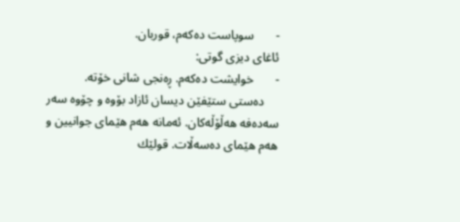-       سوپاست ده‌كه‌م، قوربان.
ئاغای دیزی گوتی:
-       خوایشت ده‌كه‌م. ڕه‌نجی شانی خۆته.
     ده‌ستی ستێفێن دیسان ئازاد بۆوه و چۆوه سه‌ر سه‌ده‌فه هه‌ڵۆڵه‌كان. ئه‌مانه هه‌م هێمای جوانیین و هه‌م هێمای ده‌سه‌ڵات. قولێك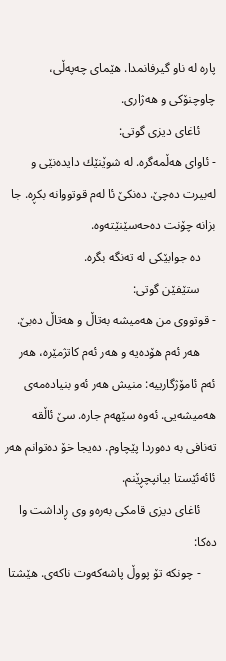پاره له ناو گیرفانمدا. هێمای چه‌په‌ڵی، چاوچنۆكی و هه‌ژاری.
     ئاغای دیزی گوتی:
- ئاوای هه‌ڵمه‌گره. له شوێنێك دایده‌نێی و له‌بیرت ده‌چێ. ده‌نكێ ئا له‌م قوتووانه بكڕه. جا بزانه چۆنت ده‌حه‌سێنێته‌وه.
     ده جوابێكی له ته‌نگه بگره.
     ستێفێن گوتی:
- قوتووی من هه‌میشه به‌تاڵ و هه‌تاڵ ده‌بێ.
     هه‌ر ئه‌م هۆده‌یه و هه‌ر ئه‌‌م كاتژمێره، هه‌ر ئه‌م ئامۆژگارییه: منیش هه‌ر ئه‌و بنیاده‌مه‌ی هه‌میشه‌یی. ئه‌وه سێهه‌م جاره. سێ ئاڵقه ته‌نافی به ده‌وردا پێچاوم. ده‌یجا خۆ ده‌توانم هه‌ر ئائه‌ئێستا بیانپچڕێنم.
     ئاغای دیزی قامكی به‌ره‌و وی ڕاداشت وا ده‌كا:
     - چونكه تۆ پووڵ پاشه‌كه‌وت ناكه‌ی. هێشتا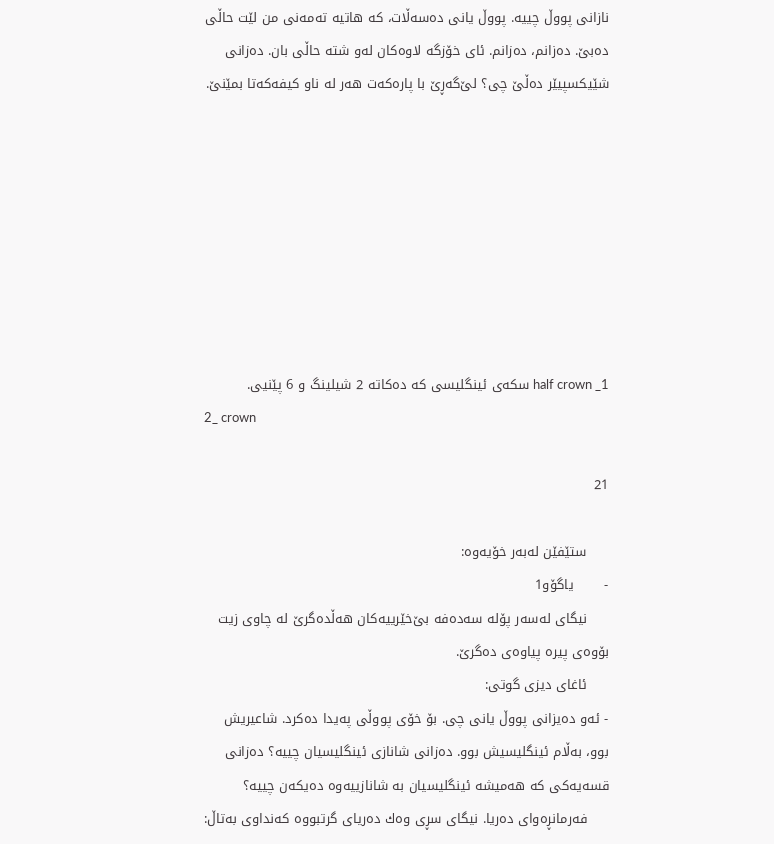نازانی پووڵ چییه. پووڵ یانی ده‌سه‌ڵات، كه هاتیه ته‌مه‌نی من لێت حاڵی ده‌بێ. ده‌زانم، ده‌زانم. ئای خۆزگه لاوه‌كان له‌و شته حاڵی بان. ده‌زانی شێیكسپیێر ده‌ڵێ چی؟ لێ‌گه‌ڕێ با پار‌ه‌كه‌ت هه‌ر له ناو كیفه‌كه‌تا بمێنێ.








1_ half crown سكه‌ی ئینگلیسی كه ده‌كاته 2 شیلینگ و 6 پێنیی.
2_ crown

21

     ستێفێن له‌به‌ر خۆیه‌وه:
-       یاگۆو1
     نیگای له‌سه‌ر پۆله سه‌ده‌فه بێ‌خێرییه‌كان هه‌ڵده‌گرێ له چاوی زیت بۆوه‌ی پیره پیاوه‌ی ده‌گرێ.
     ئاغای دیزی گوتی:
- ئه‌و ده‌یزانی پووڵ یانی چی. بۆ خۆی پووڵی په‌یدا ده‌كرد. شاعیریش بوو، به‌ڵام ئینگلیسیش بوو. ده‌زانی شانازی ئینگلیسیان چییه؟ ده‌زانی قسه‌یه‌كی كه هه‌میشه ئینگلیسیان به شانازییه‌وه ده‌یكه‌ن چییه؟
     فه‌رمانڕه‌وای ده‌ریا. نیگای سڕی وه‌ك ده‌ریای گرتبووه كه‌نداوی به‌تاڵ: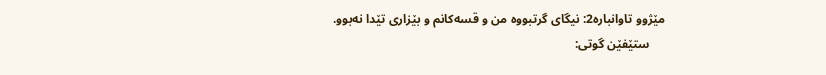مێژوو تاوانباره2: نیگای گرتبووه من و قسه‌كانم و بێزاری تێدا نه‌بوو.
     ستێفێن گوتی: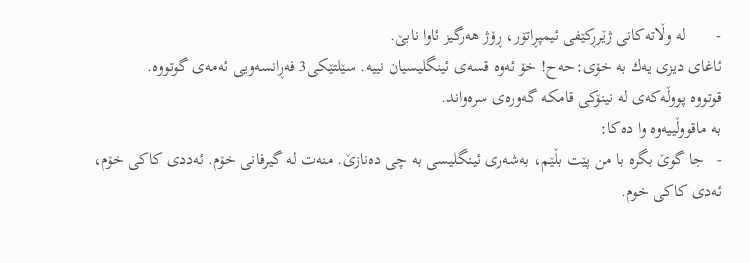-       له وڵاته‌كانی ژێرڕكێفی ئیمپڕاتۆر، ڕۆژ هه‌رگیز ئاوا نابێ.
ئاغای دیزی یه‌ك به خۆی:حه‌ح! خۆ ئه‌وه قسه‌ی ئینگلیسیان نییه. سێلتێكی3 فه‌ڕانسه‌ویی ئه‌مه‌ی گوتووه.
قوتووه پووڵه‌كه‌ی له نینۆكی قامكه گه‌وره‌ی سره‌واند.
به ماقووڵییه‌وه وا ده‌كا:
-   جا گوێ بگره با من پێت بڵێم، به‌شه‌ری ئینگلیسی به چی ده‌نازێ. منه‌ت له گیرفانی خۆم. ئه‌ددی كاكی خۆم، ئه‌دی كاكی خوم.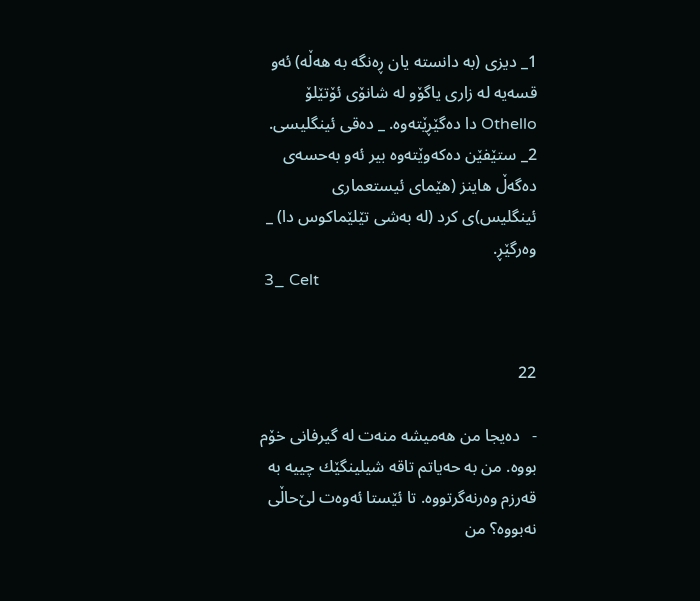1_ دیزی (به دانسته یان ڕه‌نگه به هه‌ڵه) ئه‌و قسه‌یه له زاری یاگۆو له شانۆی ئۆتێلۆ Othello دا ده‌گێڕێته‌وه. _ ده‌قی ئینگلیسی.
2_ ستێفێن ده‌كه‌وێته‌وه بیر ئه‌و به‌حسه‌ی ده‌گه‌ڵ هاینز (هێمای ئیستعماری ئینگلیس)ی كرد (له به‌شی تێلێماكوس دا) _ وه‌رگێڕ.
 3_ Celt


22

-   ده‌یجا من هه‌میشه منه‌ت له گیرفانی خۆم بووه. من به حه‌یاتم تاقه شیلینگێك چییه به قه‌رزم وه‌رنه‌گرتووه. تا ئێستا ئه‌وه‌ت لێ‌حاڵی نه‌بووه؟ من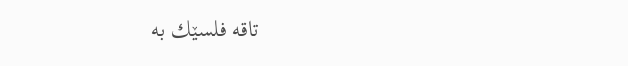تاقه فلسێك به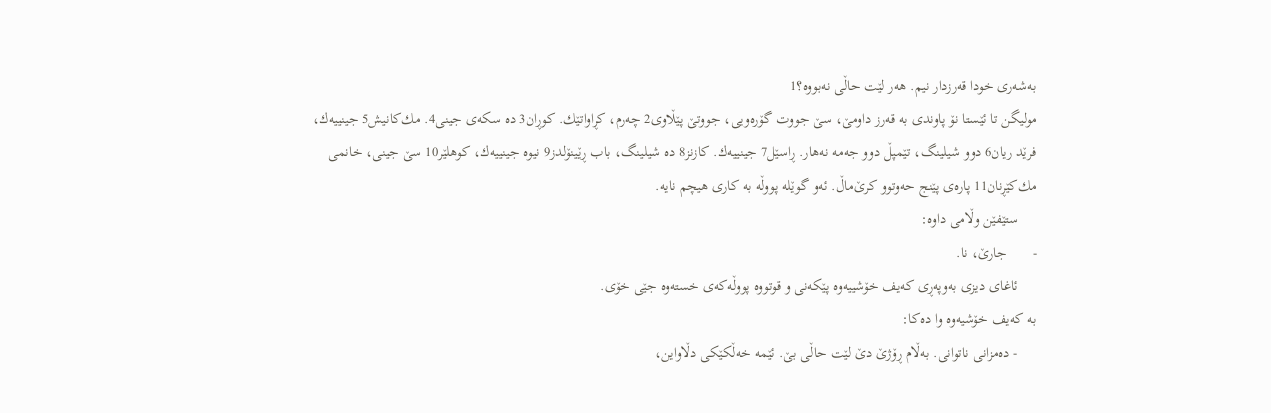به‌شه‌ری خودا قه‌رزدار نیم. هه‌ر لێت حاڵی نه‌بووه؟1
مولیگن تا ئێستا نۆ پاوندی به قه‌رز داومێ، سێ جووت گۆره‌ویی، جووتێ پێڵاوی2 چه‌رم، كڕاواتێك. كوڕان3 ده سكه‌ی جینی4. مك‌كانیش5 جینییه‌ك، فرێد ریان6 دوو شیلینگ، تێمپڵ دوو جه‌مه نه‌هار. ڕاسێل7 جینییه‌ك. كازنز8 ده شیلینگ، باب ڕێینۆلدز9 نیوه جینییه‌ك، كوهلێر10 سێ جینی، خانمی مك‌كێڕنان11 پاره‌ی پێنج حه‌وتوو كرێ‌ماڵ. ئه‌و گوێله پووڵه به كاری هیچم نایه.
     ستێفێن وڵامی داوه:
-       جارێ، نا.
     ئاغای دیزی به‌وپه‌ڕی كه‌یف خۆشییه‌وه پێكه‌نی و قوتووه پووڵه‌كه‌ی خسته‌وه جێی خۆی.
به كه‌یف خۆشیه‌وه وا ده‌كا:
     - ده‌مزانی ناتوانی. به‌ڵام ڕۆژێ دێ لێت حاڵی بێ. ئێمه خه‌ڵكێكی دڵاواین،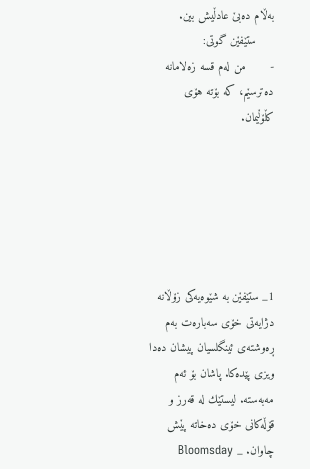به‌ڵام ده‌بێ عادڵیش بین.
     ستێفێن گوتی:
-       من له‌م قسه زه‌لامانه ده‌ترسێم، كه بۆته هۆی كڵۆڵیمان.






1_ ستێفێن به شێوه‌یه‌كی زۆڵانه دژایه‌تی خۆی سه‌باره‌ت به‌م ڕه‌وشته‌ی ئینگلسیان پیشان ده‌دا  ویزی پێده‌كا. پاشان بۆ ئه‌م مه‌به‌سته. لیستێك له قه‌رز و قۆڵه‌كانی خۆی ده‌خاته پێش چاوان. _ Bloomsday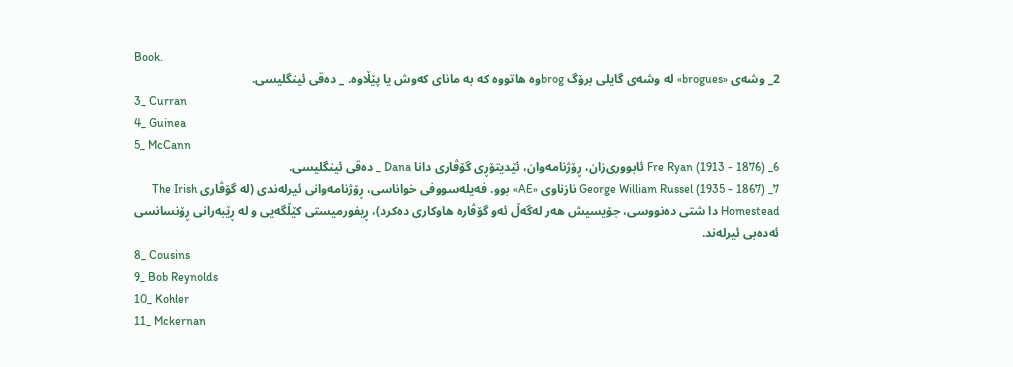Book.
2_ وشه‌ی «brogues» له وشه‌ی گایلی برۆگ brogوه هاتووه كه به مانای كه‌وش یا پێڵاوه. _ ده‌قی ئینگلیسی.
3_ Curran
4_ Guinea
5_ McCann
6_ Fre Ryan (1913 - 1876) ئابووری‌زان، ڕۆژنامه‌وان، ئێدیتۆڕی گۆڤاری دانا Dana _ ده‌قی ئینگلیسی.
7_ George William Russel (1935 - 1867) نازناوی «AE» بوو. فه‌یله‌سووفی خواناسی، ڕۆژنامه‌وانی ئیرله‌ندی (له گۆڤاری The Irish Homestead دا شتی ده‌نووسی، جۆیسیش هه‌ر له‌گه‌ڵ ئه‌و گۆڤاره هاوكاری ده‌كرد)، ڕیفورمیستی كێڵگه‌یی و له ڕێبه‌رانی ڕۆنسانسی ئه‌ده‌بی ئیرله‌ند.
8_ Cousins
9_ Bob Reynolds
10_ Kohler
11_ Mckernan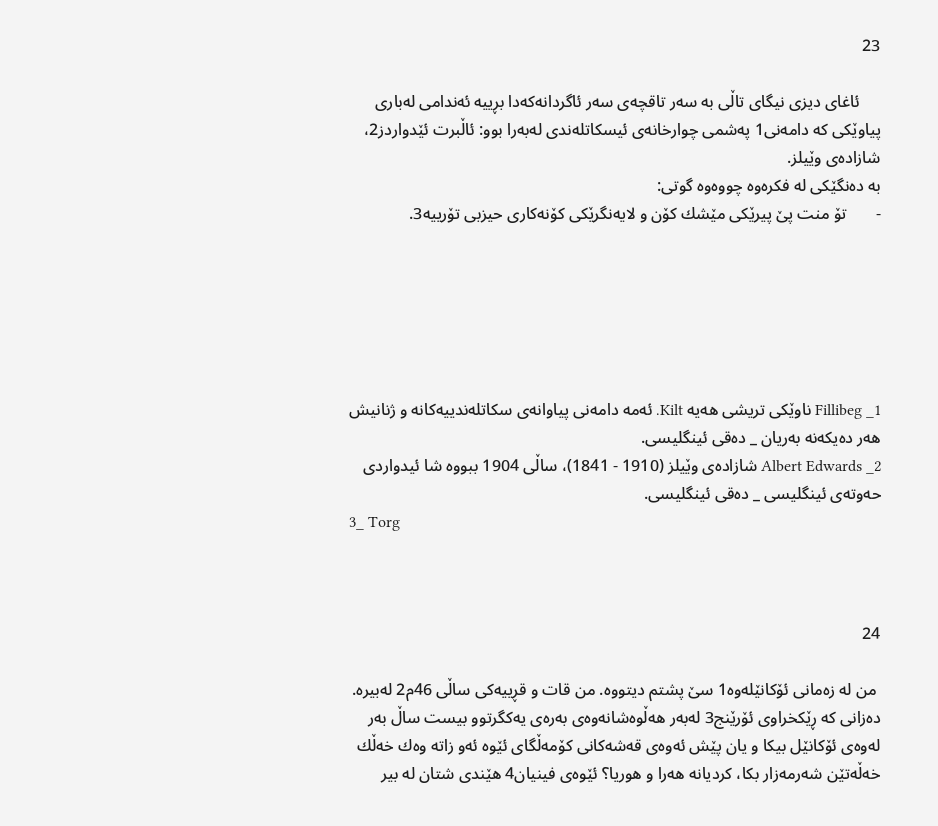23

     ئاغای دیزی نیگای تاڵی به سه‌ر تاقچه‌ی سه‌ر ئاگردانه‌كه‌دا بڕییه ئه‌ندامی له‌باری پیاوێكی که‌ دامه‌نی1 په‌شمی چوارخانه‌ی ئیسكاتله‌ندی له‌به‌را بوو: ئاڵبرت ئێدواردز2، شازاده‌ی وێیلز.
به ده‌نگێكی له فكره‌وه چووه‌وه گوتی:
-       تۆ منت پێ پیرێكی مێشك كۆن و لایه‌نگرێكی كۆنه‌كاری حیزبی تۆرییه3.






1_ Fillibeg ناوێكی تریشی هه‌یه Kilt. ئه‌مه دامه‌نی پیاوانه‌ی سكاتله‌ندییه‌كانه و ژنانیش هه‌ر ده‌یكه‌نه به‌ریان _ ده‌قی ئینگلیسی.
2_ Albert Edwards شازاده‌ی وێیلز (1910 - 1841)، ساڵی 1904 ببووه شا ئیدواردی حه‌وته‌ی ئینگلیسی _ ده‌قی ئینگلیسی.
3_ Torg



24

 من له زه‌مانی ئۆكانێله‌وه1 سێ پشتم دیتووه. من قات و قڕییه‌كی ساڵی 46م2 له‌بیره. ده‌زانی كه ڕێكخراوی ئۆرێنج3 له‌به‌ر هه‌ڵوه‌شانه‌وه‌ی به‌ره‌ی یه‌كگرتوو بیست ساڵ به‌ر له‌وه‌ی ئۆكانێل بیكا و یان پێش ئه‌وه‌ی قه‌شه‌كانی كۆمه‌ڵگای ئێوه ئه‌و زاته وه‌ك خه‌ڵك خه‌ڵه‌تێن شه‌رمه‌زار بكا، كردیانه هه‌را و هوریا؟ ئێوه‌ی فینیان4 هێندی شتان له بیر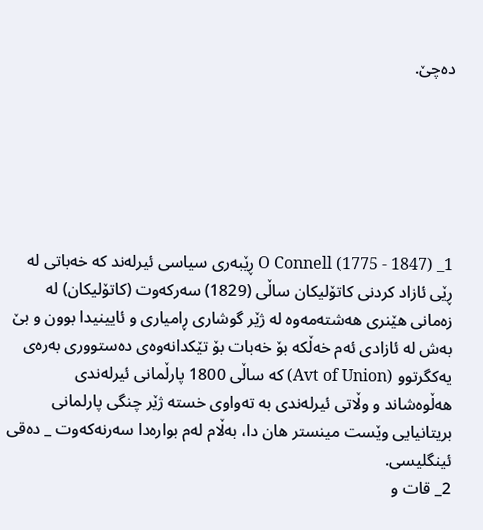ده‌چێ.






1_ (1847 - 1775) O Connell ڕێبه‌ری سیاسی ئیرله‌ند كه خه‌باتی له ڕێی ئازاد كردنی كاتۆلیكان ساڵی (1829) سه‌ركه‌وت (كاتۆلیكان) له زه‌مانی هێنری هه‌شته‌مه‌وه له ژێر گوشاری ڕامیاری و ئایینیدا بوون و بێ به‌ش له‌ ئازادی ئه‌م خه‌ڵکه‌ بۆ خه‌بات بۆ تێکدانه‌وه‌ی ده‌ستووری به‌ره‌ی یه‌كگرتوو (Avt of Union) كه ساڵی 1800 پارڵمانی ئیرله‌ندی هه‌ڵوه‌شاند و وڵاتی ئیرله‌ندی به ته‌واوی خسته ژێر چنگی پارلمانی بریتانیایی وێست مینستر هان دا، به‌ڵام له‌م بواره‌دا سه‌رنه‌كه‌وت _ ده‌قی ئینگلیسی.
2_ قات و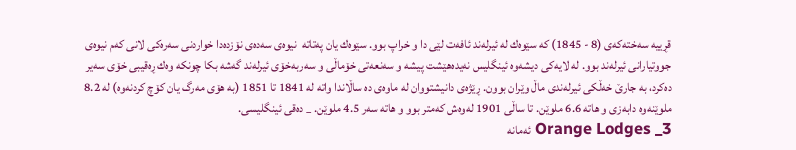قڕییه سه‌خته‌كه‌ی (8 - 1845) كه سێوه‌ك له ئیرله‌ند ئافه‌ت لێی دا و خراپ بوو. سێوه‌ك یان په‌تاته  نیوه‌ی سه‌ده‌ی نۆزده‌دا خواردنی سه‌ره‌كی لانی كه‌م نیوه‌ی جووتیارانی ئیرله‌ند بوو. له لایه‌كی دیشه‌وه ئینگلیس نه‌یده‌هێشت پیشه و سه‌نعه‌تی خۆماڵی و سه‌ربه‌خۆی ئیرله‌ند گه‌شه بكا چونكه وه‌ك ڕه‌قیبی خۆی سه‌یر ده‌كرد، به جارێ خه‌ڵكی ئیرله‌ندی ماڵ وێران بوون. ڕێژه‌ی دانیشتووان له ماوه‌ی ده ساڵاندا واته له 1841 تا 1851 (به هۆی مه‌رگ یان كۆچ كردنه‌وه) له 8.2 ملوێنه‌وه دابه‌زی و هاته 6.6 ملوێن. تا ساڵی 1901 له‌وه‌ش كه‌متر بوو و هاته سه‌ر 4.5 ملوێن. _ ده‌قی ئینگلیسی.
3_ Orange Lodges ئه‌مانه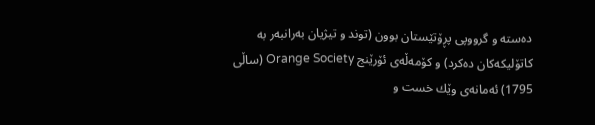ده‌سته و گرووپی پڕۆتێستان بوون (توند و تیژیان به‌رانبه‌ر به كاتۆلیكه‌كان ده‌كرد) و كۆمه‌ڵه‌ی ئۆرێنج Orange Society (ساڵی 1795) ئه‌مانه‌ی وێك خست و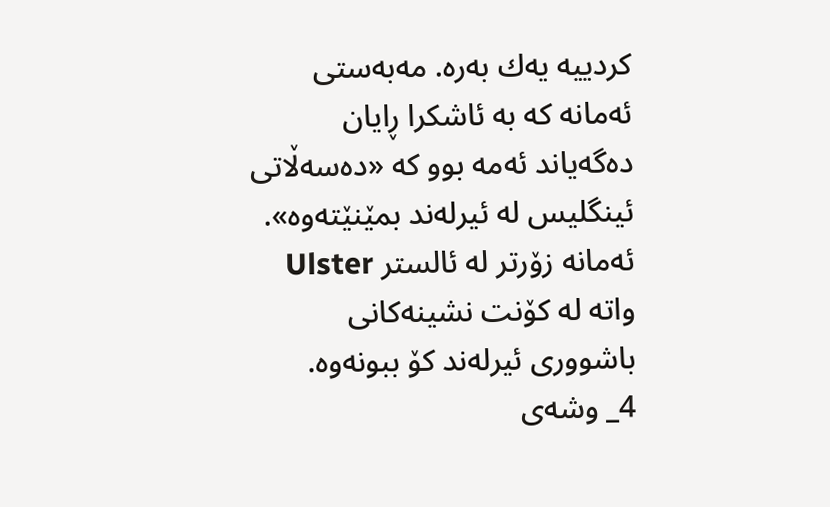كردییه یه‌ك به‌ره. مه‌به‌ستی ئه‌مانه كه به ئاشكرا ڕایان ده‌گه‌یاند ئه‌مه بوو كه «ده‌سه‌ڵاتی ئینگلیس له ئیرله‌ند بمێنێته‌وه». ئه‌مانه زۆرتر له ئالستر Ulster واته له كۆنت نشینه‌كانی باشووری ئیرله‌ند كۆ ببونه‌وه.
4_ وشه‌ی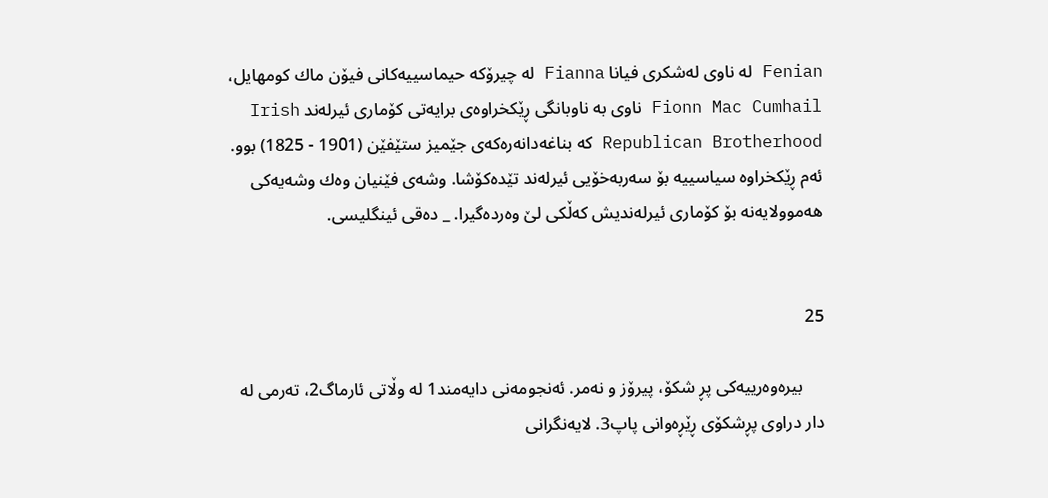Fenian له ناوی له‌شكری فیانا Fianna له چیرۆكه حیماسییه‌كانی فیۆن ماك كومهایل، Fionn Mac Cumhail ناوی به ناوبانگی ڕێكخراوه‌ی برایه‌تی كۆماری ئیرله‌ند Irish Republican Brotherhood كه بناغه‌دانه‌ره‌كه‌ی جێمیز ستێفێن (1901 - 1825) بوو. ئه‌م ڕێكخراوه سیاسییه بۆ سه‌ربه‌خۆیی ئیرله‌ند تێده‌كۆشا. وشه‌ی فێنیان وه‌ك وشه‌یه‌كی هه‌موولایه‌نه بۆ كۆماری ئیرله‌ندیش كه‌ڵكی لێ وه‌رده‌گیرا. _ ده‌قی ئینگلیسی.


25

     بیره‌وه‌رییه‌كی پڕ شكۆ، پیرۆز و نه‌مر. ئه‌نجومه‌نی دایه‌مند1 له وڵاتی ئارماگ2، ته‌رمی له دار دراوی پڕشكۆی ڕێڕه‌وانی پاپ3. لایه‌نگرانی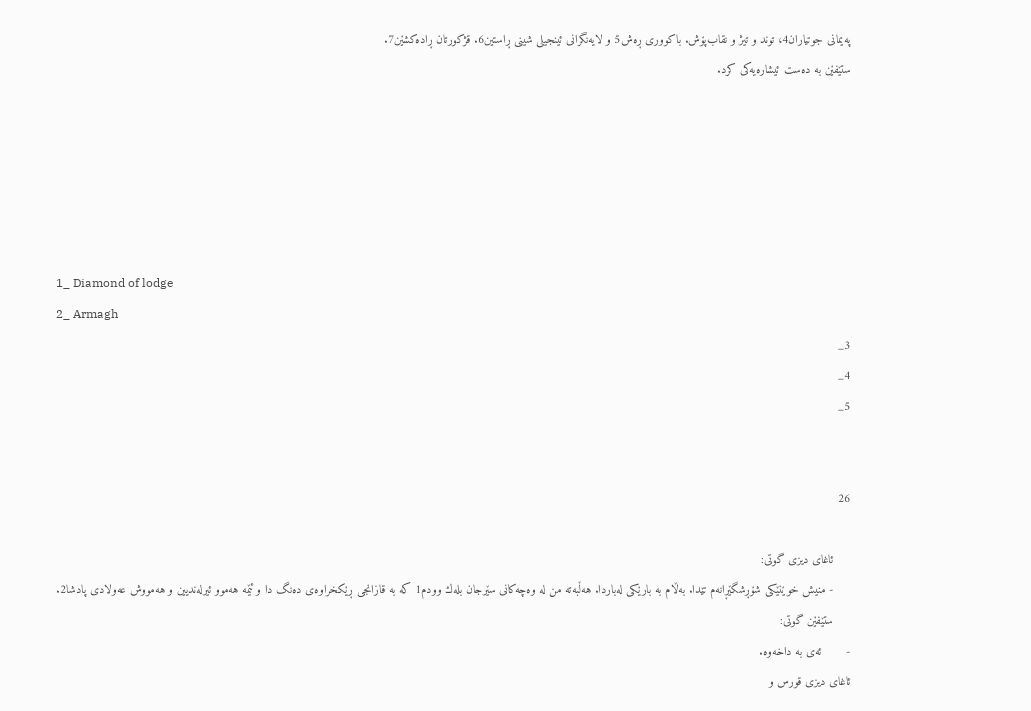په‌یمانی جوتیاران4، توند و تیژ و نقاب‌پۆش. باكووری ڕه‌ش5 و لایه‌نگرانی ئینجیلی شینی ڕاستین6. قژكورتان ڕاده‌كشێن7.
ستێفێن به ده‌ست ئیشاره‌یه‌كی كرد.






1_ Diamond of lodge
2_ Armagh
3_
4_
5_


26

     ئاغای دیزی گوتی:
     - منیش خوێنێكی شۆڕشگێڕانه‌م تێدا. به‌ڵام به بارێكی له‌باردا. هه‌ڵبه‌ته من له وه‌چه‌كانی سێرجان بله‌ك وودم1 كه به قازانجی ڕێكخراوه‌ی ده‌نگ دا و ئێمه هه‌موو ئیرله‌ندیین و هه‌مووش عه‌ولادی پادشا2.
     ستێفێن گوتی:
-       ئه‌ی به داخه‌وه.
ئاغای دیزی قورس و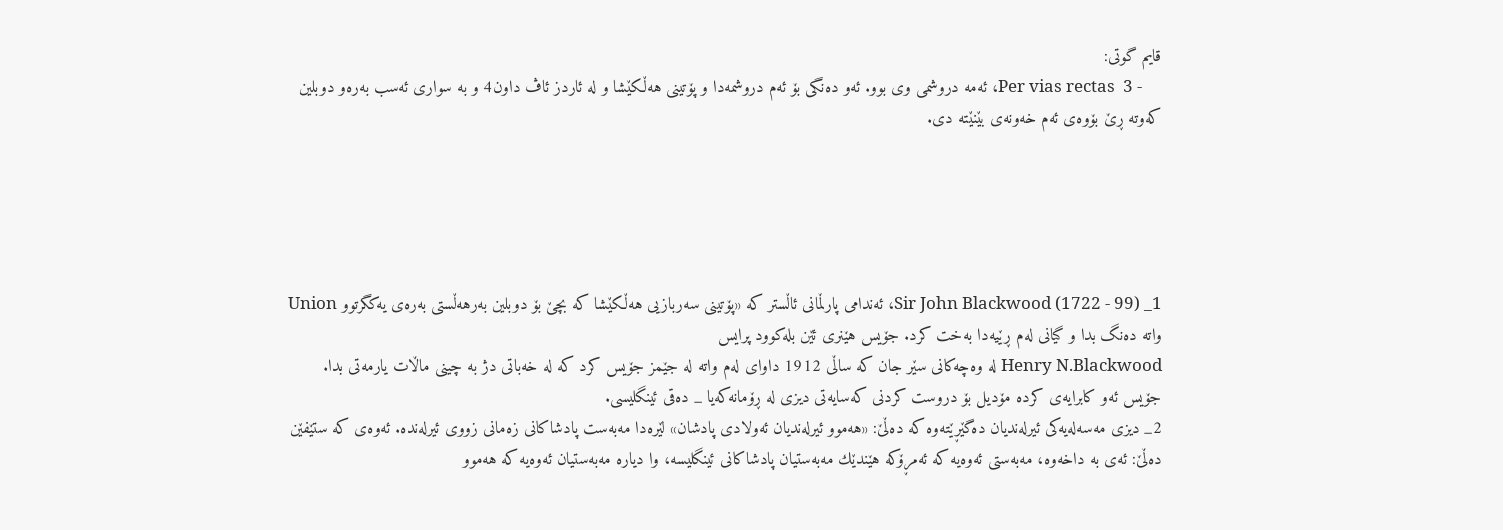قایم گوتی:
     - 3  Per vias rectas، ئه‌مه دروشمی وی بوو. ئه‌و ده‌نگی بۆ ئه‌م دروشمه‌دا و پۆتینی هه‌ڵكێشا و له ئاردز ئاڤ داون4 و به سواری ئه‌سب به‌ره‌و دوبلین كه‌وته ڕێ بۆوه‌ی ئه‌م خه‌ونه‌ی بێنێته دی.





1_ (99 - 1722) Sir John Blackwood، ئه‌ندامی پارڵمانی ئاڵستر كه «پۆتینی سه‌ربازیی هه‌ڵكێشا كه بچێ بۆ دوبلین به‌رهه‌‌ڵستی به‌ره‌ی یه‌كگرتوو Union واته ده‌نگ بدا و گیانی له‌م ڕێیه‌دا به‌خت كرد. جۆیس هێنری ئێن بله‌كوود پرایس
Henry N.Blackwood له وه‌چه‌كانی سێر جان كه ساڵی 1912 داوای له‌م واته له جێمز جۆیس كرد كه له خه‌باتی دژ به چینی ماڵات یارمه‌تی بدا. جۆیس ئه‌و كابرایه‌ی كرده مۆدیل بۆ دروست كردنی كه‌سایه‌تی دیزی له ڕۆمانه‌كه‌یا _ ده‌قی ئینگلیسی.
2_ دیزی مه‌سه‌له‌یه‌كی ئیرله‌ندیان ده‌گێڕێته‌وه كه ده‌ڵێ: «هه‌موو ئیرله‌ندیان ئه‌ولادی پادشان» لێره‌دا مه‌به‌ست پادشاكانی زه‌مانی زووی ئیرله‌نده. ئه‌وه‌ی كه ستێفێن ده‌ڵێ: ئه‌ی به داخه‌وه، مه‌به‌ستی ئه‌وه‌یه كه ئه‌مڕۆكه هێندێك مه‌به‌ستیان پادشاكانی ئینگلیسه، وا دیاره مه‌به‌ستیان ئه‌وه‌یه كه هه‌موو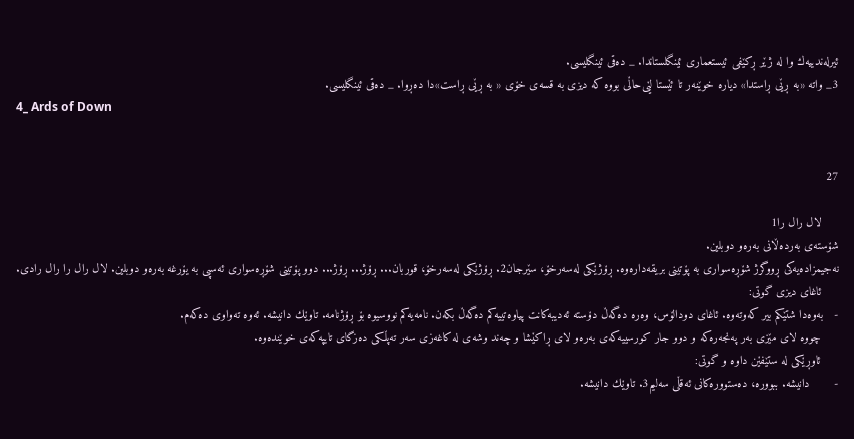ئیرله‌ندییه‌ك وا له ژێر ڕكێفی ئیستعماری ئینگلستاندا. _ ده‌قی ئینگلیسی.
3_ واته «به‌ ڕێی ڕاستدا» دیاره خوێنه‌ر تا ئێستا لێی‌حاڵی بووه كه دیزی به قسه‌ی خۆی « به ڕێی ڕاست»دا ده‌ڕوا. _ ده‌قی ئینگلیسی.
4_ Ards of Down


27

     لال رال را1
شۆسته‌ی به‌رده‌ڵانی به‌ره‌و دوبلین.
نه‌جیمزاده‌یه‌كی ڕووگرژ شۆڕه‌سواری به پۆتینی بریقه‌داره‌وه. ڕۆژێكی له‌سه‌رخۆ، سێرجان2. ڕۆژێكی له‌سه‌رخۆ، قوربان... ڕۆژ... ڕۆژ... دوو پۆتینی شۆڕه‌سواری ئه‌سپی به یۆرغه به‌ره‌و دوبلین. لال رال را رال رادی.
     ئاغای دیزی گوتی:
-   به‌وه‌دا شتێكم بیر كه‌وته‌وه. ئاغای دودالۆس، وه‌ره ده‌گه‌ڵ دۆسته ئه‌دیبه‌كانت پیاوه‌تییه‌كم ده‌گه‌ڵ بكه‌ن. نامه‌یه‌كم نووسیوه بۆ ڕۆژنامه. تاوێك دانیشه. ئه‌وه ته‌واوی ده‌كه‌م.
     چووه لای مێزی به‌ر په‌نجه‌ره‌كه و دوو جار كورسییه‌كه‌ی به‌ره‌و لای ڕاكێشا و چه‌ند وشه‌ی له كاغه‌زی سه‌ر ته‌پڵكی ده‌زگای تایپه‌كه‌ی خوێنده‌وه.
     ئاوڕێكی له ستێفێن داوه و گوتی:
-       دانیشه. ببووره، ده‌ستووره‌كانی ئه‌قڵی سه‌لیم3. تاوێك دانیشه.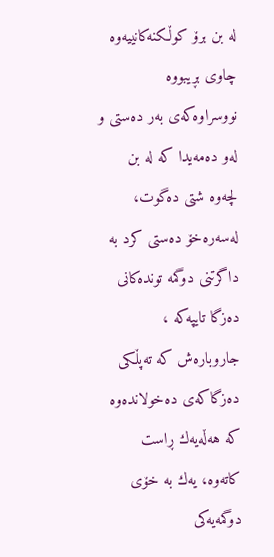له بن برۆ كوڵكنه‌كانییه‌وه چاوی بڕیبووه نووسراوه‌كه‌ی به‌ر ده‌ستی و له‌و ده‌مه‌یدا كه له بن لچه‌وه شتی ده‌گوت، له‌سه‌ره‌خۆ ده‌ستی كرد به داگرتنی دوگمه تونده‌كانی ده‌زگا تایپه‌كه‌ ، جاروباره‌ش كه ته‌پڵكی ده‌زگاكه‌ی ده‌خولانده‌وه كه هه‌ڵه‌یه‌ك ڕاست كاته‌وه، یه‌ك به خۆی دوگمه‌یه‌كی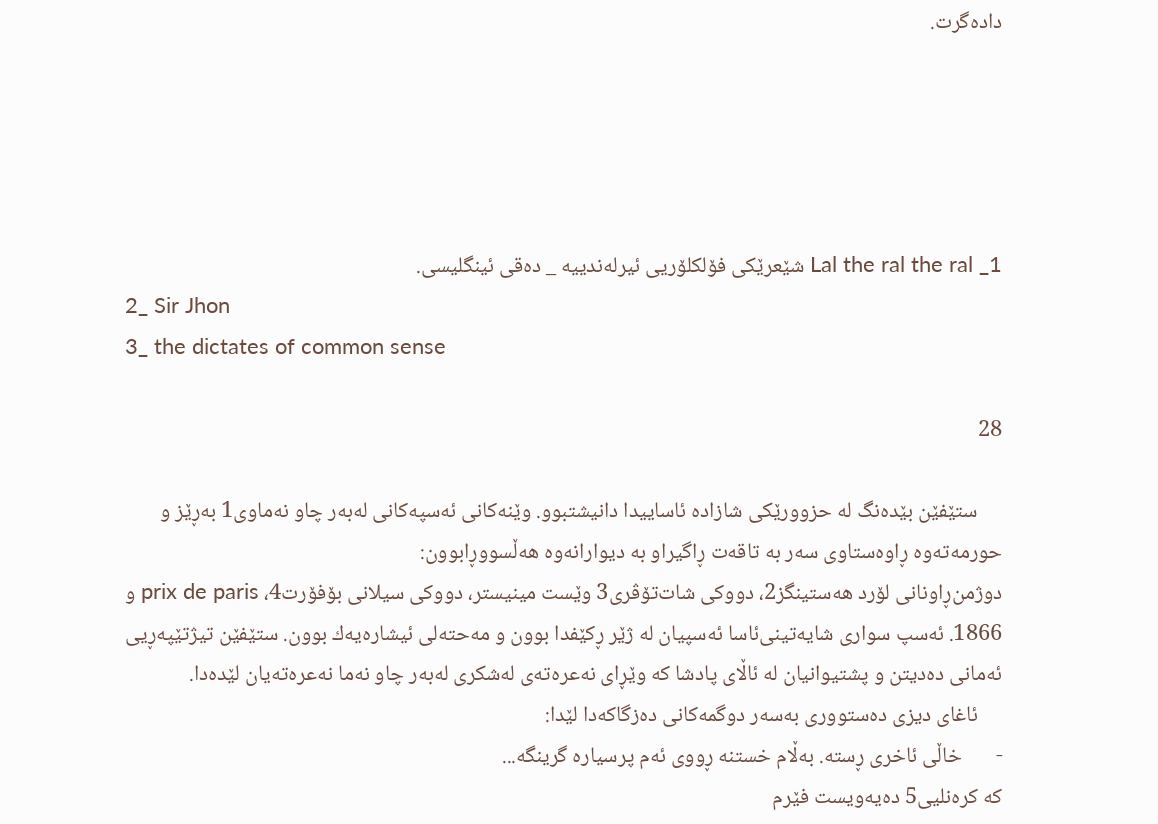داده‌گرت.





1_ Lal the ral the ral شێعرێكی فۆلكلۆریی ئیرله‌ندییه _ ده‌قی ئینگلیسی.
2_ Sir Jhon
3_ the dictates of common sense

28

     ستێفێن بێده‌نگ له حزوورێكی شازاده ئاساییدا دانیشتبوو. وێنه‌كانی ئه‌سپه‌كانی له‌‌به‌ر چاو نه‌ماوی1 به‌ڕێز و حورمه‌ته‌وه ڕاوه‌ستاوی سه‌ر به تاقه‌ت ڕاگیراو به دیوارانه‌وه هه‌ڵسووڕابوون:
دوژمن‌ڕاونانی لۆرد هه‌ستینگز2، دووكی شات‌تۆڤری3 وێست مینیستر، دووكی سیلانی بۆفۆرت4، prix de paris و 1866. ئه‌سپ سواری شایه‌تینی‌ئاسا ئه‌سپیان له ژێر ڕكێفدا بوون و مه‌حته‌لی ئیشاره‌یه‌ك بوون. ستێفێن تیژتێپه‌ڕیی ئه‌مانی ده‌دیتن و پشتیوانیان له ئاڵای پادشا كه وێڕای نه‌عره‌ته‌ی له‌شكری له‌به‌ر چاو نه‌ما نه‌عره‌ته‌یان لێده‌دا.
     ئاغای دیزی ده‌ستووری به‌سه‌ر دوگمه‌كانی ده‌زگاكه‌دا لێدا:
-       خاڵی ئاخری ڕسته. به‌ڵام خستنه ڕووی ئه‌م پرسیاره گرینگه...
كه كره‌نلیی5 ده‌یه‌ویست فێرم‌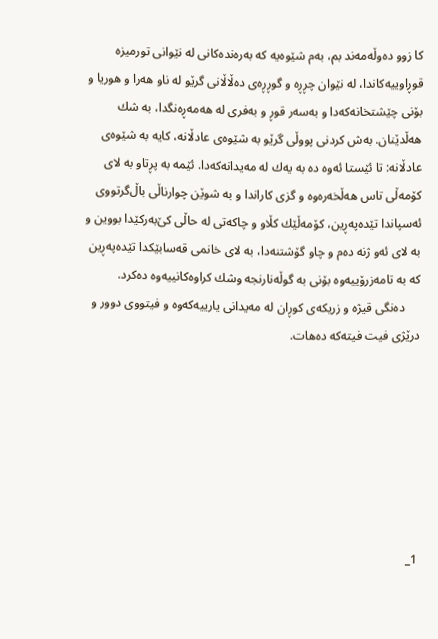كا زوو ده‌وڵه‌مه‌ند بم، به‌م شێوه‌یه كه به‌ره‌نده‌كانی له نێوانی تورمیزه قوڕاوییه‌كاندا، له نێوان چڕڕه و گوڕڕه‌ی ده‌ڵاڵانی گرێو له ناو هه‌را و هوریا و بۆنی چێشتخانه‌كه‌دا و به‌سه‌ر قوڕ و به‌فری له هه‌مه‌ڕه‌نگدا، به شك هه‌ڵدێنان. به‌ش كردنی پووڵی گرێو به شێوه‌ی عادڵانه، كایه به شێوه‌ی عادڵانه: تا ئێستا ئه‌وه ده به یه‌ك له مه‌یدانه‌كه‌دا. ئێمه به پڕتاو به لای كۆمه‌ڵی تاس هه‌ڵخه‌ره‌وه و گزی كاراندا و به شوێن چوارناڵی باڵ‌گرتووی ئه‌سپاندا تێده‌په‌ڕین، كۆمه‌ڵێك كڵاو و چاكه‌تی له حاڵی كێ‌به‌ر‌كێدا بووین و به لای ئه‌و ژنه ده‌م و چاو گۆشتنه‌دا، به لای خانمی قه‌سابێكدا تێده‌په‌ڕین كه به تامه‌زرۆییه‌وه بۆنی به گوڵه‌نارنجه وشك كراوه‌كانییه‌وه ده‌كرد.
     ده‌نگی قیژه و زریكه‌ی كوڕان له مه‌یدانی یارییه‌كه‌وه و فیتووی دوور و درێژی فیت فیته‌كه ده‌هات.







1_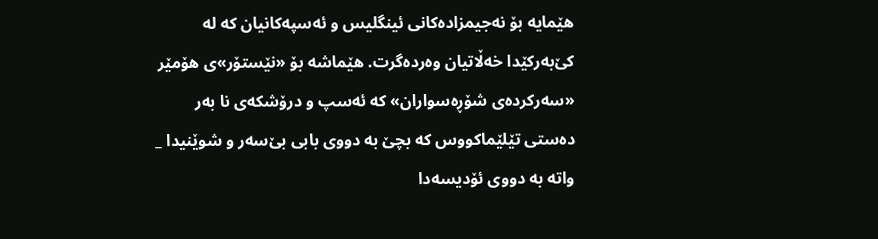هێمایه بۆ نه‌جیمزاده‌كانی ئینگلیس و ئه‌سپه‌كانیان كه له‌ كێ‌به‌ركێدا خه‌ڵاتیان وه‌رده‌گرت. هێماشه بۆ «نێستۆر»ی هۆمێر «سه‌ركرده‌ی شۆڕه‌سواران» كه ئه‌سپ و درۆشكه‌ی نا به‌ر ده‌ستی تێلێماكووس كه بچێ به دووی بابی بێ‌سه‌ر و شوێنیدا _ واته به دووی ئۆدیسه‌دا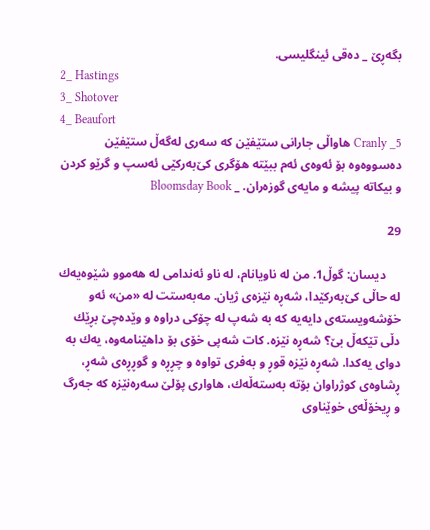بگه‌ڕێ _ ده‌قی ئینگلیسی.
2_ Hastings
3_ Shotover
4_ Beaufort
5_ Cranly هاواڵی جارانی ستێفێن كه سه‌ری له‌گه‌ڵ ستێفێن ده‌سووه‌وه بۆ ئه‌وه‌ی ئه‌م ببێته هۆگری كێ‌به‌ر‌كێی ئه‌سپ و گرێو كردن و بیكاته پیشه و مایه‌ی گوزه‌ران. _ Bloomsday Book

29

     دیسان: گوڵ1. من له ناویانام، له ناو ئه‌ندامی له هه‌موو شێوه‌یه‌ك له حاڵی كێ‌به‌ركێدا، شه‌ڕه نێزه‌ی ژیان. مه‌به‌ستت له «من» ئه‌و خۆشه‌ویسته‌ی دایه‌یه كه به شه‌پ له چۆكی دراوه و وێده‌چێ بڕێك دڵی تێكه‌ڵ بێ؟ شه‌ڕه نێزه. كات شه‌پی خۆی بۆ داهێنامه‌وه، یه‌ك به دوای یه‌كدا. شه‌ڕه نێزه قوڕ و به‌فری تواوه و چڕڕه و گوڕڕه‌ی شه‌ڕ، ڕشاوه‌ی كوژراوان بۆته به‌سته‌ڵه‌ك، هاواری پۆلێ سه‌ره‌نێزه كه جه‌رگ و ڕیخۆڵه‌ی خوێناوی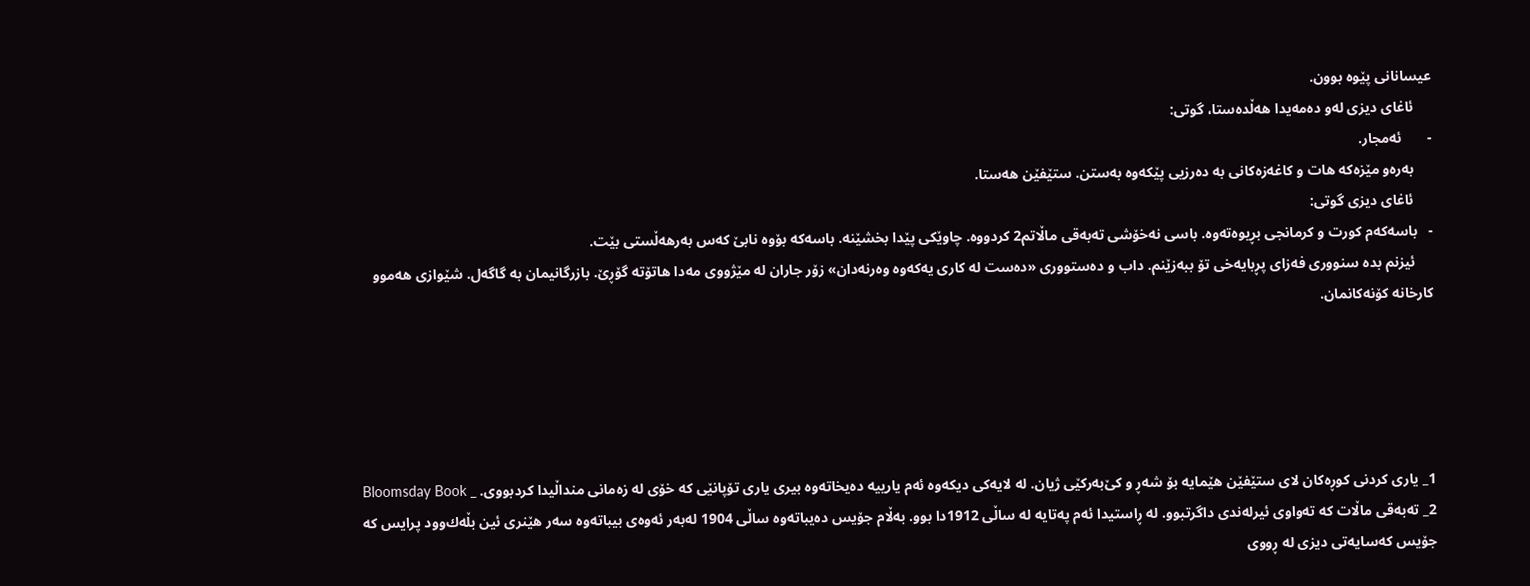عیسانانی پێوه بوون.
     ئاغای دیزی له‌و ده‌مه‌یدا هه‌ڵده‌ستا، گوتی:
-       ئه‌مجار.
     به‌ره‌و مێزه‌که‌‌ هات و كاغه‌زه‌كانی به ده‌رزیی پێكه‌وه به‌ستن. ستێفێن هه‌ستا.
     ئاغای دیزی گوتی:
-   باسه‌كه‌م كورت و كرمانجی بڕیوه‌ته‌وه. باسی نه‌خۆشی ته‌به‌قی ماڵاتم2 كردووه. چاوێكی پێدا بخشێنه. باسه‌كه بۆوه نابێ كه‌س به‌رهه‌ڵستی بێت.
     ئیزنم بده سنووری فه‌زای پڕبایه‌خی تۆ ببه‌زێنم. داب و ده‌ستووری «ده‌ست له كاری یه‌كه‌وه وه‌رنه‌دان» زۆر جاران له مێژووی مه‌دا هاتۆته گۆڕێ. بازرگانیمان به گاگه‌ل. شێوازی هه‌موو كارخانه كۆنه‌كانمان.





1_ یاری كردنی كوڕه‌كان لای ستێفێن هێمایه بۆ شه‌ڕ و كێ‌به‌ركێی ژیان. له لایه‌كی دیكه‌وه ئه‌م یارییه ده‌یخاته‌وه بیری یاری تۆپانێی كه خۆی له زه‌مانی منداڵیدا كردبووی. _ Bloomsday Book
2_ ته‌به‌قی ماڵات كه ته‌واوی ئیرله‌ندی داگرتبوو. له ڕاستیدا ئه‌م په‌تایه له ساڵی 1912دا بوو. به‌ڵام جۆیس ده‌یباته‌وه ساڵی 1904 له‌به‌ر ئه‌وه‌ی بیباته‌وه سه‌ر هێنری ئین بڵه‌ك‌وود پرایس كه جۆیس كه‌سایه‌تی دیزی له ڕووی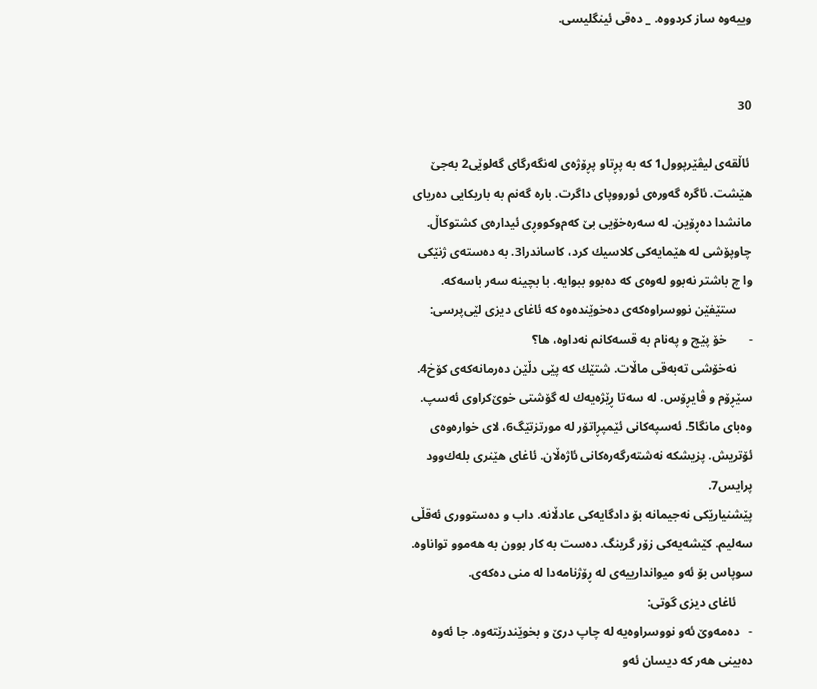وییه‌وه ساز كردووه. _ ده‌قی ئینگلیسی.


30

 ئاڵقه‌ی لیڤێرپوول1 كه به پڕتاو پڕۆژه‌ی له‌نگه‌رگای گه‌لوێی2 به‌جێ هێشت. ئاگره گه‌وره‌ی ئورووپای داگرت. باره‌ گه‌نم به باریكایی ده‌ریای مانشدا ده‌ڕۆین. له ‌سه‌ره‌خۆیی بێ كه‌م‌و‌كووڕی ئیداره‌ی كشتوكاڵ. چاوپۆشی له هێمایه‌كی كلاسیك كرد، كاساندرا3. به ده‌سته‌ی ژنێكی وا چ باشتر نه‌بوو له‌وه‌ی كه ده‌بوو ببوایه. با بچینه سه‌ر باسه‌كه.
     ستێفێن نووسراوه‌كه‌ی ده‌خوێنده‌وه كه ئاغای دیزی لێی‌پرسی:
-       خۆ پێچ و په‌نام به قسه‌كانم نه‌داوه، ها؟
     نه‌خۆشی ته‌به‌قی ماڵات. شتێك كه پێی د‌ڵێن ده‌رمانه‌كه‌ی كۆخ4. سێڕۆم و ڤایڕۆس. له سه‌تا ڕێژه‌یه‌ك له گۆشتی خوێ‌كراوی ئه‌سپ. وه‌بای مانگا5. ئه‌سپه‌كانی ئێمپڕاتۆر له مورتزتێگ6، لای خواره‌وه‌ی ئۆتریش. پزیشكه نه‌شته‌رگه‌ره‌كانی ئاژه‌ڵان. ئاغای هێنری بله‌ك‌وود پرایس7.
پێشنیارێكی نه‌جیمانه بۆ دادگایه‌كی عادڵانه. داب و ده‌ستووری ئه‌قڵی سه‌لیم. كێشه‌یه‌كی زۆر گرینگ. ده‌ست به كار بوون به هه‌موو تواناوه. سوپاس بۆ ئه‌و میواندارییه‌ی له ڕۆژنامه‌دا له منی ده‌كه‌ی.
     ئاغای دیزی گوتی:
-   ده‌مه‌وێ ئه‌و نووسراوه‌یه له چاپ درێ و بخوێندرێته‌وه. جا ئه‌وه ده‌بینی هه‌ر كه‌ دیسان ئه‌و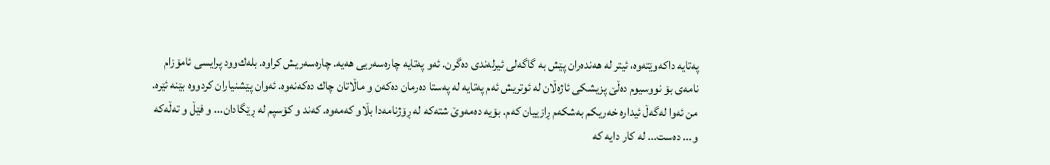په‌تایه داكه‌وێته‌وه، ئیتر له هه‌نده‌ران پێش به گاگه‌لی ئیرله‌ندی ده‌گرن. ئه‌و په‌تایه چاره‌سه‌ریی هه‌یه. چاره‌سه‌ریش كراوه. بله‌ك‌وود پرایسی ئامۆزام نامه‌ی بۆ نووسیوم ده‌ڵێ پزیشكی ئاژه‌ڵان له ئوتریش ئه‌م په‌تایه له په‌ستا ده‌رمان ده‌كه‌ن و ماڵاتان چاك ده‌كه‌نه‌وه. ئه‌وان پێشنیاران كردووه بێنه ئێره. من ئه‌وا له‌گه‌ڵ ئیداره خه‌ریكم به‌شكه‌م ڕازییان كه‌م. بۆیه ده‌مه‌وێ شته‌كه له ڕۆژنامه‌دا بڵاو كه‌مه‌وه. كه‌ند و كۆسپم له ڕێگادان... و فێڵ و ته‌ڵه‌كه و... ده‌ست... له كار دایه كه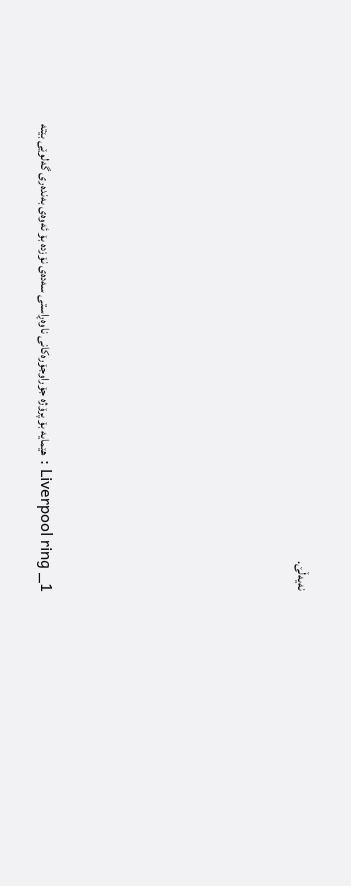نه‌یه‌ڵێ.








1_ Liverpool ring : هێمایه بۆ پرۆژه جۆراوجۆره‌كانی ناوه‌ڕاستی سه‌ده‌ی نۆزده بۆ ئه‌وه‌ی به‌نده‌ری گه‌لوێی بێته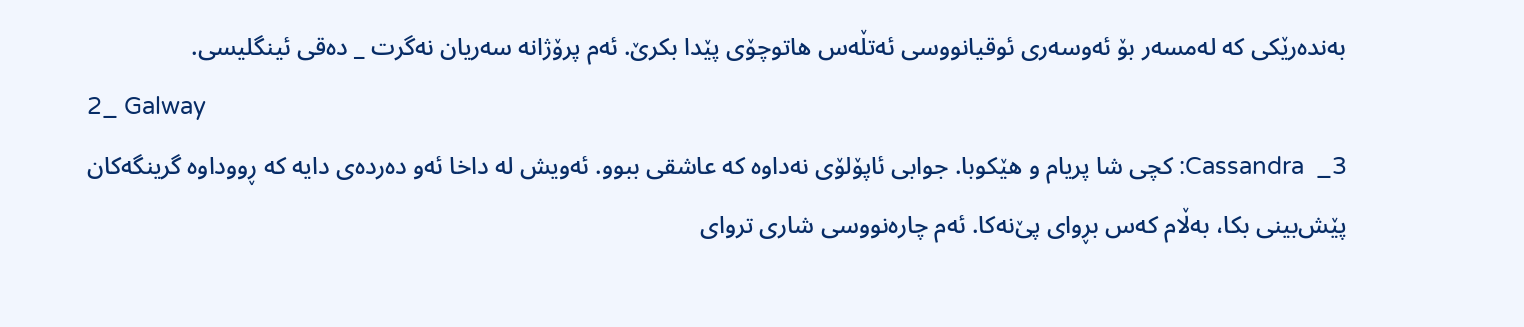به‌نده‌رێكی كه له‌مسه‌ر بۆ ئه‌وسه‌ری ئوقیانووسی ئه‌تڵه‌س هاتوچۆی پێدا بكرێ. ئه‌م پرۆژانه سه‌ریان نه‌گرت _ ده‌قی ئینگلیسی.
2_ Galway
3_  Cassandra: كچی شا پریام و هێكوبا. جوابی ئاپۆلۆی نه‌داوه كه عاشقی ببوو. ئه‌ویش له داخا ئه‌و ده‌رده‌ی دایه كه ڕووداوه گرینگه‌كان پێش‌بینی بكا، به‌ڵام كه‌س بڕوای پێ‌نه‌كا. ئه‌م چاره‌نووسی شاری تروای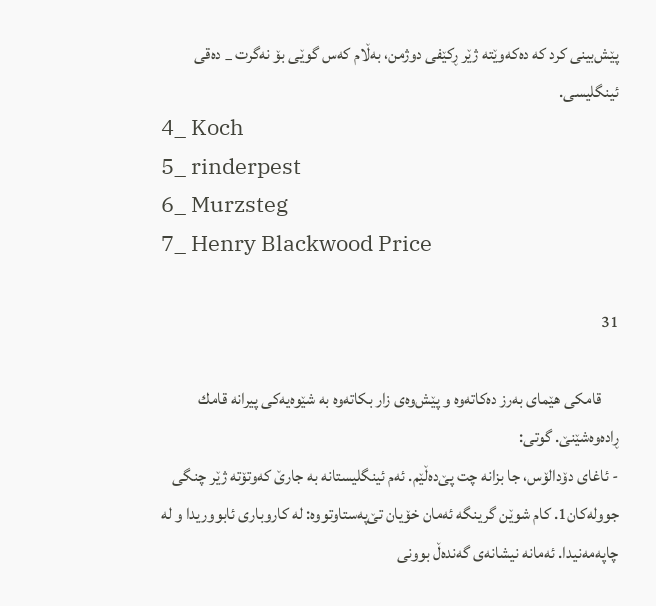پێش‌بینی كرد كه ده‌كه‌وێته ژێر ڕكێفی دوژمن، به‌ڵام كه‌س گوێی بۆ نه‌گرت _ ده‌قی ئینگلیسی.
4_ Koch
5_ rinderpest
6_ Murzsteg
7_ Henry Blackwood Price

31

     قامكی هێمای به‌رز ده‌كاته‌وه و پێش‌وه‌ی زار بكاته‌وه به شێوه‌یه‌كی پیرانه قامك ڕاده‌وه‌شێنێ. گوتی:
- ئاغای دۆدالۆس، جا بزانه چت پێ‌ده‌ڵێم. ئه‌م ئینگلیستانه به جارێ كه‌وتۆته ژێر چنگی جووله‌كان1. كام شوێن گرینگه ئه‌مان خۆیان تێ‌په‌ستاوتووه: له كاروباری ئابووریدا و له چاپه‌مه‌نیدا. ئه‌مانه نیشانه‌ی گه‌نده‌ڵ بوونی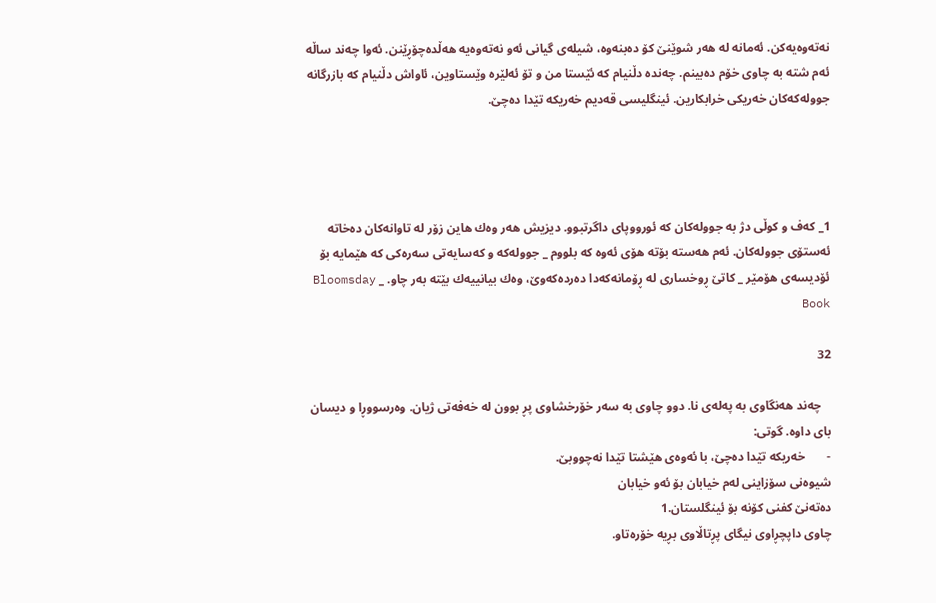نه‌ته‌وه‌یه‌كن. ئه‌مانه له هه‌ر شوێنێ كۆ ده‌بنه‌وه، شیله‌ی گیانی ئه‌و نه‌ته‌وه‌یه هه‌ڵده‌چۆڕێنن. ئه‌وا چه‌ند ساڵه‌ ئه‌م شته به چاوی خۆم ده‌بینم. چه‌نده دڵنیام كه ئێستا من و تۆ ئه‌لێره وێستاوین، ئاواش دڵنیام كه بازرگانه جووله‌كه‌كان خه‌ریكی خرابكارین. ئینگلیسی قه‌دیم خه‌ریكه تێدا ده‌چێ.




1_ كه‌ف و كوڵی دژ به جووله‌كان كه ئورووپای داگرتبوو. دیزیش هه‌ر وه‌ك هاین زۆر له تاوانه‌كان ده‌خاته ئه‌ستۆی جووله‌كان. ئه‌م هه‌سته بۆته هۆی ئه‌وه كه بلووم _ جووله‌كه و كه‌سایه‌تی سه‌ره‌كی كه هێمایه بۆ ئۆدیسه‌ی هۆمێر _ كاتێ ڕوخساری له ڕۆمانه‌كه‌دا ده‌رده‌كه‌وێ، وه‌ك بیانییه‌ك بێته به‌ر چاو. _ Bloomsday Book

32

   چه‌ند هه‌نگاوی به په‌له‌ی نا. دوو چاوی به سه‌ر خۆرخشاوی پڕ بوون له خه‌فه‌تی ژیان. وه‌رسووڕا و دیسان بای داوه. گوتی:
-       خه‌ریكه تێدا ده‌چێ، با ئه‌وه‌ی هێشتا تێدا نه‌چووبێ.
شیوه‌نی سۆزاینی له‌م خیابان بۆ ئه‌و خیابان
ده‌ته‌نێ كفنی كۆنه بۆ ئینگلستان.1
چاوی داپچڕاوی نیگای پڕتاڵاوی بڕیه خۆره‌تاو.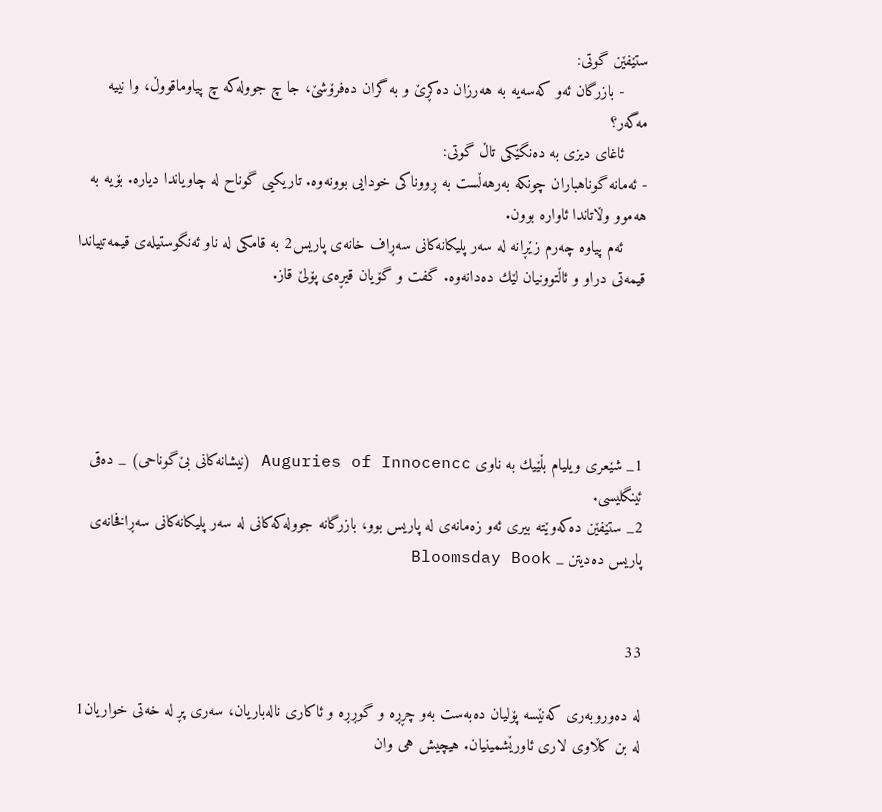ستێفێن گوتی:
     - بازرگان ئه‌و كه‌سه‌یه به هه‌رزان ده‌كڕێ و به گران ده‌فرۆشێ، جا چ جووله‌كه چ پیاوماقووڵ، وا نییه مه‌گه‌ر؟
     ئاغای دیزی به ده‌نگێكی تاڵ گوتی:
- ئه‌مانه گوناهباران چونكه به‌رهه‌ڵست به ڕووناكی خودایی بوونه‌وه. تاریكیی گوناح له چاویاندا دیاره. بۆیه به هه‌موو وڵاتاندا ئاواره بوون.
     ئه‌م پیاوه چه‌رم زێڕانه له سه‌ر پلیكانه‌كانی سه‌ڕاف خانه‌ی پاریس2 به قامكی له ناو ئه‌نگوستیله‌ی قیمه‌تییاندا قیمه‌تی دراو و ئاڵتوونیان لێك ده‌دانه‌وه. گفت و گۆیان قیڕه‌ی پۆلێ قاز.





1_ شێعری ویلیام بڵێیك به ناوی Auguries of Innocencc (نیشانه‌كانی بێ‌گوناحی) _ ده‌قی ئینگلیسی.
2_ ستێفێن ده‌كه‌وێته بیری ئه‌و زه‌مانه‌ی له پاریس بوو، بازرگانه جووله‌كه‌كانی له سه‌ر پلیكانه‌كانی سه‌ڕافخانه‌ی پاریس ده‌دیتن _ Bloomsday Book


33

له ده‌وروبه‌ری كه‌نێسه پۆلیان ده‌به‌ست به‌و چڕڕه و گوڕڕه و ئاكاری ناله‌باریان، سه‌ری پڕ له خه‌تی خواریان1 له بن كڵاوی لاری ئاورێشمینیان. هیچیش هی وان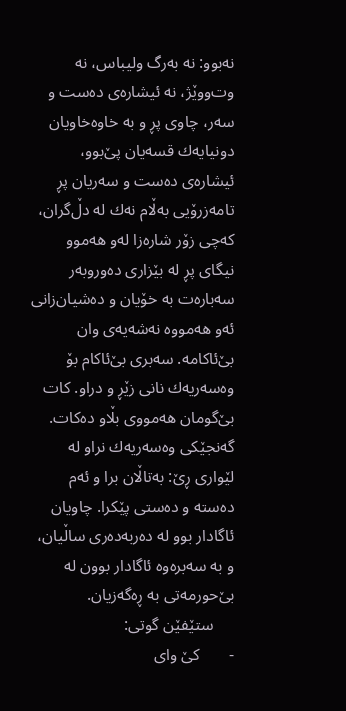نه‌بوو: نه به‌رگ ولیباس، نه وت‌و‌وێژ، نه ئیشاره‌ی ده‌ست و سه‌ر، چاوی پڕ و به خاوه‌خاویان دونیایه‌ك قسه‌یان پێ‌بوو، ئیشاره‌ی ده‌ست و سه‌ریان پڕ تامه‌زرۆیی به‌ڵام نه‌ك له دڵ‌گران، كه‌چی زۆر شاره‌زا له‌و هه‌موو نیگای پڕ له بێزاری ده‌وروبه‌ر سه‌باره‌ت به خۆیان و ده‌شیان‌زانی ئه‌و هه‌مووه نه‌شه‌یه‌ی وان بێ‌ئاكامه. سه‌بری بێ‌ئاكام بۆ وه‌سه‌ریه‌ك نانی زێڕ و دراو. كات بێ‌گومان هه‌مووی بڵاو ده‌كات. گه‌نجێكی وه‌سه‌ریه‌ك نراو له لێواری ڕێ: به‌تاڵان برا و ئه‌م ده‌سته و ده‌ستی پێكرا. چاویان ئاگادار بوو له ده‌ربه‌ده‌ری ساڵیان، و به‌ سه‌بره‌وه ئاگادار بوون له بێ‌حورمه‌تی به ڕه‌گه‌زیان.
     ستێفێن گوتی:
-       كێ وای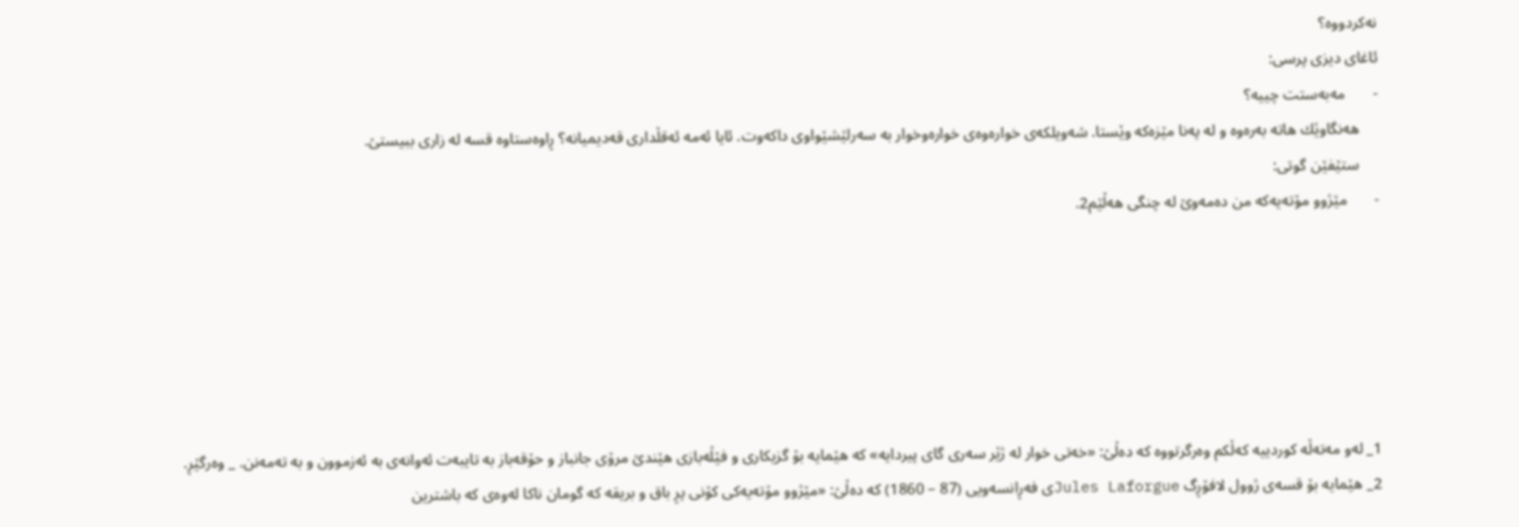نه‌كردووه؟
ئاغای دیزی پرسی:
-       مه‌به‌ستت چییه؟
     هه‌نگاوێك هاته به‌ره‌وه و له په‌نا مێزه‌كه وێستا. شه‌ویلكه‌ی خواره‌وه‌ی خواره‌وخوار به سه‌رلێشێواوی داكه‌وت. ئایا ئه‌مه ئه‌قڵداری قه‌دیمیانه؟ ڕاوه‌ستاوه قسه له زاری ببیستێ.
     ستێفێن گوتی:
-       مێژوو مۆته‌یه‌که‌ من ده‌مه‌وێ له چنگی هه‌ڵێم2.






1_ له‌و مه‌ته‌ڵه كوردییه كه‌ڵكم وه‌رگرتووه كه ده‌ڵێ: «خه‌تی خوار له ژێر سه‌ری گای پیردایه» كه هێمایه بۆ گزیكاری و فێڵه‌بازی هێندێ مرۆی جانباز و حۆقه‌باز به تایبه‌ت ئه‌وانه‌ی به ئه‌زموون و به ته‌مه‌نن. _ وه‌رگێڕ.
2_ هێمایه بۆ قسه‌ی ژوول لافۆڕگ Jules Laforgueی فه‌ڕانسه‌ویی (87 – 1860) كه ده‌ڵێ: «مێژوو مۆته‌یه‌کی كۆنی پڕ باق و بریقه كه گومان ناكا له‌وه‌ی كه باشترین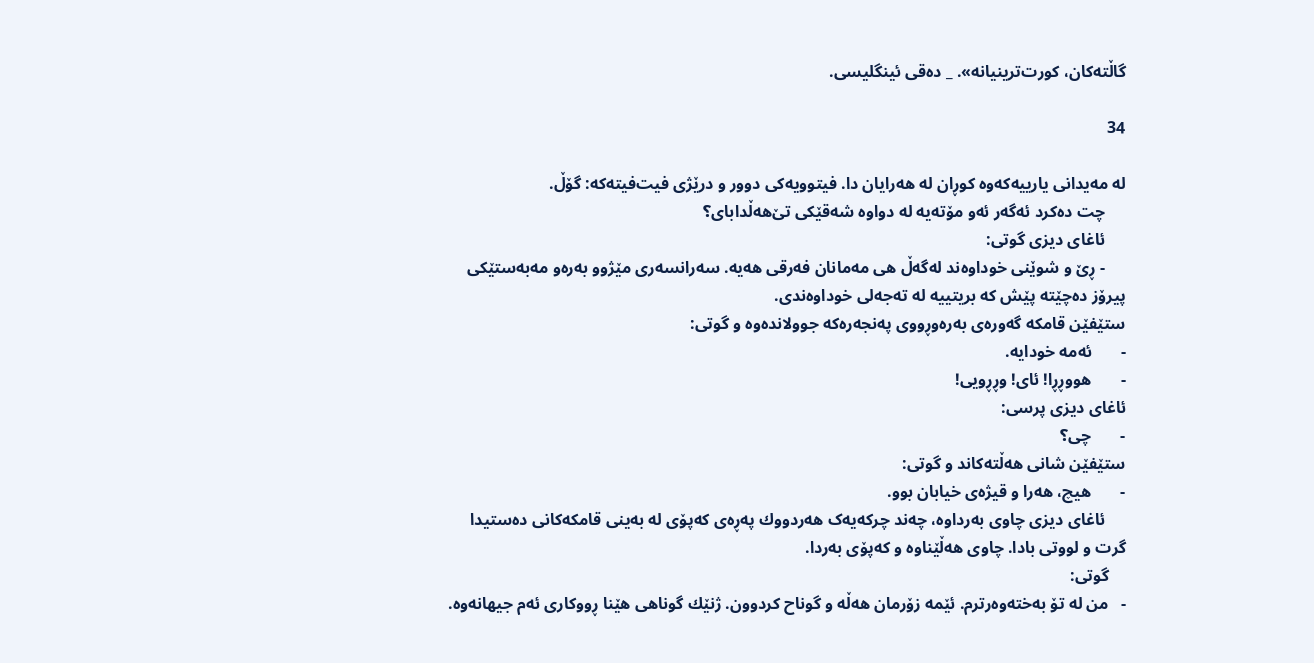گاڵته‌كان، كورت‌ترینیانه». _ ده‌قی ئینگلیسی.

34

له مه‌یدانی یارییه‌كه‌وه كوڕان له هه‌رایان دا. فیتوویه‌كی دوور و درێژی فیت‌فیته‌كه: گۆڵ.
     چت ده‌كرد ئه‌گه‌ر ئه‌و مۆته‌یه‌ له دواوه شه‌قێكی تێ‌هه‌ڵدابای؟
     ئاغای دیزی گوتی:
     - ڕێ‌ و شوێنی خوداوه‌ند له‌گه‌ڵ هی مه‌مانان فه‌رقی هه‌یه. سه‌رانسه‌ری مێژوو به‌ره‌و مه‌به‌ستێكی پیرۆز ده‌چێته پێش كه بریتییه له ته‌جه‌لی خوداوه‌ندی.
ستێفێن قامكه گه‌وره‌ی به‌ره‌وڕووی په‌نجه‌ره‌كه جوولانده‌وه و گوتی:
-       ئه‌مه خودایه.
-       هووڕڕا! ئای! وڕڕویی!
ئاغای دیزی پرسی:
-       چی؟
ستێفێن شانی هه‌ڵته‌كاند و گوتی:
-       هیچ، هه‌را و قیژه‌ی خیابان بوو.
     ئاغای دیزی چاوی به‌رداوه، چه‌ند چركه‌یه‌ک هه‌ردووك په‌ڕه‌ی كه‌پۆی له به‌ینی قامكه‌كانی ده‌ستیدا گرت و لووتی بادا. چاوی هه‌ڵێناوه و كه‌پۆی به‌ردا.
    گوتی:
-   من له تۆ به‌خته‌وه‌رترم. ئێمه زۆرمان هه‌ڵه و گوناح كردوون. ژنێك گوناهی هێنا ڕووكاری ئه‌م جیهانه‌وه.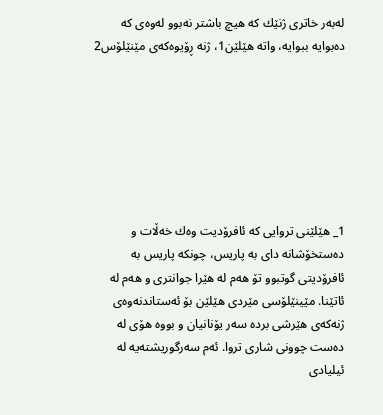له‌به‌ر خاتری ژنێك كه هیچ باشتر نه‌بوو له‌وه‌ی كه ده‌بوایه ببوایه، واته هێلێن1، ژنه ڕۆیوه‌كه‌ی مێنێلۆس2







1_ هێلێنی تروایی كه ئافرۆدیت وه‌ك خه‌ڵات و ده‌ستخۆشانه دای به پاریس، چونكه پاریس به ئافرۆدیتی گوتبوو تۆ هه‌م له هێرا جوانتری و هه‌م له ئاتێنا. مێینێلۆسی مێردی هێلێن بۆ ئه‌ستاندنه‌وه‌ی ژنه‌كه‌ی هێرشی برده سه‌ر یۆنانیان و بووه هۆی له ده‌ست چوونی شاری تروا. ئه‌م سه‌رگوریشته‌یه له ئیلیادی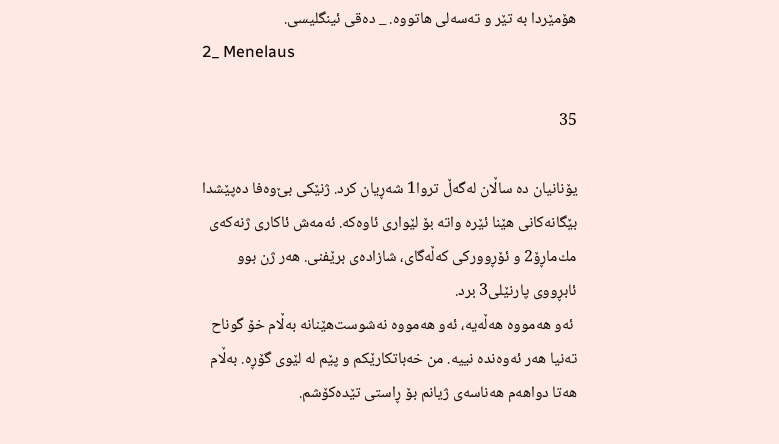هۆمێردا به تێر و ته‌سه‌لی هاتووه. _ ده‌قی ئینگلیسی.
2_ Menelaus

35

یۆنانیان ده‌ ساڵان له‌گه‌ڵ تروا1 شه‌ڕیان كرد. ژنێكی بێ‌وه‌فا ده‌پێشدا بێگانه‌كانی هێنا ئێره واته بۆ لێواری ئاوه‌كه. ئه‌مه‌ش ئاكاری ژنه‌كه‌ی مك‌ماڕۆ2 و ئۆڕووركی كه‌ڵه‌گای، شازاده‌ی برێفنی. هه‌ر ژن بوو ئابڕووی پارنێلی3 برد.
 ئه‌و هه‌مووه هه‌ڵه‌یه، ئه‌و هه‌مووه نه‌شوست‌هێنانه به‌ڵام خۆ گوناح ته‌نیا هه‌ر ئه‌وه‌نده نییه. من خه‌باتكارێكم و پێم له لێوی گۆڕه. به‌ڵام هه‌تا دواهه‌م هه‌ناسه‌ی ژیانم بۆ ڕاستی تێده‌كۆشم.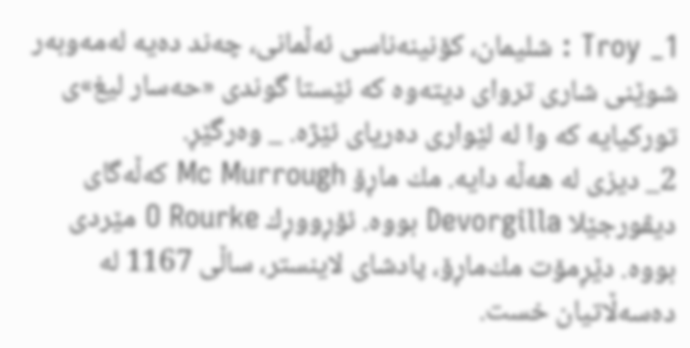1_ Troy : شلیمان، كۆنینه‌ناسی ئه‌ڵمانی، چه‌ند ده‌یه له‌مه‌وبه‌ر شوێنی شاری تروای دیته‌وه كه ئێستا گوندی «حه‌سار لیغ»ی توركیایه كه وا له لێواری ده‌ریای ئێژه. _ وه‌رگێڕ.
2_ دیزی له هه‌ڵه دایه. مك ماڕۆ Mc Murrough كه‌ڵه‌گای دیڤورجێلا Devorgilla بووه. ئۆڕووڕك O Rourke مێردی بووه. دێڕمۆت مك‌ماڕۆ، پادشای لاینستر، ساڵی 1167 له ده‌سه‌ڵاتیان خست.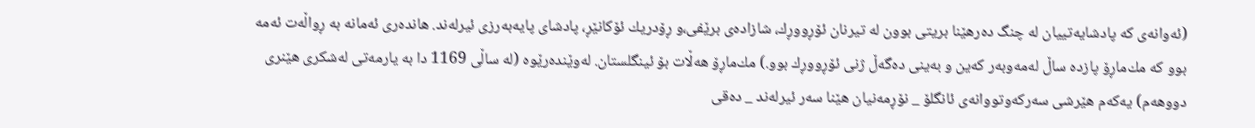(ئه‌وانه‌ی كه پادشایه‌تییان له چنگ ده‌رهێنا بریتی بوون له تیرنان ئۆڕووڕك، شازاده‌ی برێفی،و ڕۆدریك ئۆكانێڕ، پادشای پایه‌به‌رزی ئیرله‌ند. هانده‌ری ئه‌مانه به ڕواڵه‌ت ئه‌مه بوو كه مك‌ماڕۆ پازده ساڵ له‌مه‌وبه‌ر كه‌ین و به‌ینی ده‌گه‌ڵ ژنی ئۆڕووڕك بوو.) مك‌ماڕۆ هه‌ڵات بۆ ئینگلستان. له‌وێنده‌رێوه (له ساڵی 1169 دا به یارمه‌تی له‌شكری هێنری دووهه‌م) یه‌كه‌م هێرشی سه‌ركه‌وتووانه‌ی ئانگلۆ _ نۆڕمه‌نیان هێنا سه‌ر ئیرله‌ند _ ده‌قی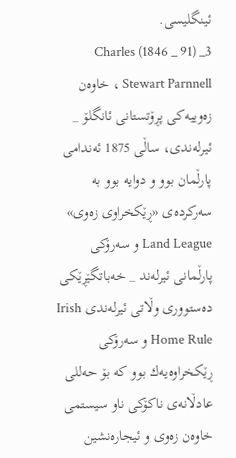ئینگلیسی.
3_ (91 _ 1846) Charles Stewart Parnnell ، خاوه‌ن زه‌وییه‌كی پڕۆتستانی ئانگلۆ _ ئیرله‌ندی، ساڵی 1875 ئه‌ندامی پارڵمان بوو و دوایه بوو به سه‌ركرده‌ی «ڕێكخراوی زه‌وی» Land League و سه‌رۆكی پارڵمانی ئیرله‌ند _ خه‌باتگێڕێكی ده‌ستووری وڵاتی ئیرله‌ندی Irish Home Rule و سه‌رۆكی ڕێكخراوه‌یه‌ك بوو كه بۆ حه‌للی عادڵانه‌ی ناكۆكی ناو سیستمی خاوه‌ن زه‌وی و ئیجاره‌نشین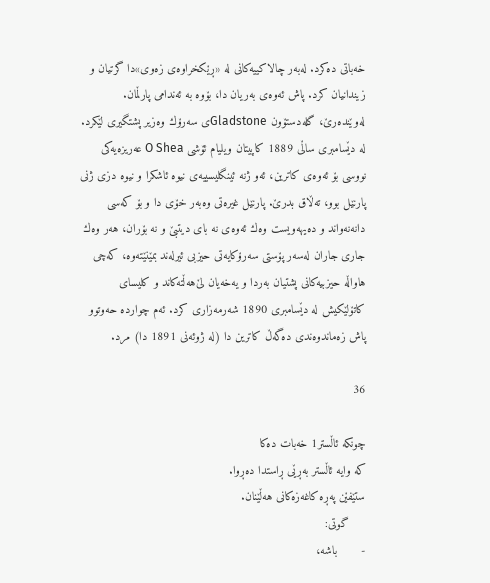خه‌باتی ده‌كرد. له‌به‌ر چالاكییه‌كانی له «ڕێكخراوه‌ی زه‌وی»دا گرتیان و زیندانیان كرد. پاش ئه‌وه‌ی به‌ریان دا، بۆوه به ئه‌ندامی پارڵمان. له‌وێنده‌رێ، گله‌دستۆون Gladstoneی سه‌رۆك وه‌زیر پشتگیری لێكرد. له دێسامبری ساڵی 1889 كاپیتان ویلیام ئۆشی O Shea عه‌ریزه‌یه‌كی نووسی بۆ ئه‌وه‌ی كاترین، ئه‌و ژنه ئینگلیسییه‌ی نیوه ئاشكرا و نیوه دزی ژنی پارنێل بوو، ته‌ڵاق بدرێ. پارنێل غیره‌تی وه‌به‌ر خۆی دا و بۆ كه‌سی دانه‌نه‌واند و ده‌یهه‌ویست وه‌ك ئه‌وه‌ی نه‌ بای دیتبێ و نه بۆران، هه‌ر وه‌ك جاری جاران له‌سه‌ر پۆستی سه‌رۆكایه‌تی حیزبی ئیرله‌ند بمێنێته‌وه، كه‌چی هاواڵه حیزبیه‌كانی پشتیان به‌ردا و یه‌خه‌یان لێ‌هه‌ڵته‌كاند و كلیسای كاتۆلێكیش له دێسامبری 1890 شه‌رمه‌زاری كرد. ئه‌م چوارده حه‌وتوو پاش زه‌ماندوه‌ندی ده‌گه‌ڵ كاترین دا (له ژوئه‌نی 1891 دا) مرد.

36

چونكه ئاڵستر1 خه‌بات ده‌كا
كه وایه ئاڵستر به‌ڕێی ڕاستدا ده‌ڕوا.
ستێفێن په‌ڕه كاغه‌زه‌كانی هه‌ڵێنان.
     گوتی:
-       باشه،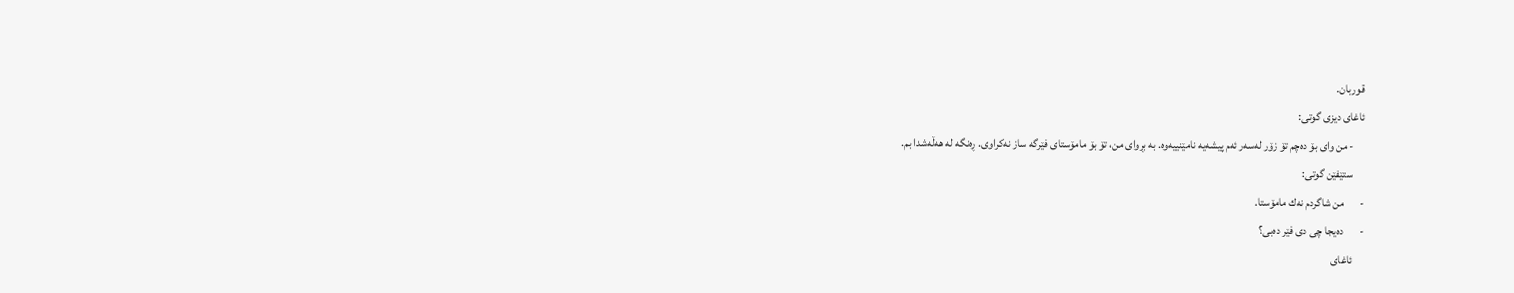قوربان.
ئاغای دیزی گوتی:
     - من وای بۆ ده‌چم تۆ زۆر له‌سه‌ر ئه‌م پیشه‌یه نامێنییه‌وه. به بڕوای من، تۆ بۆ مامۆستای فێرگه ساز نه‌كراوی. ڕه‌نگه له هه‌ڵه‌شدا بم.
     ستێفێن گوتی:
-       من شاگردم نه‌ك مامۆستا.
-       ده‌یجا چی دی فێر ده‌بی؟
     ئاغای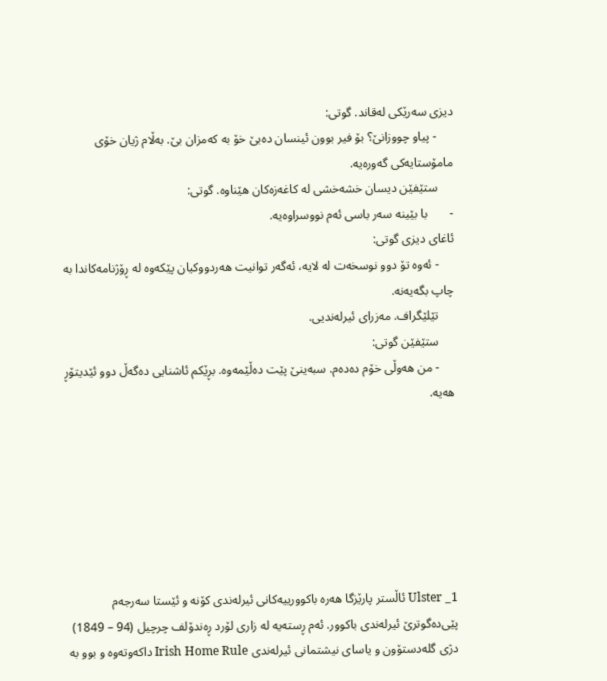دیزی سه‌رێكی له‌قاند. گوتی:
     - پیاو چووزانێ؟ بۆ فیر بوون ئینسان ده‌بێ خۆ به كه‌مزان بێ. به‌ڵام ژیان خۆی مامۆستایه‌كی گه‌وره‌یه.
     ستێفێن دیسان خشه‌خشی له كاغه‌زه‌كان هێناوه. گوتی:
-       با بێینه سه‌ر باسی ئه‌م نووسراوه‌یه.
ئاغای دیزی گوتی:
     - ئه‌وه تۆ دوو نوسخه‌ت له لایه، ئه‌گه‌ر توانیت هه‌ردووكیان پێكه‌وه له ڕۆژنامه‌كاندا به چاپ بگه‌یه‌نه.
     تێلێگراف. مه‌زرای ئیرله‌ندیی.
     ستێفێن گوتی:
     - من هه‌وڵی خۆم ده‌ده‌م. سبه‌ینێ پێت ده‌ڵێمه‌وه. بڕێكم ئاشنایی ده‌گه‌ڵ دوو ئێدیتۆڕ هه‌یه.







1_ Ulster ئاڵستر پارێزگا هه‌ره‌ باكوورییه‌كانی ئیرله‌ندی كۆنه و ئێستا سه‌رجه‌م پێی‌ده‌گوترێ ئیرله‌ندی باكوور. ئه‌م ڕسته‌یه له زاری لۆرد ڕه‌ندۆلف چرچیل (94 – 1849) دژی گله‌دستۆون و یاسای نیشتمانی ئیرله‌ندی Irish Home Rule داكه‌وته‌وه و بوو به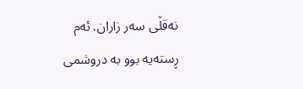نه‌قڵی سه‌ر زاران. ئه‌م ڕسته‌یه بوو به دروشمی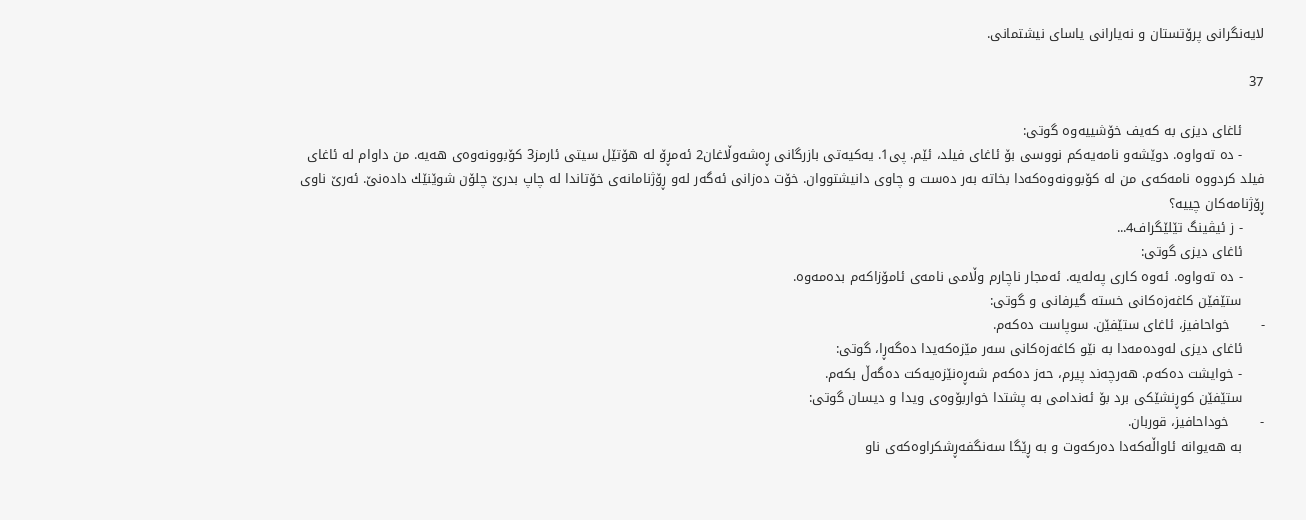لایه‌نگرانی پرۆتستان و نه‌یارانی یاسای نیشتمانی.

37

     ئاغای دیزی به كه‌یف خۆشییه‌وه گوتی:
     - ده ته‌واوه. دوێشه‌و نامه‌یه‌كم نووسی بۆ ئاغای فیلد، ئێم. پی1. یه‌كیه‌تی بازرگانی ڕه‌شه‌وڵاغان2 ئه‌مڕۆ له هۆتێل سیتی ئارمز3 كۆبوونه‌وه‌ی هه‌یه. من داوام له ئاغای فیلد كردووه نامه‌كه‌ی من له كۆبوونه‌وه‌كه‌دا بخاته به‌ر ده‌ست و چاوی دانیشتووان. خۆت ده‌زانی ئه‌گه‌ر له‌و ڕۆژنامانه‌ی خۆتاندا له چاپ بدرێ چلۆن شوێنێك داده‌نێ. ئه‌رێ ناوی ڕۆژنامه‌كان چییه؟
     - ز ئیڤینگ تێلێگراف4...
     ئاغای دیزی گوتی:
     - ده ته‌واوه. ئه‌وه كاری په‌له‌یه. ئه‌مجار ناچارم وڵامی نامه‌ی ئامۆزاكه‌م بده‌مه‌وه.
     ستێفێن كاغه‌زه‌كانی خسته گیرفانی و گوتی:
-       خواحافیز، ئاغای ستێفێن. سوپاست ده‌كه‌م.
     ئاغای دیزی له‌وده‌مه‌دا به نێو كاغه‌زه‌كانی سه‌ر مێزه‌كه‌یدا ده‌گه‌ڕا، گوتی:
     - خوایشت ده‌كه‌م. هه‌رچه‌ند پیرم، حه‌ز ده‌كه‌م شه‌ڕه‌نێزه‌یه‌كت ده‌گه‌ڵ بكه‌م.
     ستێفێن كوڕنشێكی برد بۆ ئه‌ندامی به پشتدا خواربۆوه‌ی ویدا و دیسان گوتی:
-       خوداحافیز، قوربان.
     به هه‌یوانه ئاواڵه‌كه‌دا ده‌ركه‌وت و به ڕێگا سه‌نگفه‌ڕشکراوه‌که‌ی ناو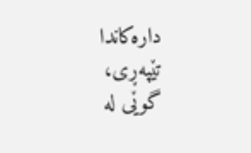داره‌كاندا تێپه‌ڕی، گوێی له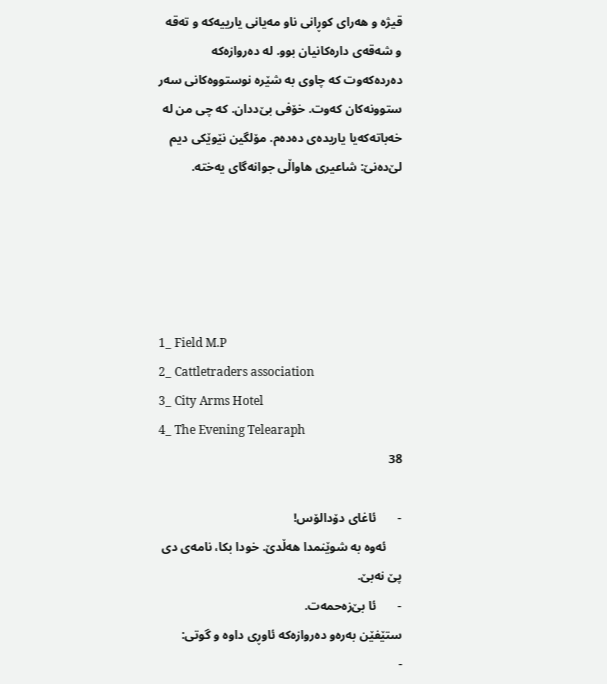قیژه و هه‌رای كوڕانی ناو مه‌یانی یارییه‌كه‌ و ته‌قه و شه‌قه‌ی داره‌كانیان بوو. له ده‌روازه‌كه ده‌رده‌كه‌وت كه چاوی به شێره نوستووه‌كانی سه‌ر ستوونه‌كان كه‌وت. خۆفی بێ‌ددان. كه چی من له خه‌باته‌كه‌یا یاریده‌ی ده‌ده‌م. مۆلگین نێوێكی دیم لێ‌ده‌نێ: شاعیری هاواڵی جوانه‌گای یه‌خته.





1_ Field M.P
2_ Cattletraders association
3_ City Arms Hotel
4_ The Evening Telearaph
38

-       ئاغای دۆدالۆس!
     ئه‌وه به شوێنمدا هه‌ڵدێ. خودا بكا، نامه‌ی دی پێ نه‌بێ.
-       ئا بێ‌زه‌حمه‌ت.
ستێفێن به‌ره‌و ده‌روازه‌كه ئاوڕی داوه و گوتی:
-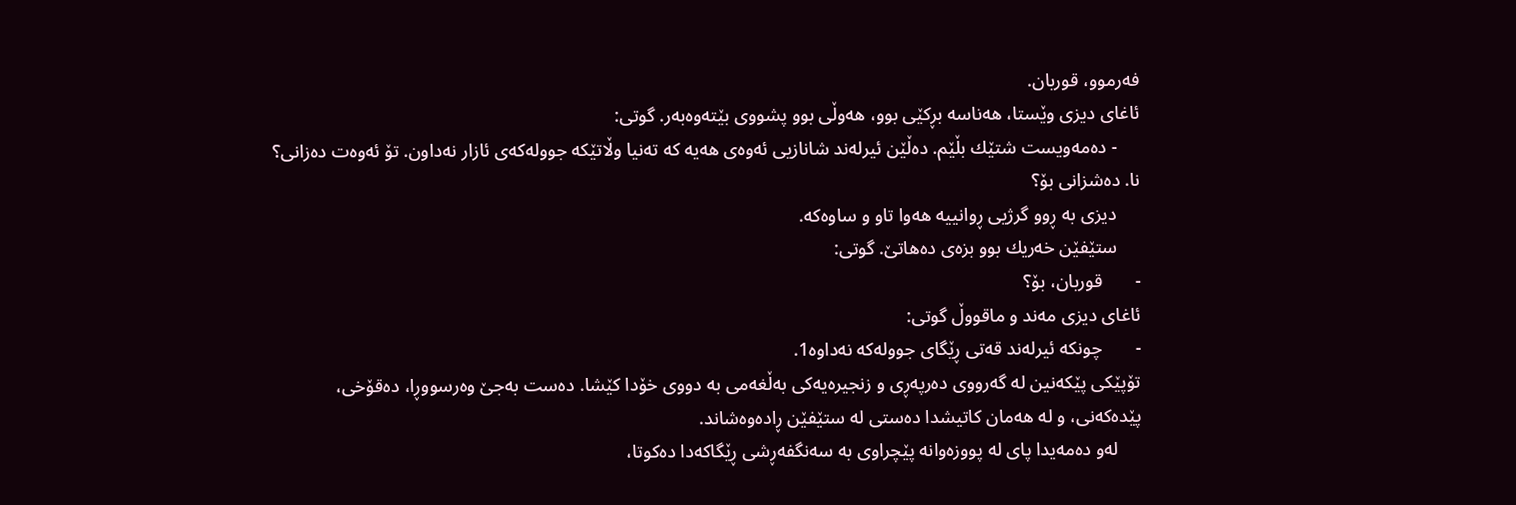فه‌رموو، قوربان.
ئاغای دیزی وێستا، هه‌ناسه بڕكێی بوو، هه‌وڵی بوو پشووی بێته‌وه‌به‌ر. گوتی:
     - ده‌مه‌ویست شتێك بڵێم. ده‌ڵێن ئیرله‌ند شانازیی ئه‌وه‌ی هه‌یه كه ته‌نیا وڵاتێكه جووله‌كه‌ی ئازار نه‌داون. تۆ ئه‌وه‌ت ده‌زانی؟ نا. ده‌شزانی بۆ؟
     دیزی به‌ ڕوو گرژیی ڕوانییه هه‌وا تاو و ساوه‌كه.
     ستێفێن خه‌ریك بوو بزه‌ی ده‌هاتێ. گوتی:
-       قوربان، بۆ؟
ئاغای دیزی مه‌ند و ماقووڵ گوتی:
-       چونكه ئیرله‌ند قه‌تی ڕێگای جووله‌كه نه‌داوه1.
تۆپێكی پێكه‌نین له گه‌رووی ده‌رپه‌ڕی و زنجیره‌یه‌كی به‌ڵغه‌می به دووی خۆدا كێشا. ده‌ست به‌جێ وه‌رسووڕا، ده‌قۆخی، پێده‌كه‌نی، و له هه‌مان كاتیشدا ده‌ستی له ستێفێن ڕاده‌وه‌شاند.
     له‌و ده‌مه‌یدا پای له پووزه‌وانه پێچراوی به سه‌نگفه‌ڕشی ڕێگاكه‌دا ده‌كوتا،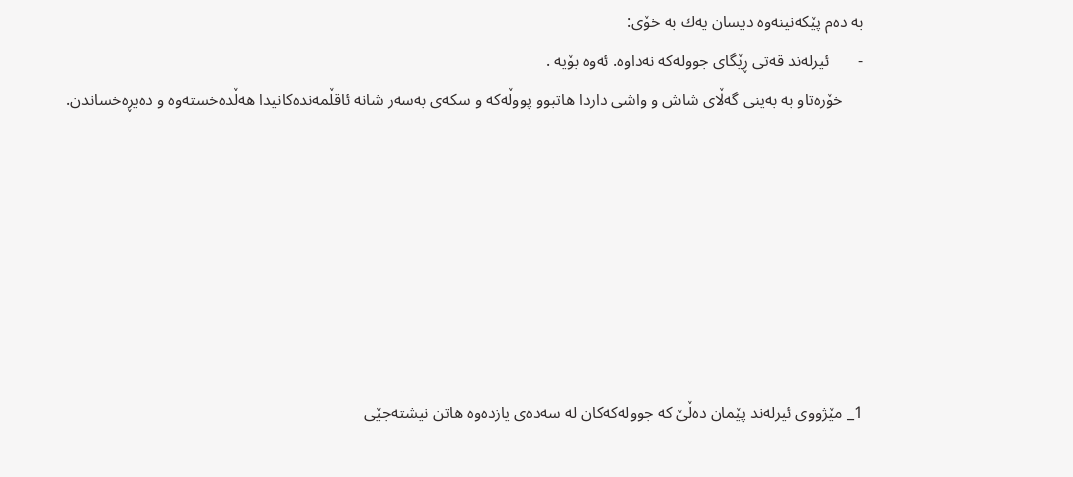به ده‌م پێكه‌نینه‌وه دیسان یه‌ك به خۆی:
-       ئیرله‌ند قه‌تی ڕێگای جووله‌كه نه‌داوه. ئه‌وه‌ بۆیه‌ .
     خۆره‌تاو به به‌ینی گه‌ڵای شاش و واشی داردا هاتبوو پووڵه‌كه و سكه‌ی به‌سه‌ر شانه ئاقڵمه‌نده‌كانیدا هه‌ڵده‌خسته‌وه و ده‌یڕه‌خساندن.







1_ مێژووی ئیرله‌ند پێمان ده‌ڵێ كه جووله‌كه‌كان له سه‌ده‌ی یازده‌وه هاتن نیشته‌جێی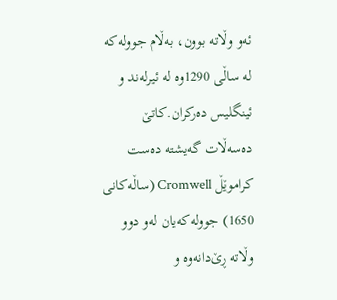ئه‌و وڵاته بوون، به‌ڵام جووله‌كه له ساڵی 1290وه له ئیرله‌ند و ئینگلیس ده‌ركران.كاتێ ده‌سه‌ڵات گه‌یشته ده‌ست كراموێڵ Cromwell (ساڵه‌كانی 1650) جووله‌كه‌یان له‌و دوو وڵاته ڕێ‌دانه‌وه و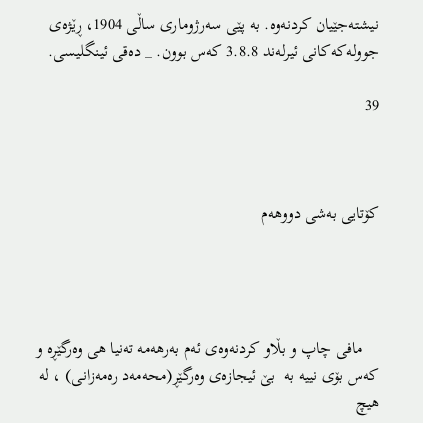نیشته‌جێیان كردنه‌وه. به پێی سه‌رژوماری ساڵی 1904، ڕێژه‌ی جووله‌كه‌كانی ئیرله‌ند 3.8.8 كه‌س بوون. _ ده‌قی ئینگلیسی.

39



کۆتایی به‌شی دووهه‌م




    مافی چاپ و بڵاو کردنه‌وه‌ی ئه‌م به‌رهه‌مه ته‌نیا هی وه‌رگێڕه‌ و که‌س بۆی نییه‌ به‌  بێ ئیجازه‌ی وه‌رگێڕ(محه‌مه‌د ره‌مه‌‌زانی) ، له‌ هیچ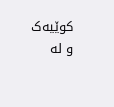کوێیه‌ک و له‌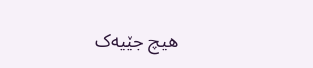هیچ جێیه‌ک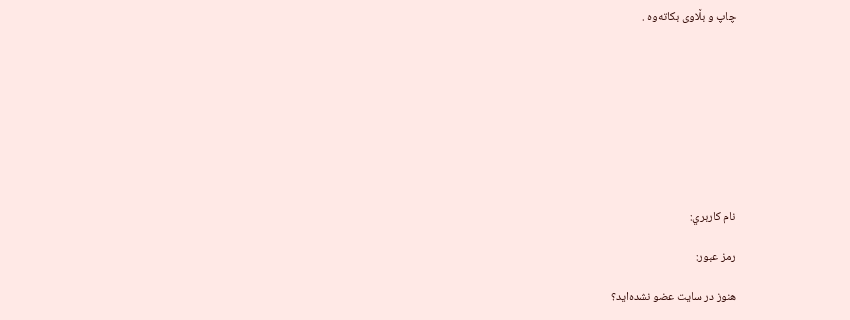چاپ و بڵاوی بکاته‌وه‌ .









نام كاربري:

رمز عبور:

هنوز در سايت عضو نشده‌ايد؟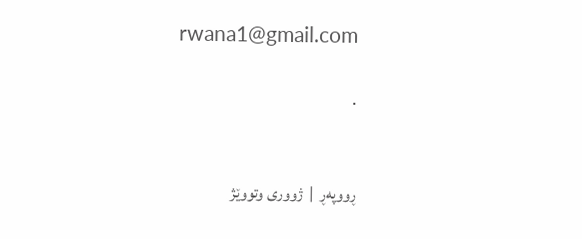rwana1@gmail.com

.


ڕووپه‌ڕ  |  ژووری وتووێژ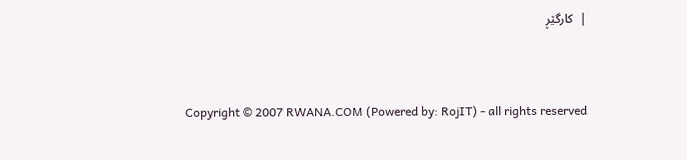|  کارگێڕ


 Copyright © 2007 RWANA.COM (Powered by: RojIT) - all rights reserved